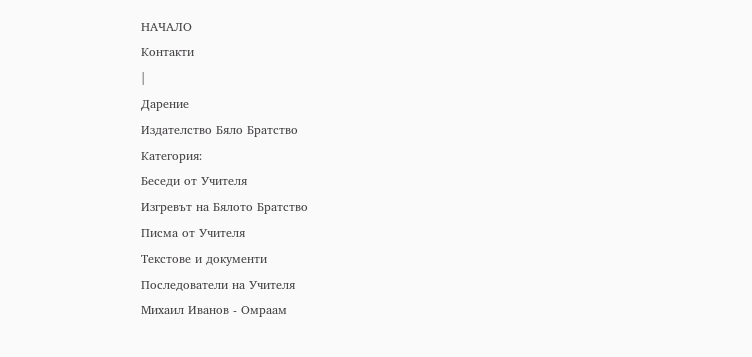НАЧАЛО
Контакти
|
Дарение
Издателство Бяло Братство
Категория:
Беседи от Учителя
Изгревът на Бялото Братство
Писма от Учителя
Текстове и документи
Последователи на Учителя
Михаил Иванов - Омраам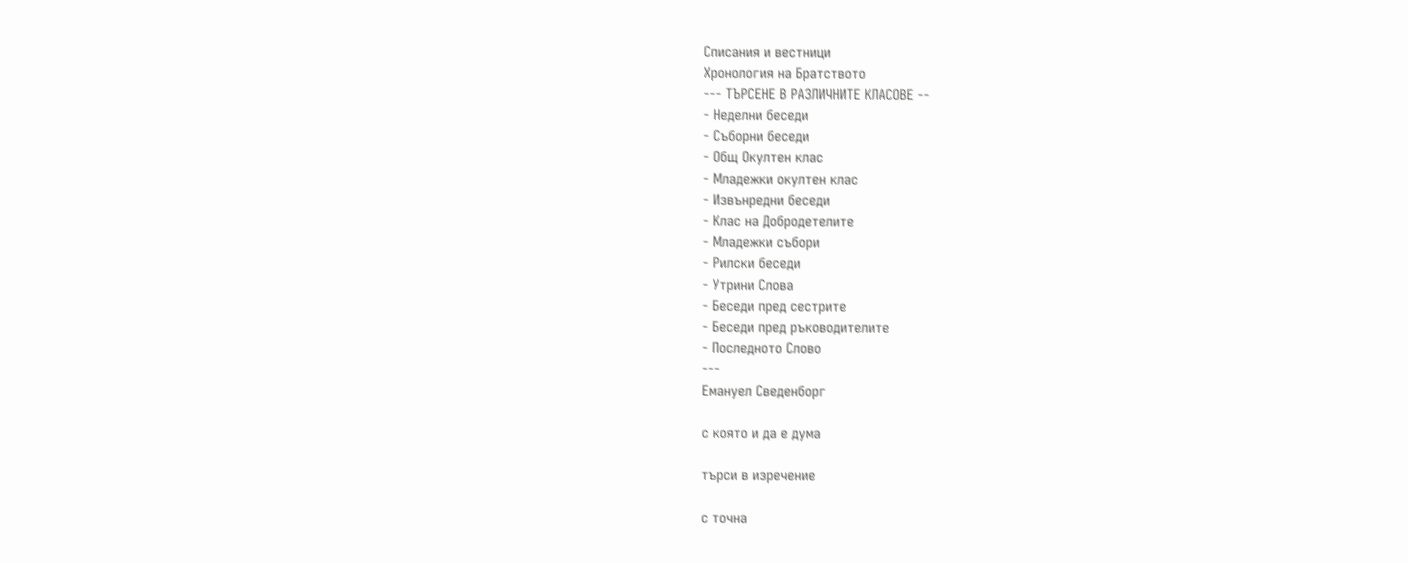Списания и вестници
Хронология на Братството
--- ТЪРСЕНЕ В РАЗЛИЧНИТЕ КЛАСОВЕ --
- Неделни беседи
- Съборни беседи
- Общ Окултен клас
- Младежки окултен клас
- Извънредни беседи
- Клас на Добродетелите
- Младежки събори
- Рилски беседи
- Утрини Слова
- Беседи пред сестрите
- Беседи пред ръководителите
- Последното Слово
---
Емануел Сведенборг

с която и да е дума

търси в изречение

с точна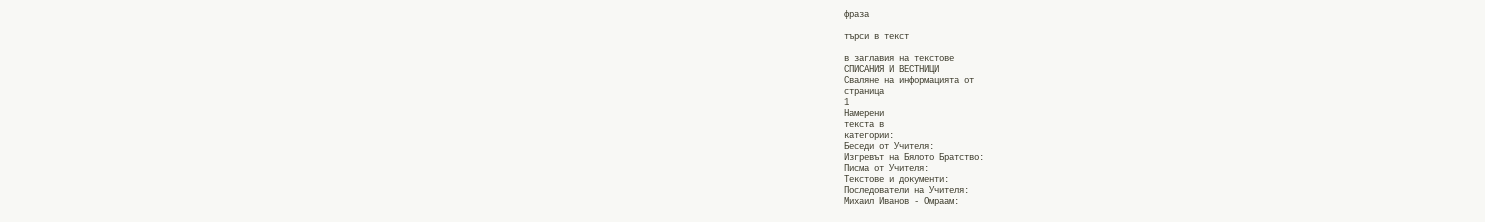фраза

търси в текст

в заглавия на текстове
СПИСАНИЯ И ВЕСТНИЦИ
Сваляне на информацията от
страница
1
Намерени
текста в
категории:
Беседи от Учителя:
Изгревът на Бялото Братство:
Писма от Учителя:
Текстове и документи:
Последователи на Учителя:
Михаил Иванов - Омраам: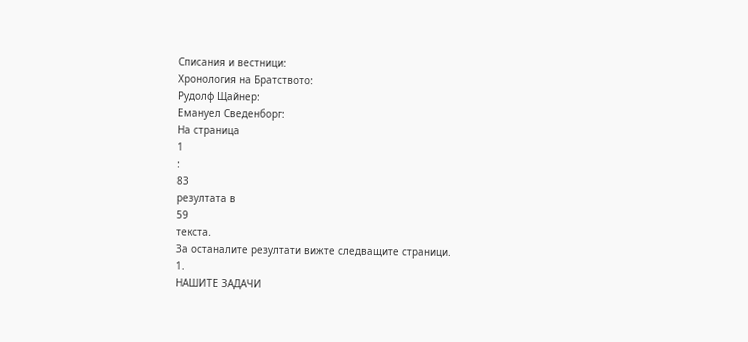Списания и вестници:
Хронология на Братството:
Рудолф Щайнер:
Емануел Сведенборг:
На страница
1
:
83
резултата в
59
текста.
За останалите резултати вижте следващите страници.
1.
НАШИТЕ ЗАДАЧИ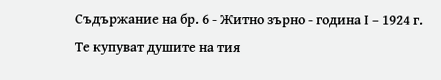Съдържание на бр. 6 - Житно зърно - година І – 1924 г.
Те купуват душите на тия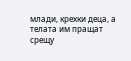млади, крехки деца, а телата им пращат срещу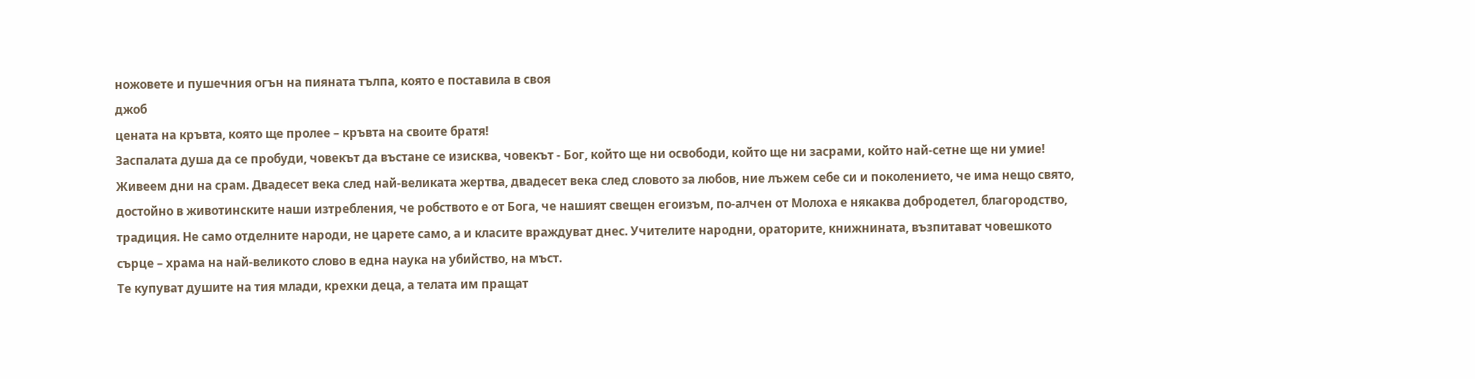ножовете и пушечния огън на пияната тълпа, която е поставила в своя
джоб
цената на кръвта, която ще пролее – кръвта на своите братя!
Заспалата душа да се пробуди, човекът да въстане се изисква, човекът - Бог, който ще ни освободи, който ще ни засрами, който най-сетне ще ни умие! Живеем дни на срам. Двадесет века след най-великата жертва, двадесет века след словото за любов, ние лъжем себе си и поколението, че има нещо свято, достойно в животинските наши изтребления, че робството е от Бога, че нашият свещен егоизъм, по-алчен от Молоха е някаква добродетел, благородство, традиция. Не само отделните народи, не царете само, а и класите враждуват днес. Учителите народни, ораторите, книжнината, възпитават човешкото сърце – храма на най-великото слово в една наука на убийство, на мъст.
Те купуват душите на тия млади, крехки деца, а телата им пращат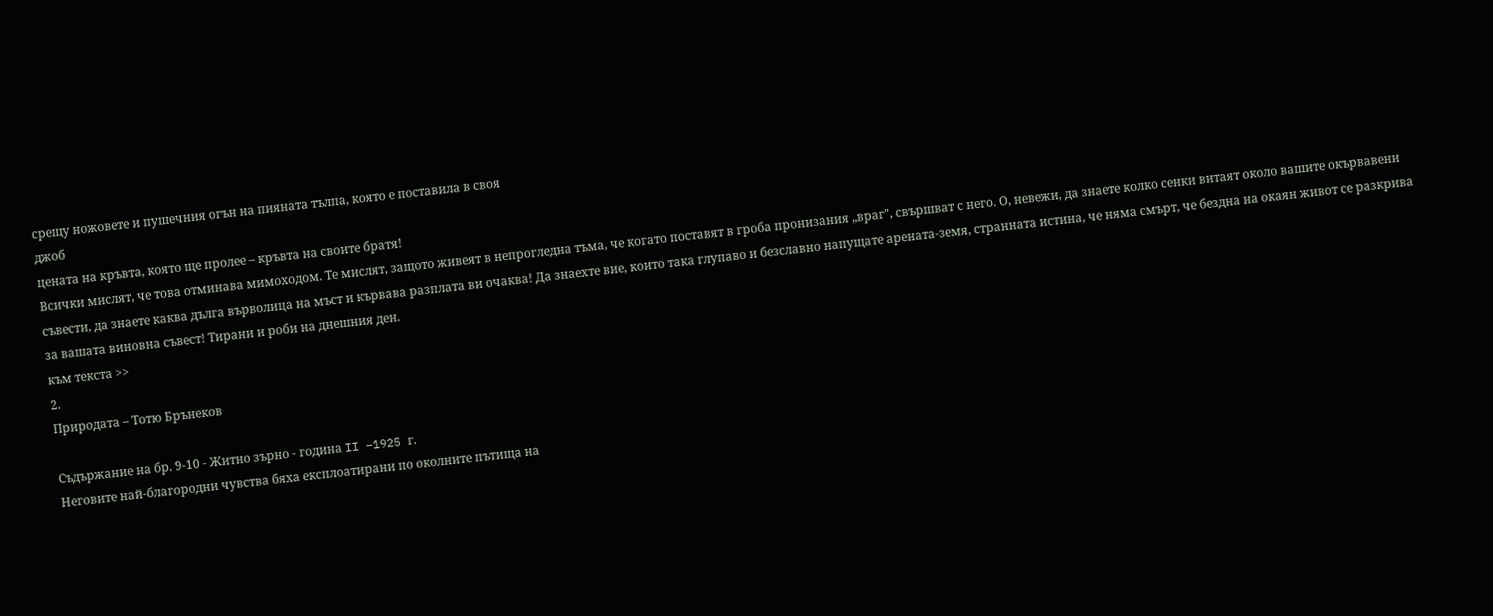срещу ножовете и пушечния огън на пияната тълпа, която е поставила в своя
джоб
цената на кръвта, която ще пролее – кръвта на своите братя!
Всички мислят, че това отминава мимоходом. Те мислят, защото живеят в непрогледна тъма, че когато поставят в гроба пронизания „враг", свършват с него. О, невежи, да знаете колко сенки витаят около вашите окървавени съвести, да знаете каква дълга върволица на мъст и кървава разплата ви очаква! Да знаехте вие, които така глупаво и безславно напущате арената-земя, странната истина, че няма смърт, че бездна на окаян живот се разкрива за вашата виновна съвест! Тирани и роби на днешния ден.
към текста >>
2.
Природата – Тотю Брънеков

Съдържание на бр. 9-10 - Житно зърно - година II –1925 г.
Неговите най-благородни чувства бяха експлоатирани по околните пътища на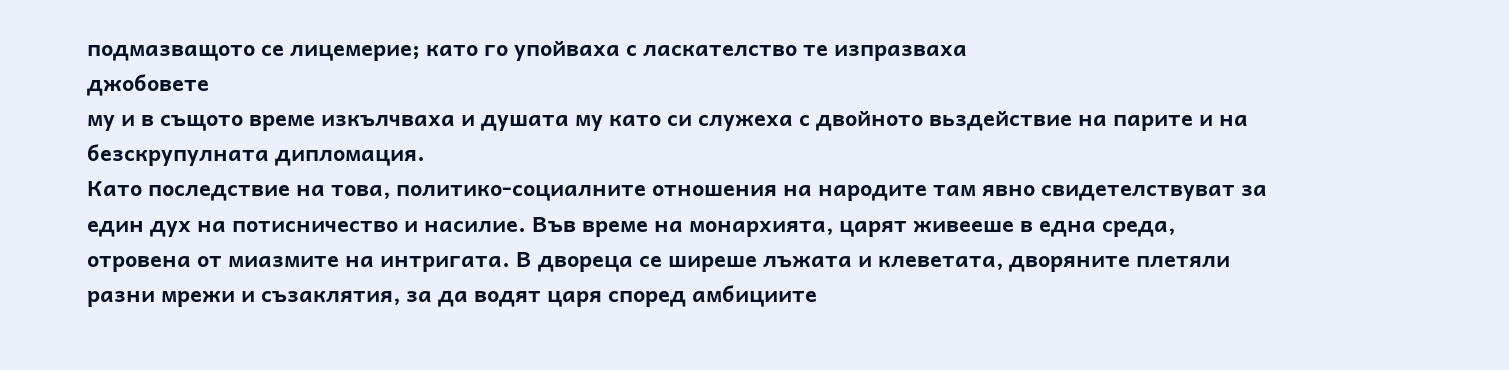подмазващото се лицемерие; като го упойваха с ласкателство те изпразваха
джобовете
му и в същото време изкълчваха и душата му като си служеха с двойното вьздействие на парите и на безскрупулната дипломация.
Като последствие на това, политико-социалните отношения на народите там явно свидетелствуват за един дух на потисничество и насилие. Във време на монархията, царят живееше в една среда, отровена от миазмите на интригата. В двореца се ширеше лъжата и клеветата, дворянитe плетяли разни мрежи и съзаклятия, за да водят царя според амбициите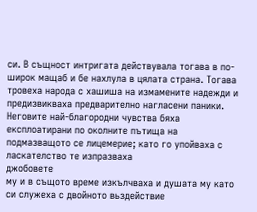си. В същност интригата действувала тогава в по-широк мащаб и бе нахлула в цялата страна. Тогава тровеха народа с хашиша на измамените надежди и предизвикваха предварително нагласени паники.
Неговите най-благородни чувства бяха експлоатирани по околните пътища на подмазващото се лицемерие; като го упойваха с ласкателство те изпразваха
джобовете
му и в същото време изкълчваха и душата му като си служеха с двойното вьздействие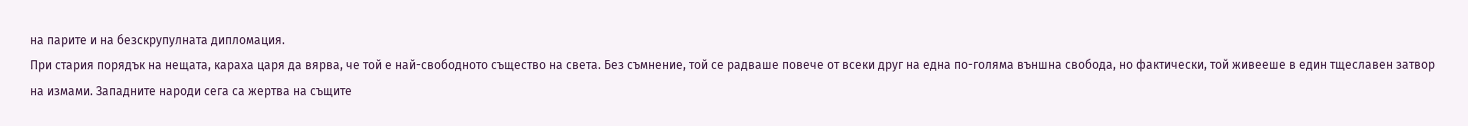на парите и на безскрупулната дипломация.
При стария порядък на нещата, караха царя да вярва, че той е най-свободното същество на света. Без съмнение, той се радваше повече от всеки друг на една по-голяма външна свобода, но фактически, той живееше в един тщеславен затвор на измами. Западните народи сега са жертва на същите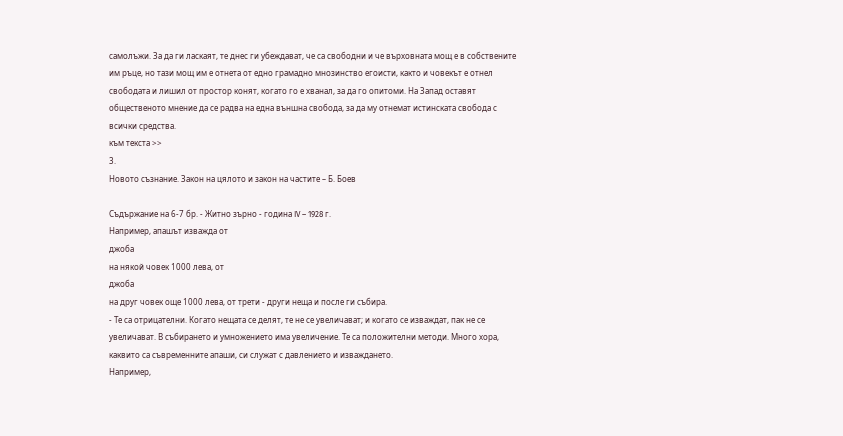самолъжи. За да ги ласкаят, те днес ги убеждават, че са свободни и че върховната мощ е в собствените им ръце, но тази мощ им е отнета от едно грамадно мнозинство егоисти, както и човекът е отнел свободата и лишил от простор конят, когато го е хванал, за да го опитоми. На Запад оставят общественото мнение да се радва на една външна свобода, за да му отнемат истинската свобода с всички средства.
към текста >>
3.
Новото съзнание. Закон на цялото и закон на частите – Б. Боев

Съдържание на 6-7 бр. - Житно зърно - година IV – 1928 г.
Например, апашът изважда от
джоба
на някой човек 1000 лева, от
джоба
на друг човек още 1000 лева, от трети - други неща и после ги събира.
- Те са отрицателни. Когато нещата се делят, те не се увеличават; и когато се изваждат, пак не се увеличават. В събирането и умножението има увеличение. Те са положителни методи. Много хора, каквито са съвременните апаши, си служат с давлението и изваждането.
Например,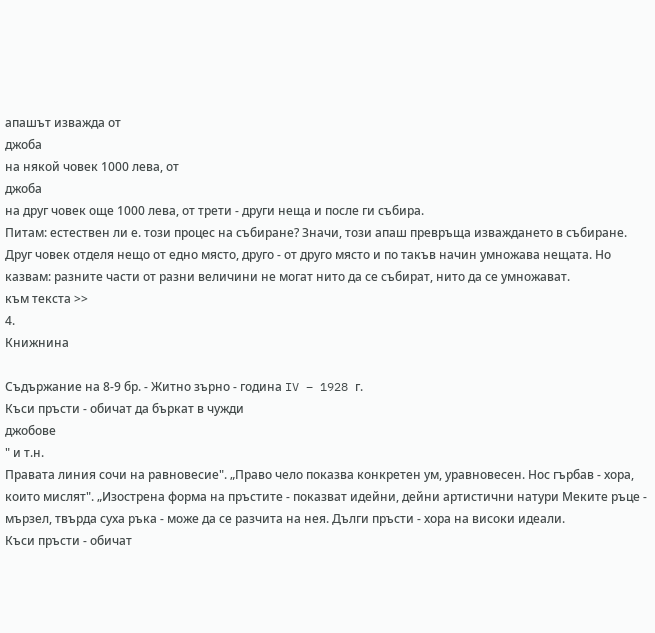апашът изважда от
джоба
на някой човек 1000 лева, от
джоба
на друг човек още 1000 лева, от трети - други неща и после ги събира.
Питам: естествен ли е. този процес на събиране? Значи, този апаш превръща изваждането в събиране. Друг човек отделя нещо от едно място, друго - от друго място и по такъв начин умножава нещата. Но казвам: разните части от разни величини не могат нито да се събират, нито да се умножават.
към текста >>
4.
Книжнина

Съдържание на 8-9 бр. - Житно зърно - година IV – 1928 г.
Къси пръсти - обичат да бъркат в чужди
джобове
" и т.н.
Правата линия сочи на равновесие". „Право чело показва конкретен ум, уравновесен. Нос гърбав - хора, които мислят". „Изострена форма на пръстите - показват идейни, дейни артистични натури Меките ръце - мързел, твърда суха ръка - може да се разчита на нея. Дълги пръсти - хора на високи идеали.
Къси пръсти - обичат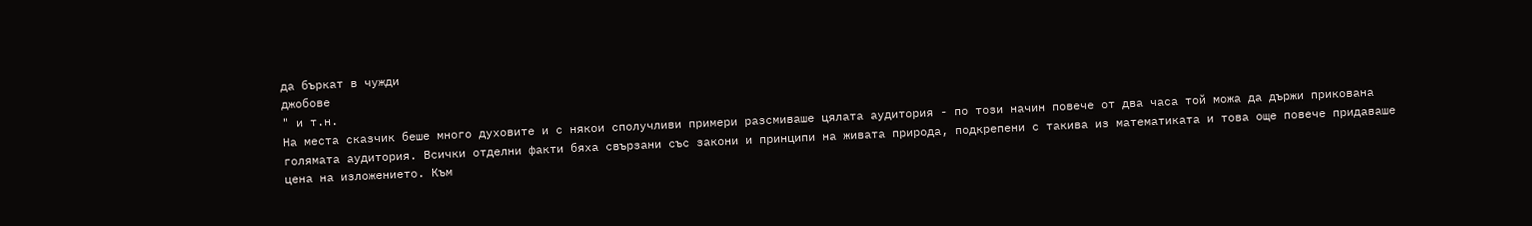да бъркат в чужди
джобове
" и т.н.
На места сказчик беше много духовите и с някои сполучливи примери разсмиваше цялата аудитория - по този начин повече от два часа той можа да държи прикована голямата аудитория. Всички отделни факти бяха свързани със закони и принципи на живата природа, подкрепени с такива из математиката и това още повече придаваше цена на изложението. Към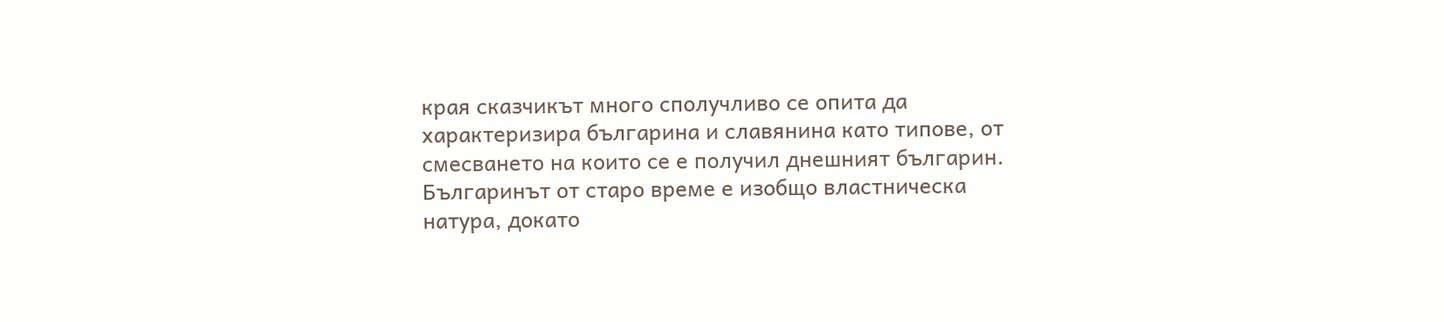края сказчикът много сполучливо се опита да характеризира българина и славянина като типове, от смесването на които се е получил днешният българин. Българинът от старо време е изобщо властническа натура, докато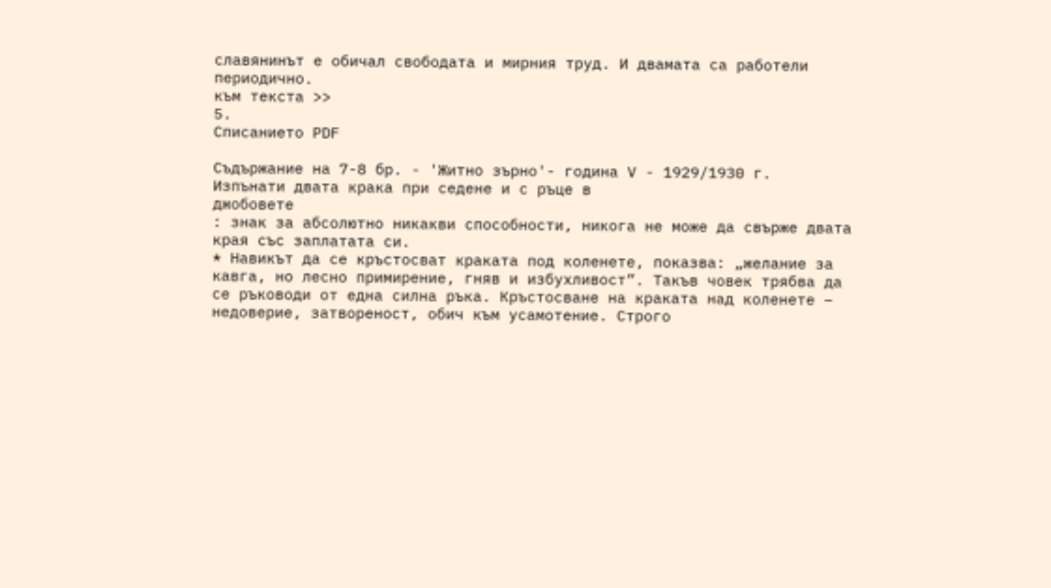славянинът е обичал свободата и мирния труд. И двамата са работели периодично.
към текста >>
5.
Списанието PDF

Съдържание на 7-8 бр. - 'Житно зърно'- година V - 1929/1930 г.
Изпънати двата крака при седене и с ръце в
джобовете
: знак за абсолютно никакви способности, никога не може да свърже двата края със заплатата си.
* Навикът да се кръстосват краката под коленете, показва: „желание за кавга, но лесно примирение, гняв и избухливост”. Такъв човек трябва да се ръководи от една силна ръка. Кръстосване на краката над коленете – недоверие, затвореност, обич към усамотение. Строго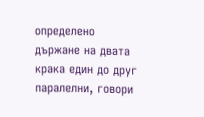определено държане на двата крака един до друг паралелни, говори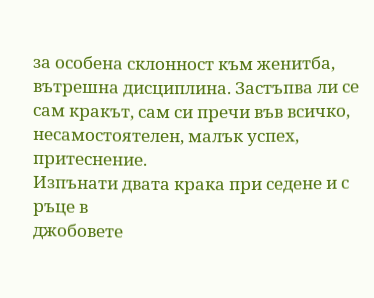за особена склонност към женитба, вътрешна дисциплина. Застъпва ли се сам кракът, сам си пречи във всичко, несамостоятелен, малък успех, притеснение.
Изпънати двата крака при седене и с ръце в
джобовете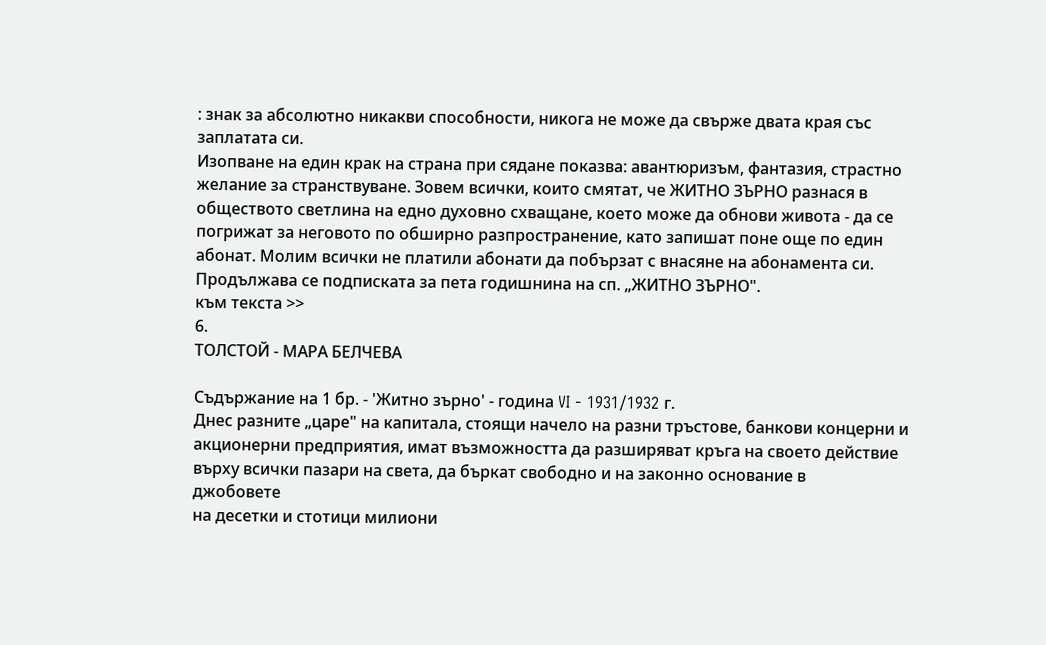: знак за абсолютно никакви способности, никога не може да свърже двата края със заплатата си.
Изопване на един крак на страна при сядане показва: авантюризъм, фантазия, страстно желание за странствуване. Зовем всички, които смятат, че ЖИТНО ЗЪРНО разнася в обществото светлина на едно духовно схващане, което може да обнови живота - да се погрижат за неговото по обширно разпространение, като запишат поне още по един абонат. Молим всички не платили абонати да побързат с внасяне на абонамента си. Продължава се подписката за пета годишнина на сп. „ЖИТНО ЗЪРНО".
към текста >>
6.
ТОЛСТОЙ - МАРА БЕЛЧЕВА

Съдържание на 1 бр. - 'Житно зърно' - година VI - 1931/1932 г.
Днес разните „царе" на капитала, стоящи начело на разни тръстове, банкови концерни и акционерни предприятия, имат възможността да разширяват кръга на своето действие върху всички пазари на света, да бъркат свободно и на законно основание в
джобовете
на десетки и стотици милиони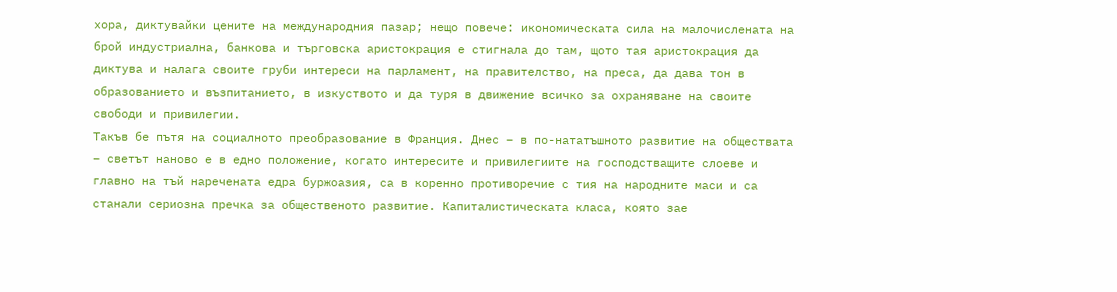хора, диктувайки цените на международния пазар; нещо повече: икономическата сила на малочислената на брой индустриална, банкова и търговска аристокрация е стигнала до там, щото тая аристокрация да диктува и налага своите груби интереси на парламент, на правителство, на преса, да дава тон в образованието и възпитанието, в изкуството и да туря в движение всичко за охраняване на своите свободи и привилегии.
Такъв бе пътя на социалното преобразование в Франция. Днес – в по-нататъшното развитие на обществата – светът наново е в едно положение, когато интересите и привилегиите на господстващите слоеве и главно на тъй наречената едра буржоазия, са в коренно противоречие с тия на народните маси и са станали сериозна пречка за общественото развитие. Капиталистическата класа, която зае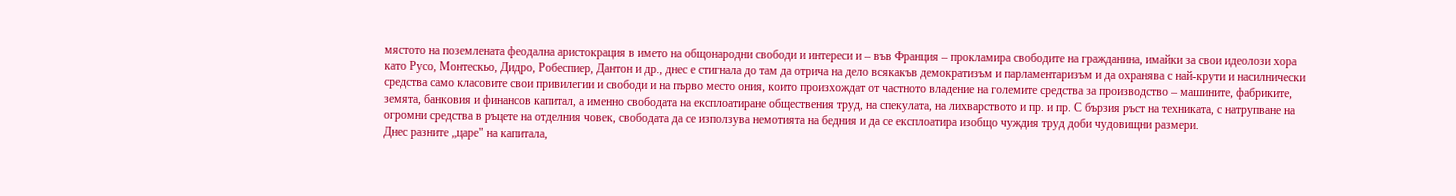мястото на поземлената феодална аристокрация в името на общонародни свободи и интереси и – във Франция – прокламира свободите на гражданина, имайки за свои идеолози хора като Русо, Монтескьо, Дидро, Робеспиер, Дантон и др., днес е стигнала до там да отрича на дело всякакъв демократизъм и парламентаризъм и да охранява с най-крути и насилнически средства само класовите свои привилегии и свободи и на първо место ония, които произхождат от частното владение на големите средства за производство – машините, фабриките, земята, банковия и финансов капитал, а именно свободата на експлоатиране обществения труд, на спекулата, на лихварството и пр. и пр. С бързия ръст на техниката, с натрупване на огромни средства в ръцете на отделния човек, свободата да се използува немотията на бедния и да се експлоатира изобщо чуждия труд доби чудовищни размери.
Днес разните „царе" на капитала,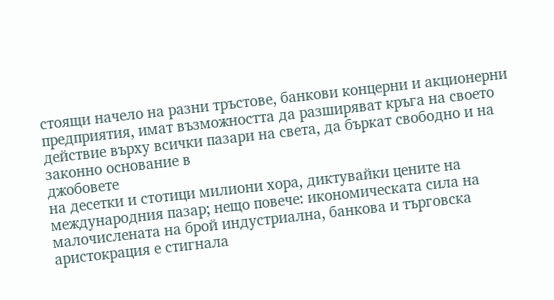стоящи начело на разни тръстове, банкови концерни и акционерни предприятия, имат възможността да разширяват кръга на своето действие върху всички пазари на света, да бъркат свободно и на законно основание в
джобовете
на десетки и стотици милиони хора, диктувайки цените на международния пазар; нещо повече: икономическата сила на малочислената на брой индустриална, банкова и търговска аристокрация е стигнала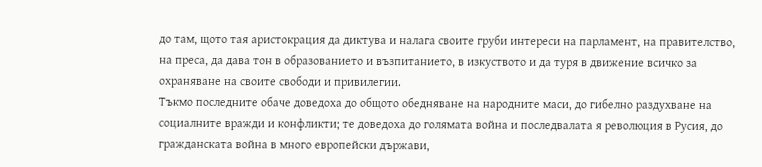до там, щото тая аристокрация да диктува и налага своите груби интереси на парламент, на правителство, на преса, да дава тон в образованието и възпитанието, в изкуството и да туря в движение всичко за охраняване на своите свободи и привилегии.
Тъкмо последните обаче доведоха до общото обедняване на народните маси, до гибелно раздухване на социалните вражди и конфликти; те доведоха до голямата война и последвалата я революция в Русия, до гражданската война в много европейски държави,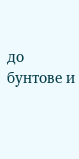до бунтове и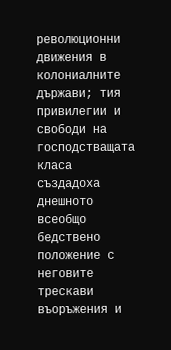революционни движения в колониалните държави; тия привилегии и свободи на господстващата класа създадоха днешното всеобщо бедствено положение с неговите трескави въоръжения и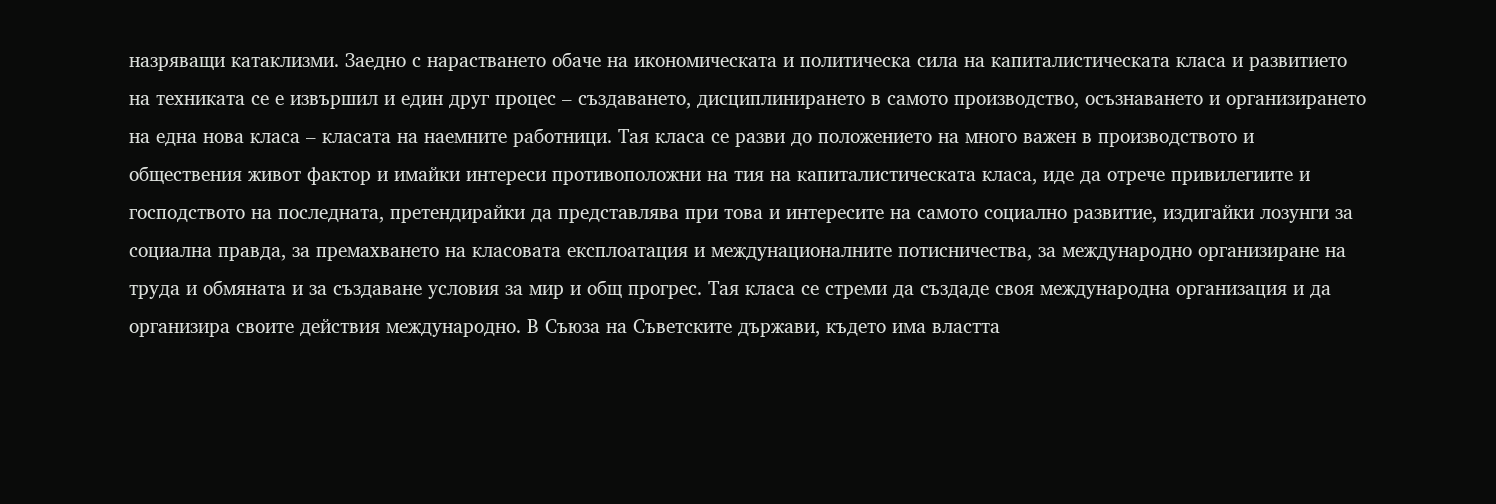назряващи катаклизми. Заедно с нарастването обаче на икономическата и политическа сила на капиталистическата класа и развитието на техниката се е извършил и един друг процес – създаването, дисциплинирането в самото производство, осъзнаването и организирането на една нова класа – класата на наемните работници. Тая класа се разви до положението на много важен в производството и обществения живот фактор и имайки интереси противоположни на тия на капиталистическата класа, иде да отрече привилегиите и господството на последната, претендирайки да представлява при това и интересите на самото социално развитие, издигайки лозунги за социална правда, за премахването на класовата експлоатация и междунационалните потисничества, за международно организиране на труда и обмяната и за създаване условия за мир и общ прогрес. Тая класа се стреми да създаде своя международна организация и да организира своите действия международно. В Съюза на Съветските държави, където има властта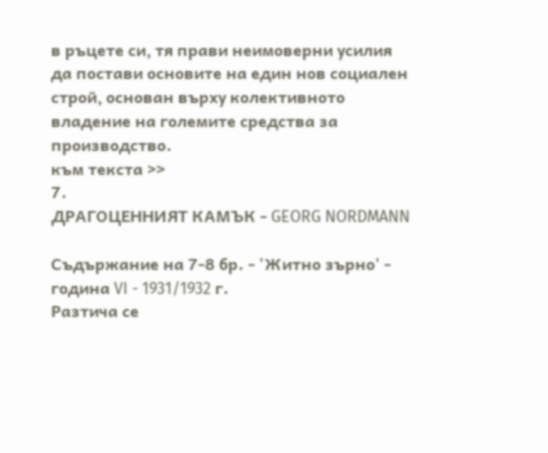в ръцете си, тя прави неимоверни усилия да постави основите на един нов социален строй, основан върху колективното владение на големите средства за производство.
към текста >>
7.
ДРАГОЦЕННИЯТ КАМЪК - GEORG NORDMANN

Съдържание на 7-8 бр. - 'Житно зърно' - година VI - 1931/1932 г.
Разтича се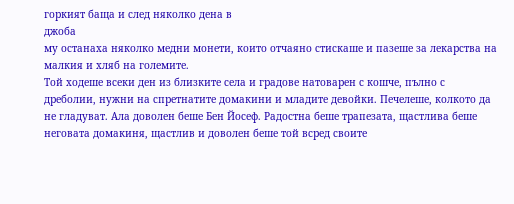горкият баща и след няколко дена в
джоба
му останаха няколко медни монети, които отчаяно стискаше и пазеше за лекарства на малкия и хляб на големите.
Той ходеше всеки ден из близките села и градове натоварен с кошче, пълно с дреболии, нужни на спретнатите домакини и младите девойки. Печелеше, колкото да не гладуват. Ала доволен беше Бен Йосеф. Радостна беше трапезата, щастлива беше неговата домакиня, щастлив и доволен беше той всред своите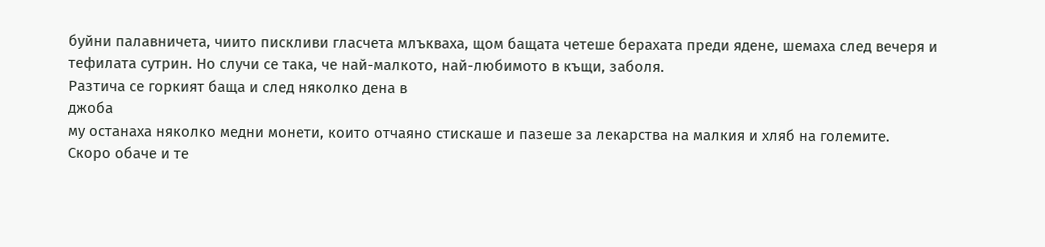буйни палавничета, чиито пискливи гласчета млъкваха, щом бащата четеше берахата преди ядене, шемаха след вечеря и тефилата сутрин. Но случи се така, че най-малкото, най-любимото в къщи, заболя.
Разтича се горкият баща и след няколко дена в
джоба
му останаха няколко медни монети, които отчаяно стискаше и пазеше за лекарства на малкия и хляб на големите.
Скоро обаче и те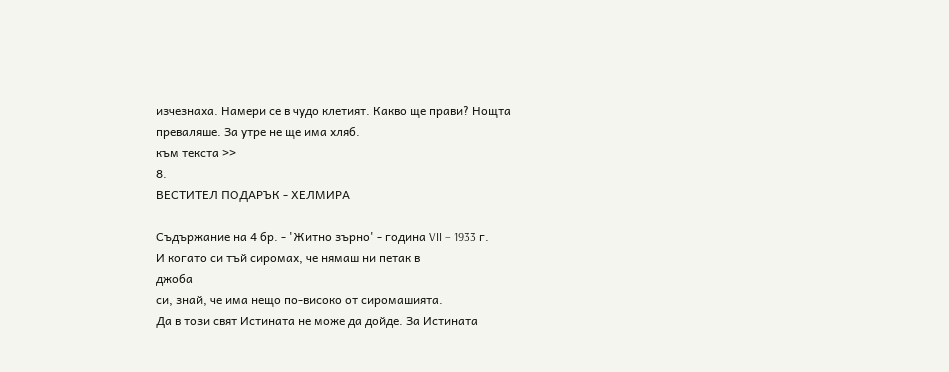изчезнаха. Намери се в чудо клетият. Какво ще прави? Нощта преваляше. За утре не ще има хляб.
към текста >>
8.
ВЕСТИТЕЛ ПОДАРЪК - ХЕЛМИРА

Съдържание на 4 бр. - 'Житно зърно' - година VII – 1933 г.
И когато си тъй сиромах, че нямаш ни петак в
джоба
си, знай, че има нещо по-високо от сиромашията.
Да в този свят Истината не може да дойде. За Истината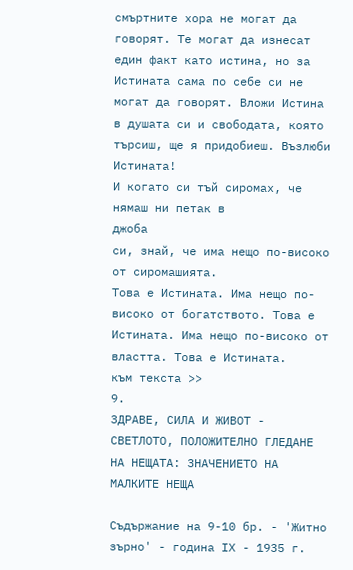смъртните хора не могат да говорят. Те могат да изнесат един факт като истина, но за Истината сама по себе си не могат да говорят. Вложи Истина в душата си и свободата, която търсиш, ще я придобиеш. Възлюби Истината!
И когато си тъй сиромах, че нямаш ни петак в
джоба
си, знай, че има нещо по-високо от сиромашията.
Това е Истината. Има нещо по-високо от богатството. Това е Истината. Има нещо по-високо от властта. Това е Истината.
към текста >>
9.
ЗДРАВЕ, СИЛА И ЖИВОТ - СВЕТЛОТО, ПОЛОЖИТЕЛНО ГЛЕДАНЕ НА НЕЩАТА: ЗНАЧЕНИЕТО НА МАЛКИТЕ НЕЩА

Съдържание на 9-10 бр. - 'Житно зърно' - година IХ - 1935 г.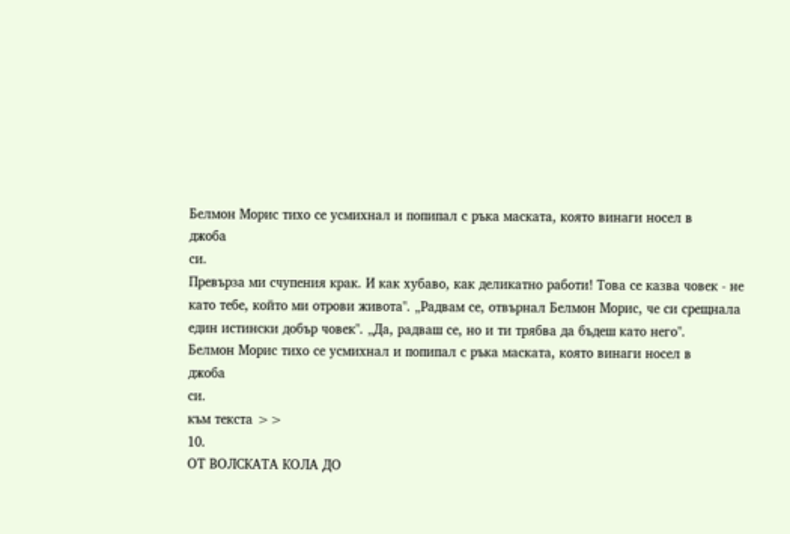Белмон Морис тихо се усмихнал и попипал с ръка маската, която винаги носел в
джоба
си.
Превърза ми счупения крак. И как хубаво, как деликатно работи! Това се казва човек - не като тебе, който ми отрови живота". „Радвам се, отвърнал Белмон Морис, че си срещнала един истински добър човек". „Да, радваш се, но и ти трябва да бъдеш като него".
Белмон Морис тихо се усмихнал и попипал с ръка маската, която винаги носел в
джоба
си.
към текста >>
10.
ОТ ВОЛСКАТА КОЛА ДО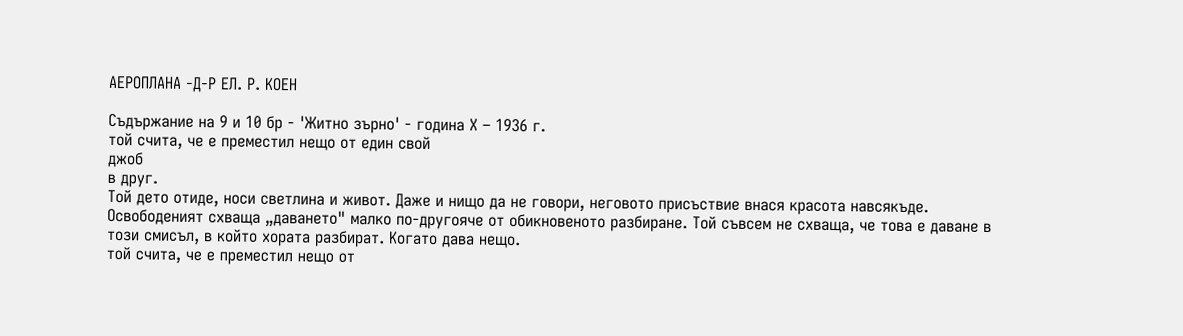АЕРОПЛАНА -Д-Р ЕЛ. Р. КОЕН

Съдържание на 9 и 10 бр - 'Житно зърно' - година Х – 1936 г.
той счита, че е преместил нещо от един свой
джоб
в друг.
Той дето отиде, носи светлина и живот. Даже и нищо да не говори, неговото присъствие внася красота навсякъде. Освободеният схваща „даването" малко по-другояче от обикновеното разбиране. Той съвсем не схваща, че това е даване в този смисъл, в който хората разбират. Когато дава нещо.
той счита, че е преместил нещо от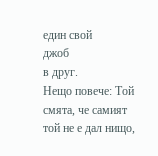един свой
джоб
в друг.
Нещо повече: Той смята, че самият той не е дал нищо,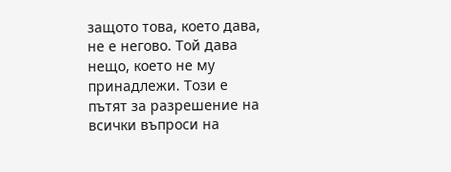защото това, което дава, не е негово. Той дава нещо, което не му принадлежи. Този е пътят за разрешение на всички въпроси на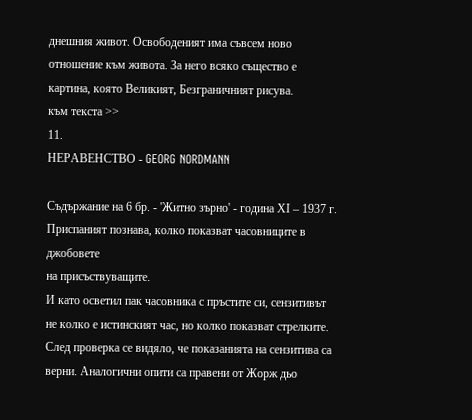днешния живот. Освободеният има съвсем ново отношение към живота. За него всяко същество е картина, която Великият, Безграничният рисува.
към текста >>
11.
НЕРАВЕНСТВО - GEORG NORDMANN

Съдържание на 6 бр. - 'Житно зърно' - година ХІ – 1937 г.
Приспаният познава, колко показват часовниците в
джобовете
на присъствуващите.
И като осветил пак часовника с пръстите си, сензитивът не колко е истинският час, но колко показват стрелките. След проверка се видяло, че показанията на сензитива са верни. Аналогични опити са правени от Жорж дьо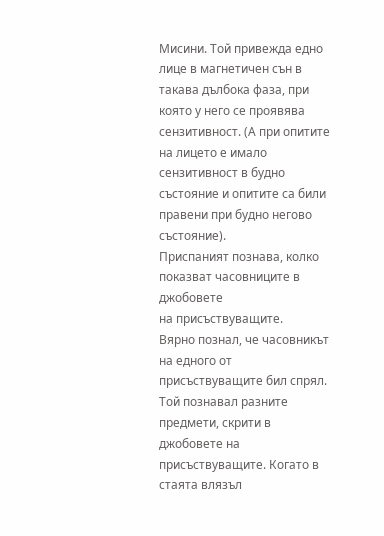Мисини. Той привежда едно лице в магнетичен сън в такава дълбока фаза, при която у него се проявява сензитивност. (А при опитите на лицето е имало сензитивност в будно състояние и опитите са били правени при будно негово състояние).
Приспаният познава, колко показват часовниците в
джобовете
на присъствуващите.
Вярно познал, че часовникът на едного от присъствуващите бил спрял. Той познавал разните предмети, скрити в джобовете на присъствуващите. Когато в стаята влязъл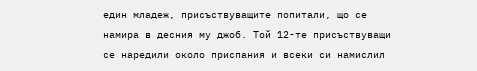един младеж, присъствуващите попитали, що се намира в десния му джоб. Той 12-те присъствуващи се наредили около приспания и всеки си намислил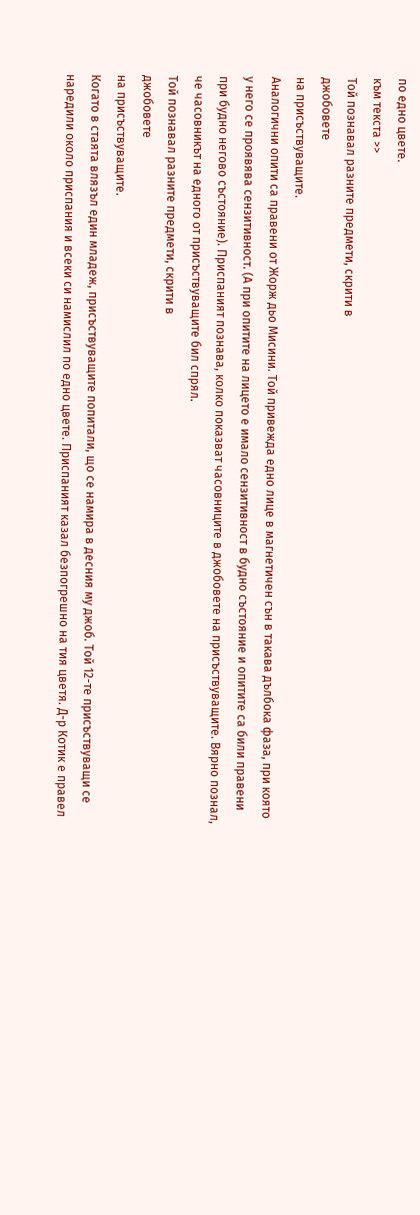по едно цвете.
към текста >>
Той познавал разните предмети, скрити в
джобовете
на присъствуващите.
Аналогични опити са правени от Жорж дьо Мисини. Той привежда едно лице в магнетичен сън в такава дълбока фаза, при която у него се проявява сензитивност. (А при опитите на лицето е имало сензитивност в будно състояние и опитите са били правени при будно негово състояние). Приспаният познава, колко показват часовниците в джобовете на присъствуващите. Вярно познал, че часовникът на едного от присъствуващите бил спрял.
Той познавал разните предмети, скрити в
джобовете
на присъствуващите.
Когато в стаята влязъл един младеж, присъствуващите попитали, що се намира в десния му джоб. Той 12-те присъствуващи се наредили около приспания и всеки си намислил по едно цвете. Приспаният казал безпогрешно на тия цветя. Д-р Котик е правел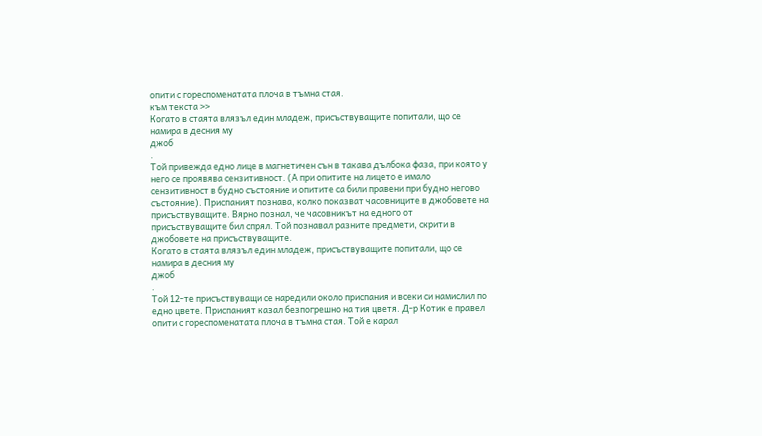опити с гореспоменатата плоча в тъмна стая.
към текста >>
Когато в стаята влязъл един младеж, присъствуващите попитали, що се намира в десния му
джоб
.
Той привежда едно лице в магнетичен сън в такава дълбока фаза, при която у него се проявява сензитивност. (А при опитите на лицето е имало сензитивност в будно състояние и опитите са били правени при будно негово състояние). Приспаният познава, колко показват часовниците в джобовете на присъствуващите. Вярно познал, че часовникът на едного от присъствуващите бил спрял. Той познавал разните предмети, скрити в джобовете на присъствуващите.
Когато в стаята влязъл един младеж, присъствуващите попитали, що се намира в десния му
джоб
.
Той 12-те присъствуващи се наредили около приспания и всеки си намислил по едно цвете. Приспаният казал безпогрешно на тия цветя. Д-р Котик е правел опити с гореспоменатата плоча в тъмна стая. Той е карал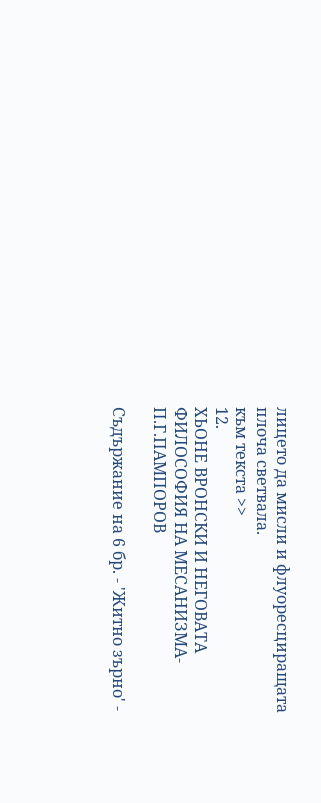лицето да мисли и флуоресциращата плоча светвала.
към текста >>
12.
ХЬОНЕ ВРОНСКИ И НЕГОВАТА ФИЛОСОФИЯ НА МЕСАНИЗМА- П.Г.ПАМПОРОВ

Съдържание на 6 бр. - 'Житно зърно' -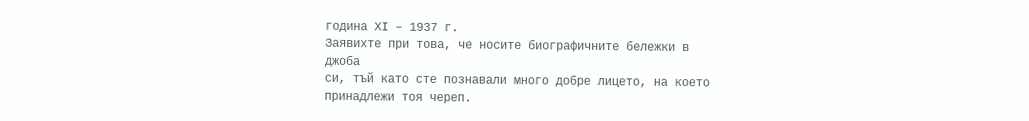година ХІ – 1937 г.
Заявихте при това, че носите биографичните бележки в
джоба
си, тъй като сте познавали много добре лицето, на което принадлежи тоя череп.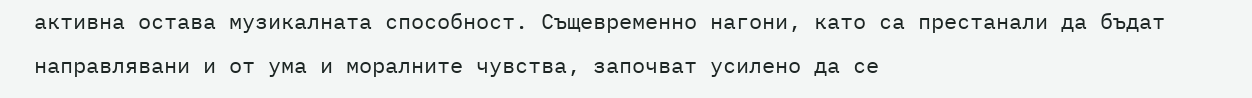активна остава музикалната способност. Същевременно нагони, като са престанали да бъдат направлявани и от ума и моралните чувства, започват усилено да се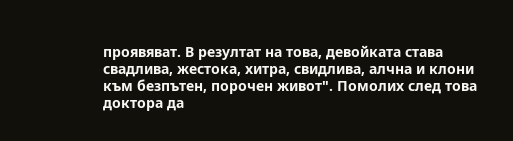проявяват. В резултат на това, девойката става свадлива, жестока, хитра, свидлива, алчна и клони към безпътен, порочен живот". Помолих след това доктора да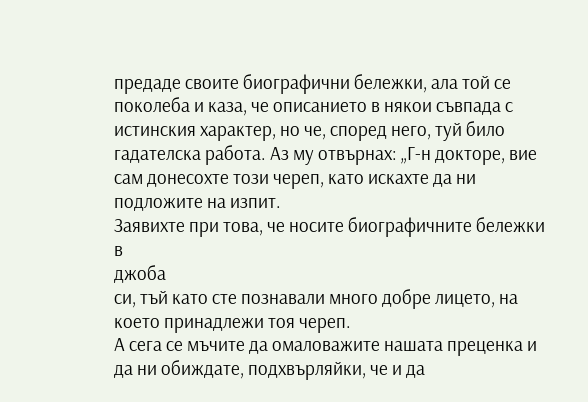предаде своите биографични бележки, ала той се поколеба и каза, че описанието в някои съвпада с истинския характер, но че, според него, туй било гадателска работа. Аз му отвърнах: „Г-н докторе, вие сам донесохте този череп, като искахте да ни подложите на изпит.
Заявихте при това, че носите биографичните бележки в
джоба
си, тъй като сте познавали много добре лицето, на което принадлежи тоя череп.
А сега се мъчите да омаловажите нашата преценка и да ни обиждате, подхвърляйки, че и да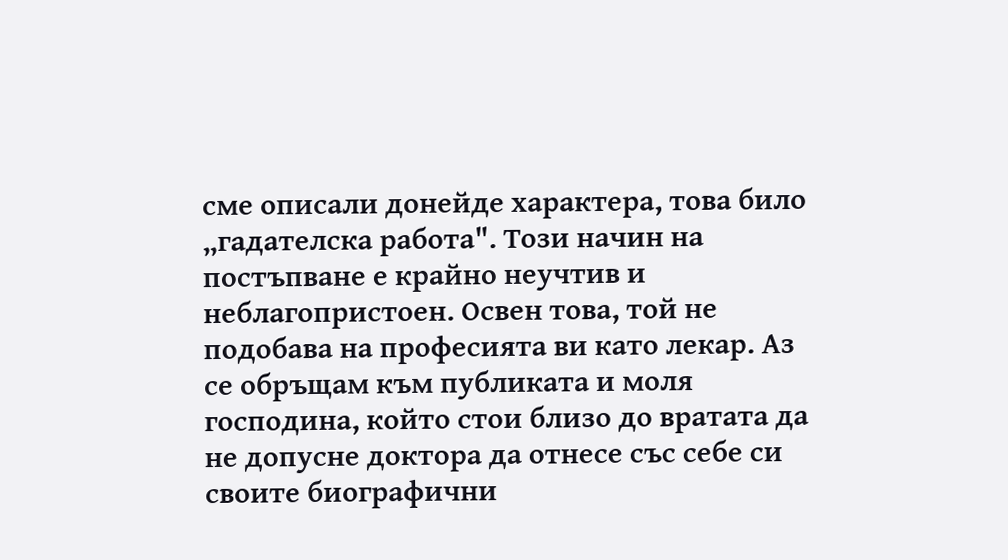сме описали донейде характера, това било „гадателска работа". Този начин на постъпване е крайно неучтив и неблагопристоен. Освен това, той не подобава на професията ви като лекар. Аз се обръщам към публиката и моля господина, който стои близо до вратата да не допусне доктора да отнесе със себе си своите биографични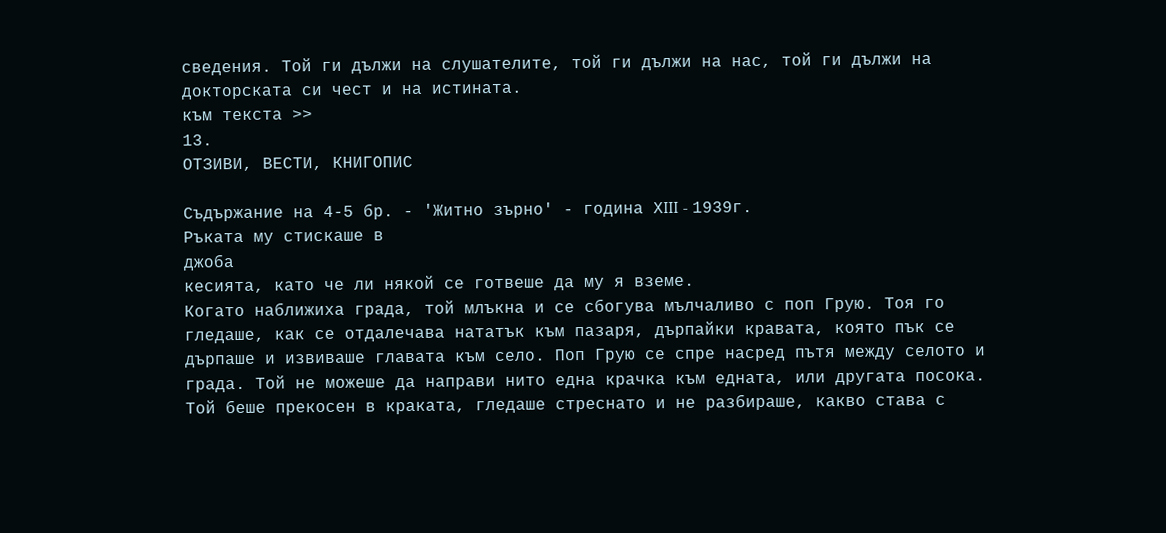сведения. Той ги дължи на слушателите, той ги дължи на нас, той ги дължи на докторската си чест и на истината.
към текста >>
13.
ОТЗИВИ, ВЕСТИ, КНИГОПИС

Съдържание на 4-5 бр. - 'Житно зърно' - година ХIII - 1939г.
Ръката му стискаше в
джоба
кесията, като че ли някой се готвеше да му я вземе.
Когато наближиха града, той млъкна и се сбогува мълчаливо с поп Грую. Тоя го гледаше, как се отдалечава нататък към пазаря, дърпайки кравата, която пък се дърпаше и извиваше главата към село. Поп Грую се спре насред пътя между селото и града. Той не можеше да направи нито една крачка към едната, или другата посока. Той беше прекосен в краката, гледаше стреснато и не разбираше, какво става с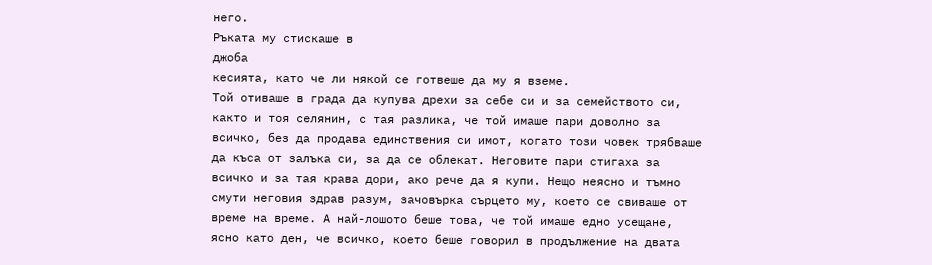него.
Ръката му стискаше в
джоба
кесията, като че ли някой се готвеше да му я вземе.
Той отиваше в града да купува дрехи за себе си и за семейството си, както и тоя селянин, с тая разлика, че той имаше пари доволно за всичко, без да продава единствения си имот, когато този човек трябваше да къса от залъка си, за да се облекат. Неговите пари стигаха за всичко и за тая крава дори, ако рече да я купи. Нещо неясно и тъмно смути неговия здрав разум, зачовърка сърцето му, което се свиваше от време на време. А най-лошото беше това, че той имаше едно усещане, ясно като ден, че всичко, което беше говорил в продължение на двата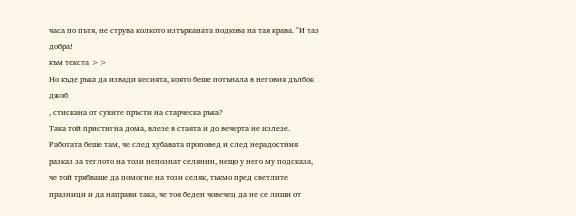часа по пътя, не струва колкото изтърканата подкова на тая крава. "И таз добра!
към текста >>
Но къде ръка да извади кесията, която беше потънала в неговия дълбок
джоб
, стискана от сухите пръсти на старческа ръка?
Така той пристигна дома, влезе в стаята и до вечерта не излезе. Работата беше там, че след хубавата проповед и след нерадостния разказ за теглото на този непознат селянин, нещо у него му подсказа, че той трябваше да помогне на този селяк, тъкмо пред светлите празници и да направи така, че тоя беден човечец да не се лиши от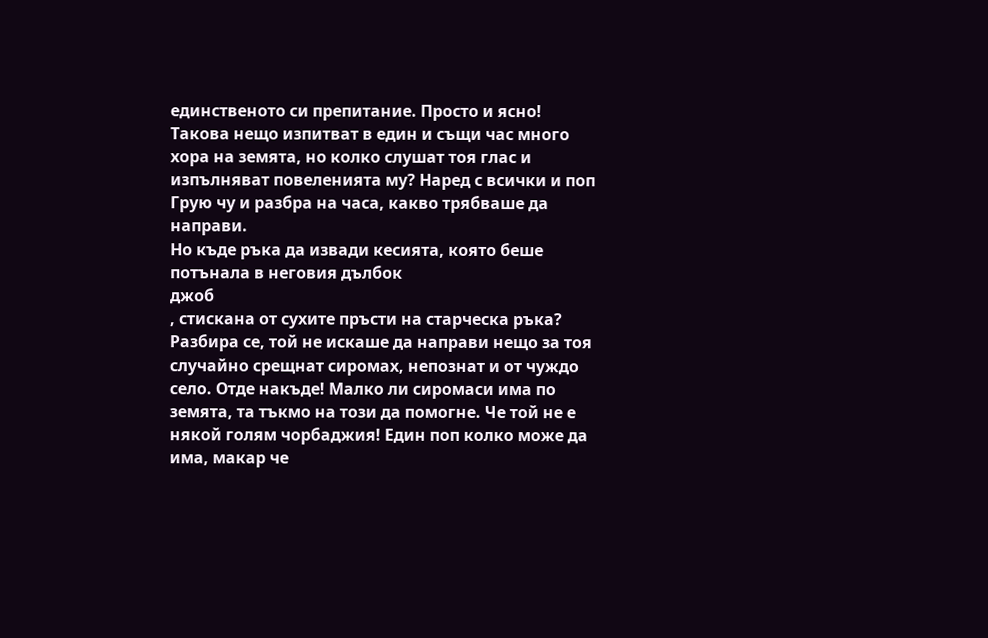единственото си препитание. Просто и ясно! Такова нещо изпитват в един и същи час много хора на земята, но колко слушат тоя глас и изпълняват повеленията му? Наред с всички и поп Грую чу и разбра на часа, какво трябваше да направи.
Но къде ръка да извади кесията, която беше потънала в неговия дълбок
джоб
, стискана от сухите пръсти на старческа ръка?
Разбира се, той не искаше да направи нещо за тоя случайно срещнат сиромах, непознат и от чуждо село. Отде накъде! Малко ли сиромаси има по земята, та тъкмо на този да помогне. Че той не е някой голям чорбаджия! Един поп колко може да има, макар че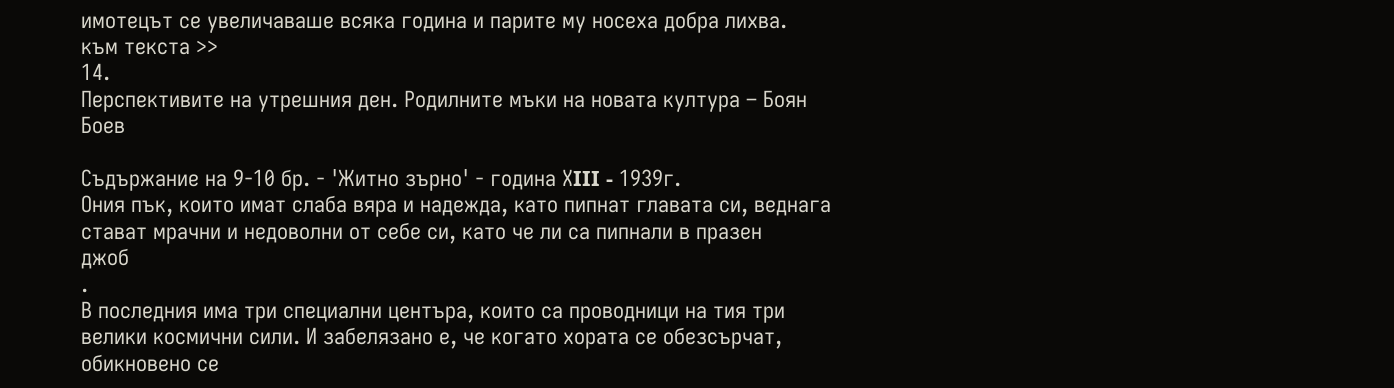имотецът се увеличаваше всяка година и парите му носеха добра лихва.
към текста >>
14.
Перспективите на утрешния ден. Родилните мъки на новата култура – Боян Боев

Съдържание на 9-10 бр. - 'Житно зърно' - година ХIII - 1939г.
Ония пък, които имат слаба вяра и надежда, като пипнат главата си, веднага стават мрачни и недоволни от себе си, като че ли са пипнали в празен
джоб
.
В последния има три специални центъра, които са проводници на тия три велики космични сили. И забелязано е, че когато хората се обезсърчат, обикновено се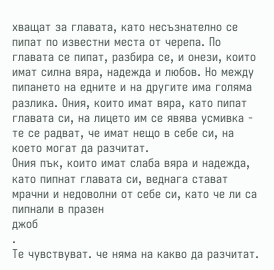хващат за главата, като несъзнателно се пипат по известни места от черепа. По главата се пипат, разбира се, и онези, които имат силна вяра, надежда и любов. Но между пипането на едните и на другите има голяма разлика. Ония, които имат вяра, като пипат главата си, на лицето им се явява усмивка - те се радват, че имат нещо в себе си, на което могат да разчитат.
Ония пък, които имат слаба вяра и надежда, като пипнат главата си, веднага стават мрачни и недоволни от себе си, като че ли са пипнали в празен
джоб
.
Те чувствуват. че няма на какво да разчитат.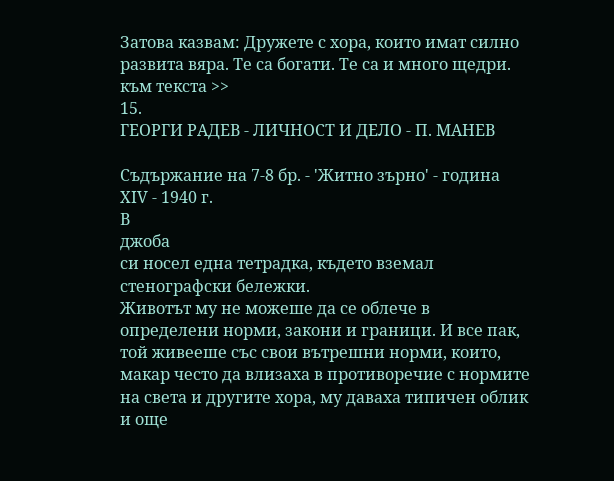Затова казвам: Дружете с хора, които имат силно развита вяра. Те са богати. Tе са и много щедри.
към текста >>
15.
ГЕОРГИ РАДЕВ - ЛИЧНОСТ И ДЕЛО - П. МАНЕВ

Съдържание на 7-8 бр. - 'Житно зърно' - година ХIV - 1940 г.
В
джоба
си носел една тетрадка, където вземал стенографски бележки.
Животът му не можеше да се облече в определени норми, закони и граници. И все пак, той живееше със свои вътрешни норми, които, макар често да влизаха в противоречие с нормите на света и другите хора, му даваха типичен облик и още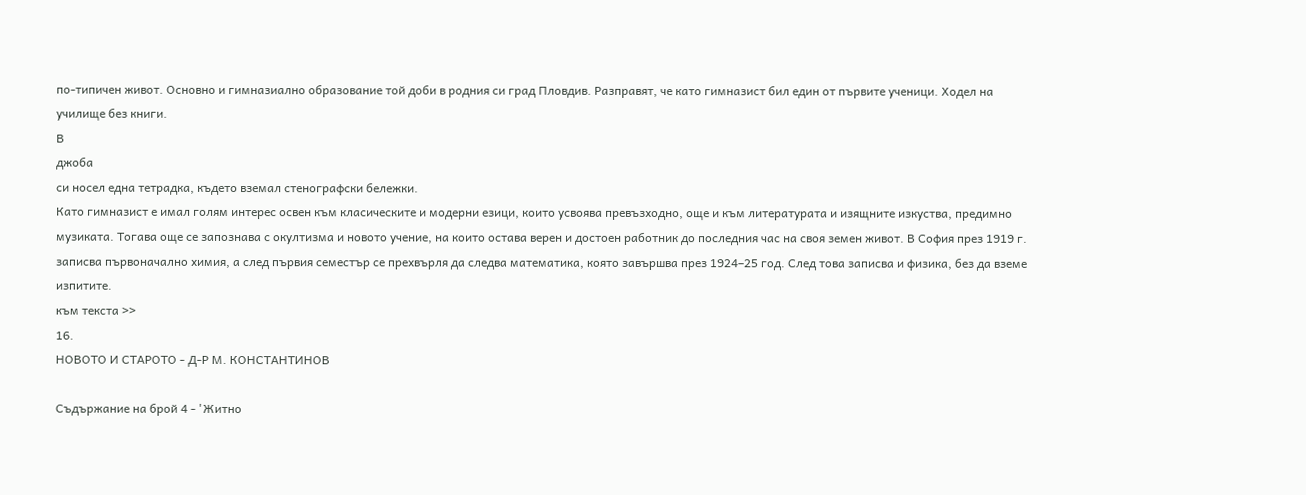по-типичен живот. Основно и гимназиално образование той доби в родния си град Пловдив. Разправят, че като гимназист бил един от първите ученици. Ходел на училище без книги.
В
джоба
си носел една тетрадка, където вземал стенографски бележки.
Като гимназист е имал голям интерес освен към класическите и модерни езици, които усвоява превъзходно, още и към литературата и изящните изкуства, предимно музиката. Тогава още се запознава с окултизма и новото учение, на които остава верен и достоен работник до последния час на своя земен живот. В София през 1919 г. записва първоначално химия, а след първия семестър се прехвърля да следва математика, която завършва през 1924–25 год. След това записва и физика, без да вземе изпитите.
към текста >>
16.
НОВОТО И СТАРОТО - Д-Р М. КОНСТАНТИНОВ

Съдържание на брой 4 - 'Житно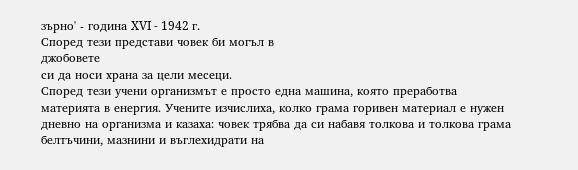зърно' - година XVI - 1942 г.
Според тези представи човек би могъл в
джобовете
си да носи храна за цели месеци.
Според тези учени организмът е просто една машина, която преработва материята в енергия. Учените изчислиха, колко грама горивен материал е нужен дневно на организма и казаха: човек трябва да си набавя толкова и толкова грама белтъчини, мазнини и въглехидрати на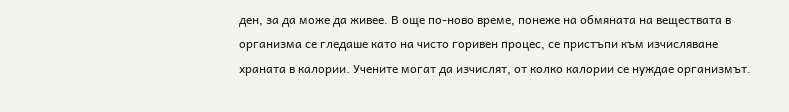ден, за да може да живее. В още по-ново време, понеже на обмяната на веществата в организма се гледаше като на чисто горивен процес, се пристъпи към изчисляване храната в калории. Учените могат да изчислят, от колко калории се нуждае организмът.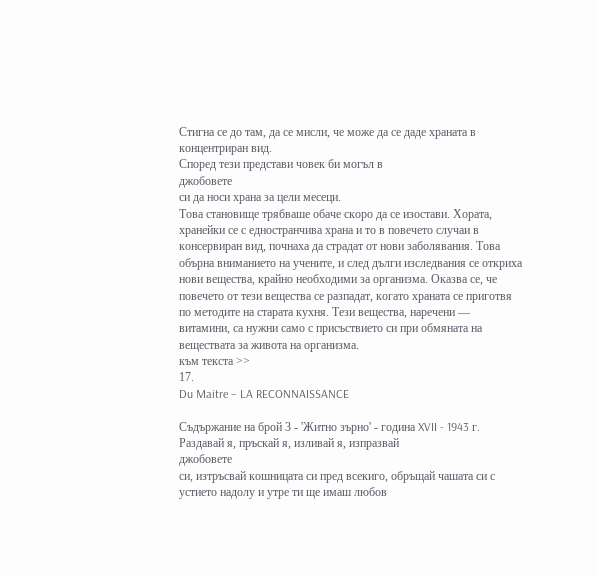Стигна се до там, да се мисли, че може да се даде храната в концентриран вид.
Според тези представи човек би могъл в
джобовете
си да носи храна за цели месеци.
Това становище трябваше обаче скоро да се изостави. Хората, хранейки се с едностранчива храна и то в повечето случаи в консервиран вид, почнаха да страдат от нови заболявания. Това обърна вниманието на учените, и след дълги изследвания се откриха нови вещества, крайно необходими за организма. Оказва се, че повечето от тези вещества се разпадат, когато храната се приготвя по методите на старата кухня. Тези вещества, наречени — витамини, са нужни само с присъствието си при обмяната на веществата за живота на организма.
към текста >>
17.
Du Maitre – LA RECONNAISSANCE

Съдържание на брой 3 - 'Житно зърно' - година XVII - 1943 г.
Раздавай я, пръскай я, изливай я, изпразвай
джобовете
си, изтръсвай кошницата си пред всекиго, обръщай чашата си с устието надолу и утре ти ще имаш любов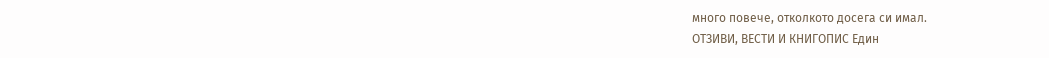много повече, отколкото досега си имал.
ОТЗИВИ, ВЕСТИ И КНИГОПИС Един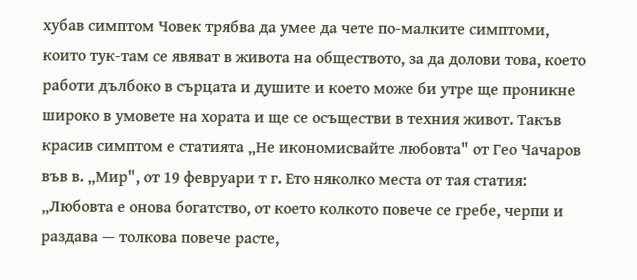хубав симптом Човек трябва да умее да чете по-малките симптоми, които тук-там се явяват в живота на обществото, за да долови това, което работи дълбоко в сърцата и душите и което може би утре ще проникне широко в умовете на хората и ще се осъществи в техния живот. Такъв красив симптом е статията „Не икономисвайте любовта" от Гео Чачаров във в. „Мир", от 19 февруари т г. Ето няколко места от тая статия: „Любовта е онова богатство, от което колкото повече се гребе, черпи и раздава — толкова повече расте,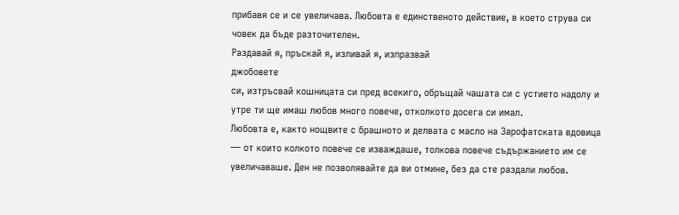прибавя се и се увеличава. Любовта е единственото действие, в което струва си човек да бъде разточителен.
Раздавай я, пръскай я, изливай я, изпразвай
джобовете
си, изтръсвай кошницата си пред всекиго, обръщай чашата си с устието надолу и утре ти ще имаш любов много повече, отколкото досега си имал.
Любовта е, както нощвите с брашното и делвата с масло на Зарофатската вдовица — от които колкото повече се изваждаше, толкова повече съдържанието им се увеличаваше. Ден не позволявайте да ви отмине, без да сте раздали любов.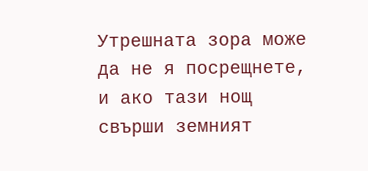Утрешната зора може да не я посрещнете, и ако тази нощ свърши земният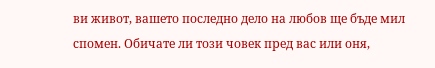ви живот, вашето последно дело на любов ще бъде мил спомен. Обичате ли този човек пред вас или оня,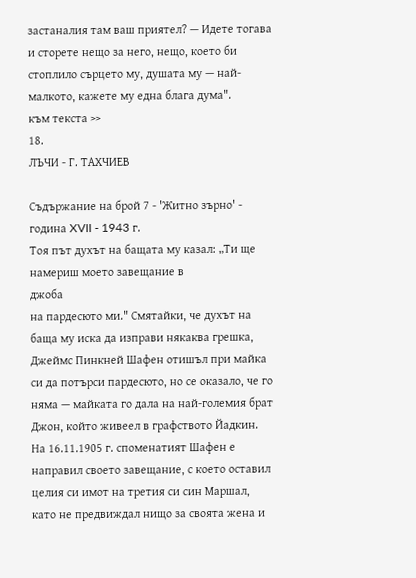застаналия там ваш приятел? — Идете тогава и сторете нещо за него, нещо, което би стоплило сърцето му, душата му — най-малкото, кажете му една блага дума".
към текста >>
18.
ЛЪЧИ - Г. ТАХЧИЕВ

Съдържание на брой 7 - 'Житно зърно' - година XVII - 1943 г.
Тоя път духът на бащата му казал: „Ти ще намериш моето завещание в
джоба
на пардесюто ми." Смятайки, че духът на баща му иска да изправи някаква грешка, Джеймс Пинкней Шафен отишъл при майка си да потърси пардесюто, но се оказало, че го няма — майката го дала на най-големия брат Джон, който живеел в графството Йадкин.
На 16.11.1905 г. споменатият Шафен е направил своето завещание, с което оставил целия си имот на третия си син Маршал, като не предвиждал нищо за своята жена и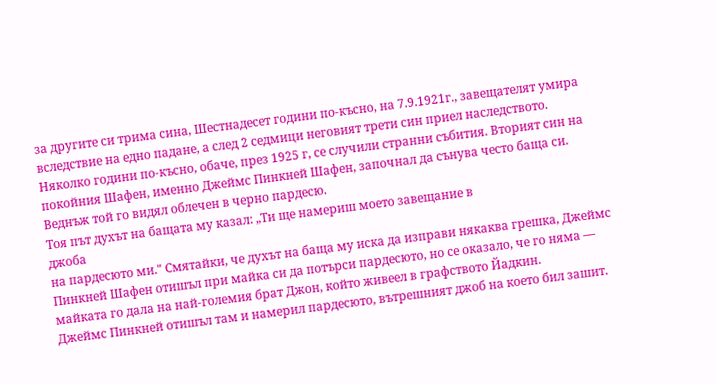за другите си трима сина, Шестнадесет години по-късно, на 7.9.1921г., завещателят умира вследствие на едно падане, а след 2 седмици неговият трети син приел наследството. Няколко години по-късно, обаче, през 1925 г, се случили странни събития. Вторият син на покойния Шафен, именно Джеймс Пинкней Шафен, започнал да сънува често баща си. Веднъж той го видял облечен в черно пардесю.
Тоя път духът на бащата му казал: „Ти ще намериш моето завещание в
джоба
на пардесюто ми." Смятайки, че духът на баща му иска да изправи някаква грешка, Джеймс Пинкней Шафен отишъл при майка си да потърси пардесюто, но се оказало, че го няма — майката го дала на най-големия брат Джон, който живеел в графството Йадкин.
Джеймс Пинкней отишъл там и намерил пардесюто, вътрешният джоб на което бил зашит.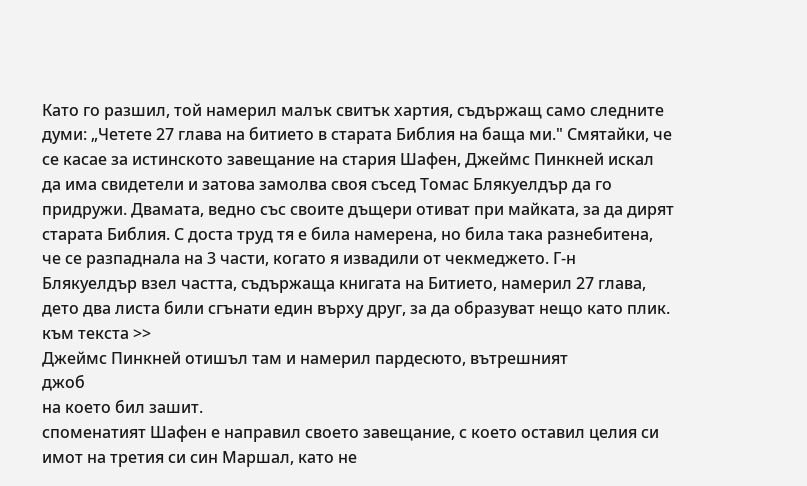Като го разшил, той намерил малък свитък хартия, съдържащ само следните думи: „Четете 27 глава на битието в старата Библия на баща ми." Смятайки, че се касае за истинското завещание на стария Шафен, Джеймс Пинкней искал да има свидетели и затова замолва своя съсед Томас Блякуелдър да го придружи. Двамата, ведно със своите дъщери отиват при майката, за да дирят старата Библия. С доста труд тя е била намерена, но била така разнебитена, че се разпаднала на 3 части, когато я извадили от чекмеджето. Г-н Блякуелдър взел частта, съдържаща книгата на Битието, намерил 27 глава, дето два листа били сгънати един върху друг, за да образуват нещо като плик.
към текста >>
Джеймс Пинкней отишъл там и намерил пардесюто, вътрешният
джоб
на което бил зашит.
споменатият Шафен е направил своето завещание, с което оставил целия си имот на третия си син Маршал, като не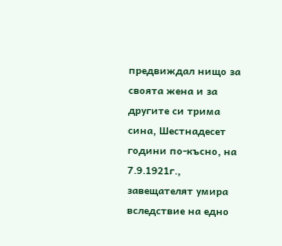предвиждал нищо за своята жена и за другите си трима сина, Шестнадесет години по-късно, на 7.9.1921г., завещателят умира вследствие на едно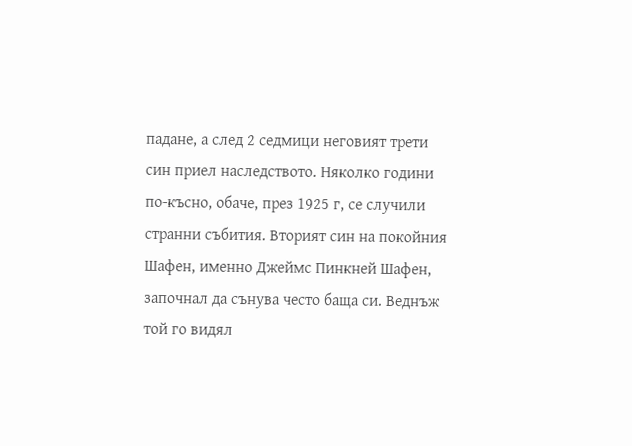падане, а след 2 седмици неговият трети син приел наследството. Няколко години по-късно, обаче, през 1925 г, се случили странни събития. Вторият син на покойния Шафен, именно Джеймс Пинкней Шафен, започнал да сънува често баща си. Веднъж той го видял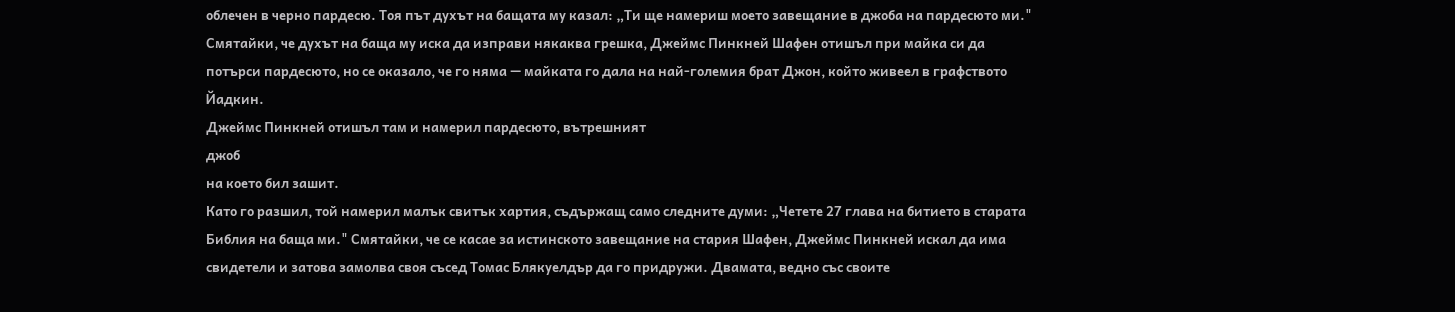облечен в черно пардесю. Тоя път духът на бащата му казал: „Ти ще намериш моето завещание в джоба на пардесюто ми." Смятайки, че духът на баща му иска да изправи някаква грешка, Джеймс Пинкней Шафен отишъл при майка си да потърси пардесюто, но се оказало, че го няма — майката го дала на най-големия брат Джон, който живеел в графството Йадкин.
Джеймс Пинкней отишъл там и намерил пардесюто, вътрешният
джоб
на което бил зашит.
Като го разшил, той намерил малък свитък хартия, съдържащ само следните думи: „Четете 27 глава на битието в старата Библия на баща ми." Смятайки, че се касае за истинското завещание на стария Шафен, Джеймс Пинкней искал да има свидетели и затова замолва своя съсед Томас Блякуелдър да го придружи. Двамата, ведно със своите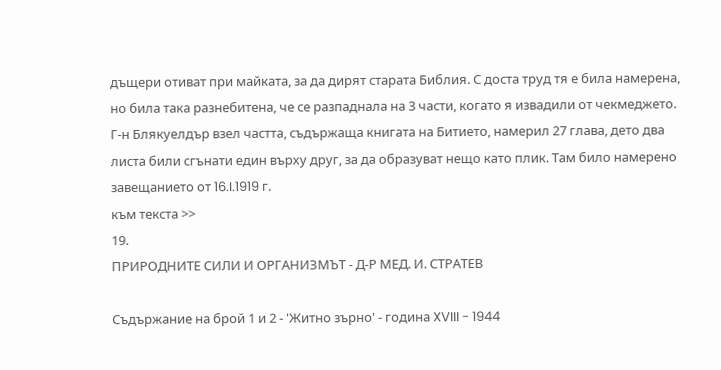дъщери отиват при майката, за да дирят старата Библия. С доста труд тя е била намерена, но била така разнебитена, че се разпаднала на 3 части, когато я извадили от чекмеджето. Г-н Блякуелдър взел частта, съдържаща книгата на Битието, намерил 27 глава, дето два листа били сгънати един върху друг, за да образуват нещо като плик. Там било намерено завещанието от 16.I.1919 г.
към текста >>
19.
ПРИРОДНИТЕ СИЛИ И ОРГАНИЗМЪТ - Д-Р МЕД. И. СТРАТЕВ

Съдържание на брой 1 и 2 - 'Житно зърно' - година XVIII - 1944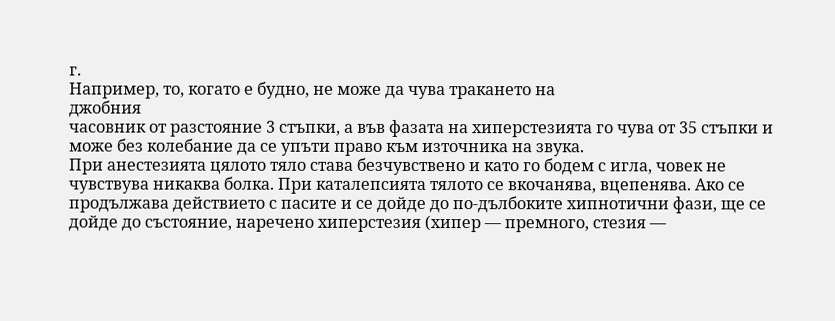г.
Например, то, когато е будно, не може да чува тракането на
джобния
часовник от разстояние 3 стъпки, а във фазата на хиперстезията го чува от 35 стъпки и може без колебание да се упъти право към източника на звука.
При анестезията цялото тяло става безчувствено и като го бодем с игла, човек не чувствува никаква болка. При каталепсията тялото се вкочанява, вцепенява. Ако се продължава действието с пасите и се дойде до по-дълбоките хипнотични фази, ще се дойде до състояние, наречено хиперстезия (хипер — премного, стезия —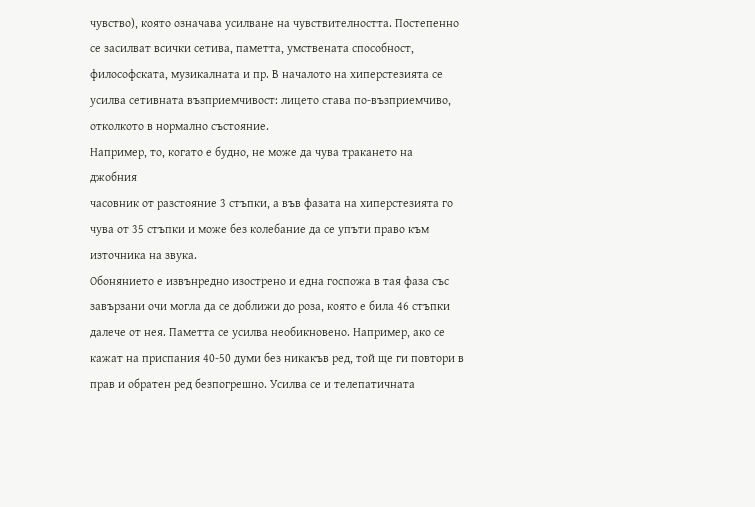чувство), която означава усилване на чувствителността. Постепенно се засилват всички сетива, паметта, умствената способност, философската, музикалната и пр. В началото на хиперстезията се усилва сетивната възприемчивост: лицето става по-възприемчиво, отколкото в нормално състояние.
Например, то, когато е будно, не може да чува тракането на
джобния
часовник от разстояние 3 стъпки, а във фазата на хиперстезията го чува от 35 стъпки и може без колебание да се упъти право към източника на звука.
Обонянието е извънредно изострено и една госпожа в тая фаза със завързани очи могла да се доближи до роза, която е била 46 стъпки далече от нея. Паметта се усилва необикновено. Например, ако се кажат на приспания 40-50 думи без никакъв ред, той ще ги повтори в прав и обратен ред безпогрешно. Усилва се и телепатичната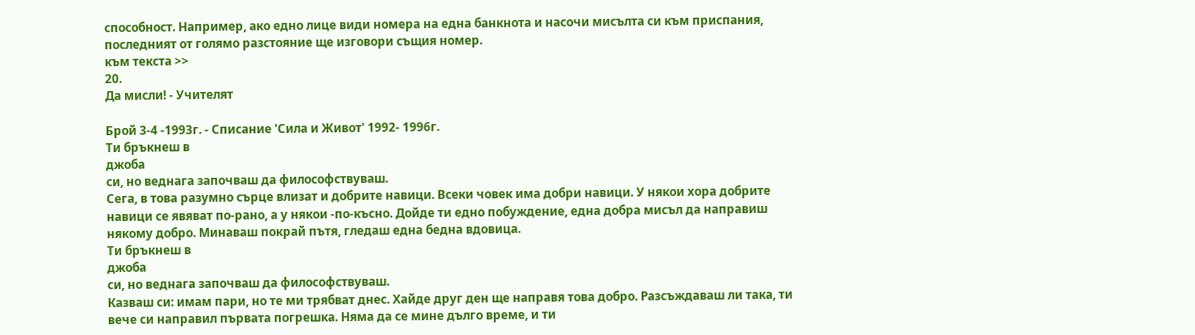способност. Например, ако едно лице види номера на една банкнота и насочи мисълта си към приспания, последният от голямо разстояние ще изговори същия номер.
към текста >>
20.
Да мисли! - Учителят

Брой 3-4 -1993г. - Списание 'Сила и Живот' 1992- 1996г.
Ти бръкнеш в
джоба
си, но веднага започваш да философствуваш.
Сега, в това разумно сърце влизат и добрите навици. Всеки човек има добри навици. У някои хора добрите навици се явяват по-рано, а у някои -по-късно. Дойде ти едно побуждение, една добра мисъл да направиш някому добро. Минаваш покрай пътя, гледаш една бедна вдовица.
Ти бръкнеш в
джоба
си, но веднага започваш да философствуваш.
Казваш си: имам пари, но те ми трябват днес. Хайде друг ден ще направя това добро. Разсъждаваш ли така, ти вече си направил първата погрешка. Няма да се мине дълго време, и ти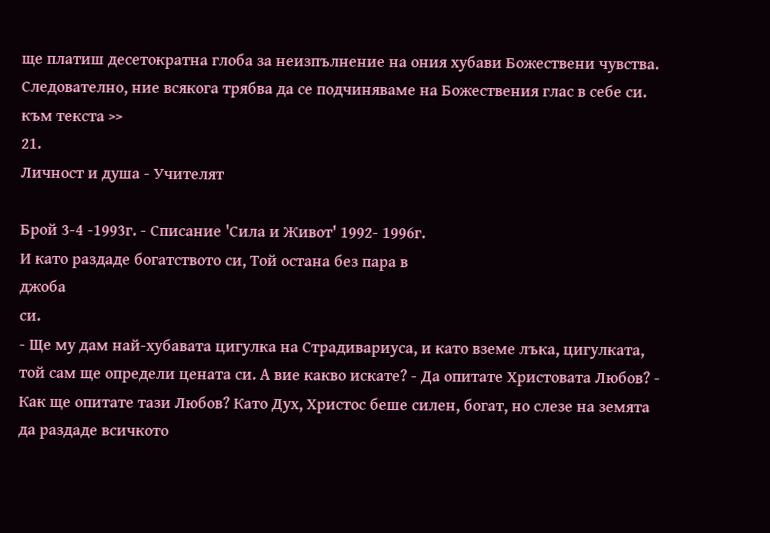ще платиш десетократна глоба за неизпълнение на ония хубави Божествени чувства. Следователно, ние всякога трябва да се подчиняваме на Божествения глас в себе си.
към текста >>
21.
Личност и душа - Учителят

Брой 3-4 -1993г. - Списание 'Сила и Живот' 1992- 1996г.
И като раздаде богатството си, Той остана без пара в
джоба
си.
- Ще му дам най-хубавата цигулка на Страдивариуса, и като вземе лъка, цигулката, той сам ще определи цената си. А вие какво искате? - Да опитате Христовата Любов? - Как ще опитате тази Любов? Като Дух, Христос беше силен, богат, но слезе на земята да раздаде всичкото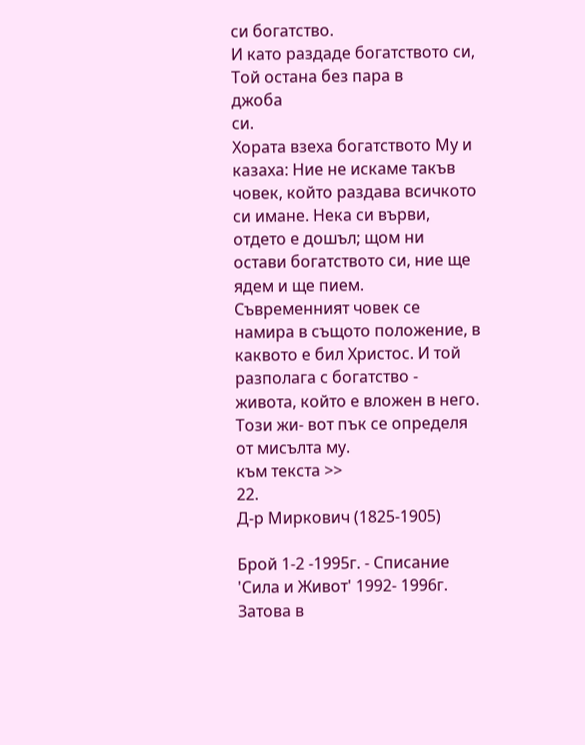си богатство.
И като раздаде богатството си, Той остана без пара в
джоба
си.
Хората взеха богатството Му и казаха: Ние не искаме такъв човек, който раздава всичкото си имане. Нека си върви, отдето е дошъл; щом ни остави богатството си, ние ще ядем и ще пием. Съвременният човек се намира в същото положение, в каквото е бил Христос. И той разполага с богатство - живота, който е вложен в него. Този жи- вот пък се определя от мисълта му.
към текста >>
22.
Д-р Миркович (1825-1905)

Брой 1-2 -1995г. - Списание 'Сила и Живот' 1992- 1996г.
Затова в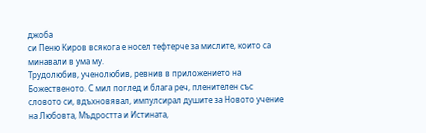джоба
си Пеню Киров всякога е носел тефтерче за мислите, които са минавали в ума му.
Трудолюбив, ученолюбив, ревнив в приложението на Божественото. С мил поглед и блага реч, пленителен със словото си, вдъхновявал, импулсирал душите за Новото учение на Любовта, Мъдростта и Истината,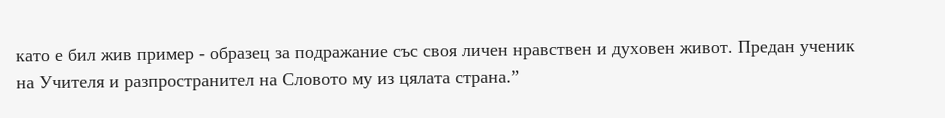като е бил жив пример - образец за подражание със своя личен нравствен и духовен живот. Предан ученик на Учителя и разпространител на Словото му из цялата страна.”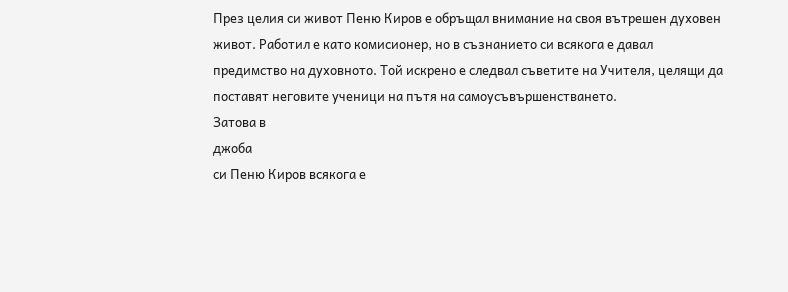През целия си живот Пеню Киров е обръщал внимание на своя вътрешен духовен живот. Работил е като комисионер, но в съзнанието си всякога е давал предимство на духовното. Той искрено е следвал съветите на Учителя, целящи да поставят неговите ученици на пътя на самоусъвършенстването.
Затова в
джоба
си Пеню Киров всякога е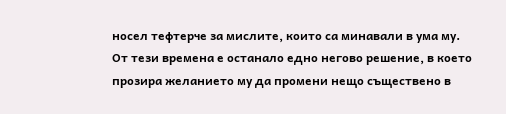носел тефтерче за мислите, които са минавали в ума му.
От тези времена е останало едно негово решение, в което прозира желанието му да промени нещо съществено в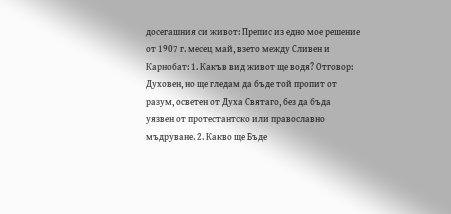досегашния си живот: Препис из едно мое решение от 1907 г. месец май, взето между Сливен и Карнобат: 1. Какъв вид живот ще водя? Отговор: Духовен, но ще гледам да бъде той пропит от разум, осветен от Духа Святаго, без да бъда уязвен от протестантско или православно мъдруване. 2. Какво ще Бъде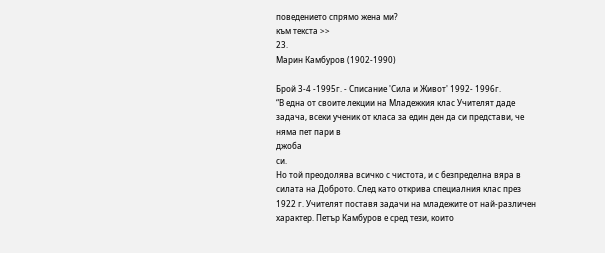поведението спрямо жена ми?
към текста >>
23.
Марин Камбуров (1902-1990)

Брой 3-4 -1995г. - Списание 'Сила и Живот' 1992- 1996г.
“В една от своите лекции на Младежкия клас Учителят даде задача, всеки ученик от класа за един ден да си представи, че няма пет пари в
джоба
си.
Но той преодолява всичко с чистота, и с безпределна вяра в силата на Доброто. След като открива специалния клас през 1922 г. Учителят поставя задачи на младежите от най-различен характер. Петър Камбуров е сред тези, които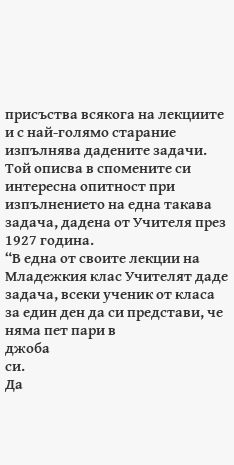присъства всякога на лекциите и с най-голямо старание изпълнява дадените задачи. Той описва в спомените си интересна опитност при изпълнението на една такава задача, дадена от Учителя през 1927 година.
“В една от своите лекции на Младежкия клас Учителят даде задача, всеки ученик от класа за един ден да си представи, че няма пет пари в
джоба
си.
Да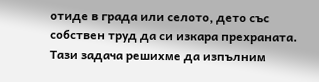отиде в града или селото, дето със собствен труд да си изкара прехраната. Тази задача решихме да изпълним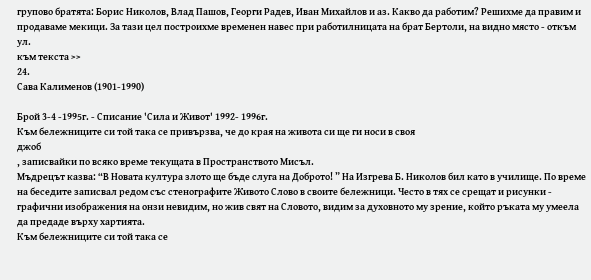групово братята: Борис Николов, Влад Пашов, Георги Радев, Иван Михайлов и аз. Какво да работим? Решихме да правим и продаваме мекици. За тази цел построихме временен навес при работилницата на брат Бертоли, на видно място - откъм ул.
към текста >>
24.
Сава Калименов (1901-1990)

Брой 3-4 -1995г. - Списание 'Сила и Живот' 1992- 1996г.
Към бележниците си той така се привързва, че до края на живота си ще ги носи в своя
джоб
, записвайки по всяко време текущата в Пространството Мисъл.
Мъдрецът казва: “В Новата култура злото ще бъде слуга на Доброто! ” На Изгрева Б. Николов бил като в училище. По време на беседите записвал редом със стенографите Живото Слово в своите бележници. Често в тях се срещат и рисунки - графични изображения на онзи невидим, но жив свят на Словото, видим за духовното му зрение, който ръката му умеела да предаде върху хартията.
Към бележниците си той така се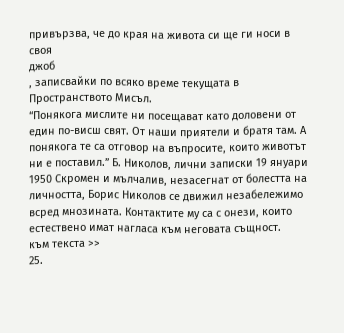привързва, че до края на живота си ще ги носи в своя
джоб
, записвайки по всяко време текущата в Пространството Мисъл.
“Понякога мислите ни посещават като доловени от един по-висш свят. От наши приятели и братя там. А понякога те са отговор на въпросите, които животът ни е поставил.” Б. Николов, лични записки 19 януари 1950 Скромен и мълчалив, незасегнат от болестта на личността, Борис Николов се движил незабележимо всред мнозината. Контактите му са с онези, които естествено имат нагласа към неговата същност.
към текста >>
25.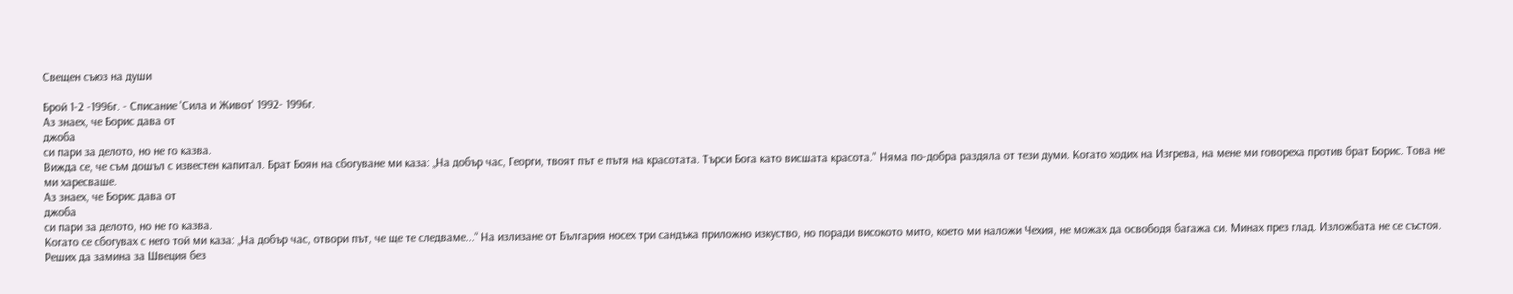Свещен съюз на души

Брой 1-2 -1996г. - Списание 'Сила и Живот' 1992- 1996г.
Аз знаех, че Борис дава от
джоба
си пари за делото, но не го казва.
Вижда се, че съм дошъл с известен капитал. Брат Боян на сбогуване ми каза: „На добър час, Георги, твоят път е пътя на красотата. Търси Бога като висшата красота." Няма по-добра раздяла от тези думи. Когато ходих на Изгрева, на мене ми говореха против брат Борис. Това не ми харесваше.
Аз знаех, че Борис дава от
джоба
си пари за делото, но не го казва.
Когато се сбогувах с него той ми каза: „На добър час, отвори път, че ще те следваме...“ На излизане от България носех три сандъка приложно изкуство, но поради високото мито, което ми наложи Чехия, не можах да освободя багажа си. Минах през глад. Изложбата не се състоя. Реших да замина за Швеция без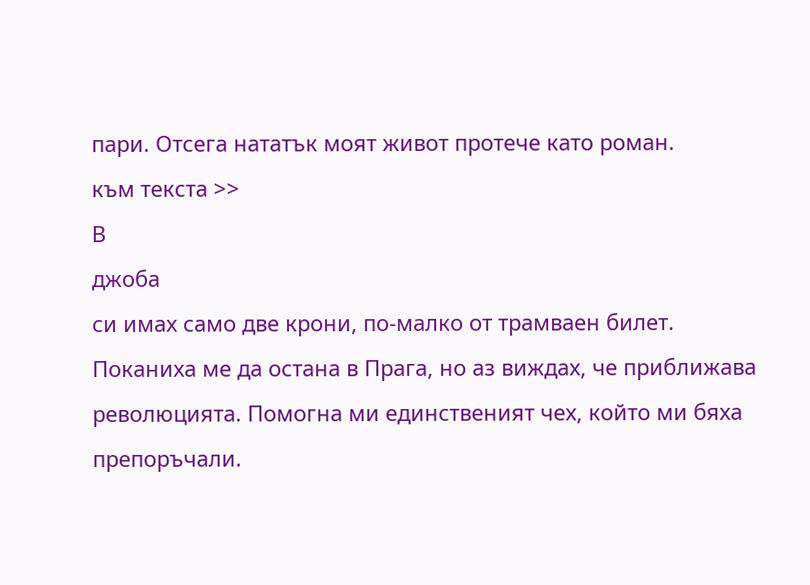пари. Отсега нататък моят живот протече като роман.
към текста >>
В
джоба
си имах само две крони, по-малко от трамваен билет.
Поканиха ме да остана в Прага, но аз виждах, че приближава революцията. Помогна ми единственият чех, който ми бяха препоръчали.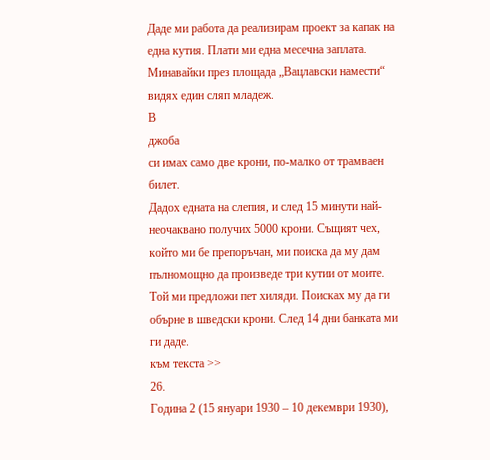Даде ми работа да реализирам проект за капак на една кутия. Плати ми една месечна заплата. Минавайки през площада „Вацлавски намести“ видях един сляп младеж.
В
джоба
си имах само две крони, по-малко от трамваен билет.
Дадох едната на слепия, и след 15 минути най-неочаквано получих 5000 крони. Същият чех, който ми бе препоръчан, ми поиска да му дам пълномощно да произведе три кутии от моите. Той ми предложи пет хиляди. Поисках му да ги обърне в шведски крони. След 14 дни банката ми ги даде.
към текста >>
26.
Година 2 (15 януари 1930 – 10 декември 1930),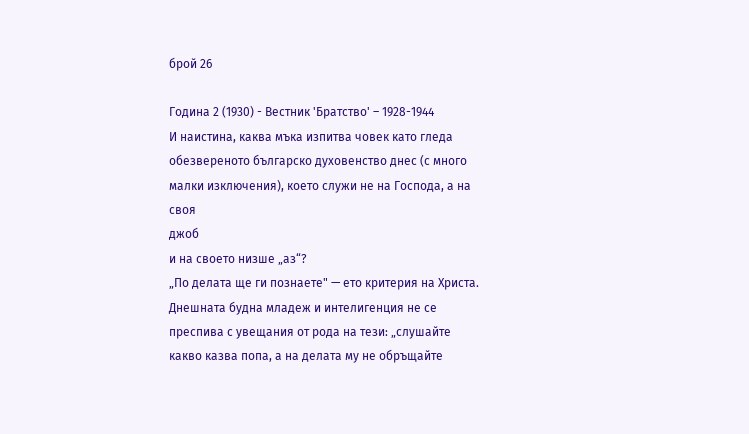брой 26

Година 2 (1930) - Вестник 'Братство' – 1928-1944
И наистина, каква мъка изпитва човек като гледа обезвереното българско духовенство днес (с много малки изключения), което служи не на Господа, а на своя
джоб
и на своето низше „аз“?
„По делата ще ги познаете" — ето критерия на Христа. Днешната будна младеж и интелигенция не се преспива с увещания от рода на тези: „слушайте какво казва попа, а на делата му не обръщайте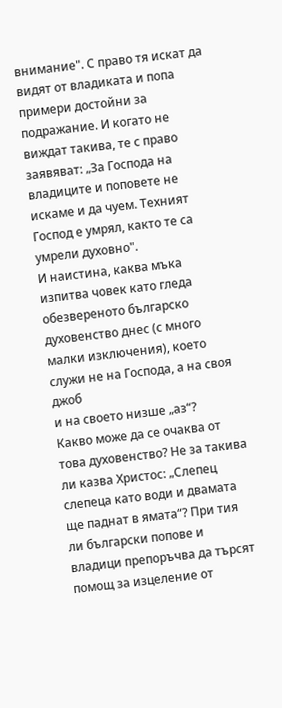внимание". С право тя искат да видят от владиката и попа примери достойни за подражание. И когато не виждат такива, те с право заявяват: „За Господа на владиците и поповете не искаме и да чуем. Техният Господ е умрял, както те са умрели духовно".
И наистина, каква мъка изпитва човек като гледа обезвереното българско духовенство днес (с много малки изключения), което служи не на Господа, а на своя
джоб
и на своето низше „аз“?
Какво може да се очаква от това духовенство? Не за такива ли казва Христос: „Слепец слепеца като води и двамата ще паднат в ямата“? При тия ли български попове и владици препоръчва да търсят помощ за изцеление от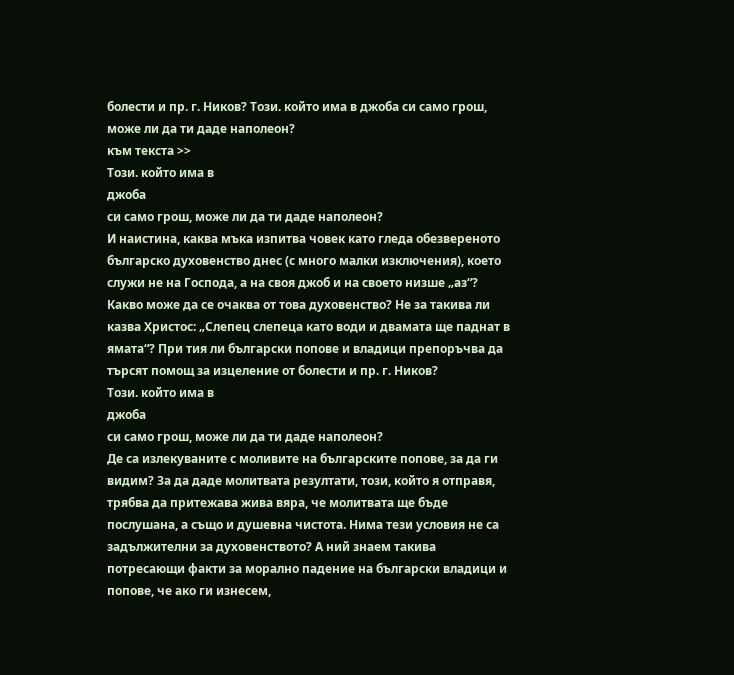болести и пр. г. Ников? Този. който има в джоба си само грош, може ли да ти даде наполеон?
към текста >>
Този. който има в
джоба
си само грош, може ли да ти даде наполеон?
И наистина, каква мъка изпитва човек като гледа обезвереното българско духовенство днес (с много малки изключения), което служи не на Господа, а на своя джоб и на своето низше „аз“? Какво може да се очаква от това духовенство? Не за такива ли казва Христос: „Слепец слепеца като води и двамата ще паднат в ямата“? При тия ли български попове и владици препоръчва да търсят помощ за изцеление от болести и пр. г. Ников?
Този. който има в
джоба
си само грош, може ли да ти даде наполеон?
Де са излекуваните с моливите на българските попове, за да ги видим? За да даде молитвата резултати, този, който я отправя, трябва да притежава жива вяра, че молитвата ще бъде послушана, а също и душевна чистота. Нима тези условия не са задължителни за духовенството? А ний знаем такива потресающи факти за морално падение на български владици и попове, че ако ги изнесем,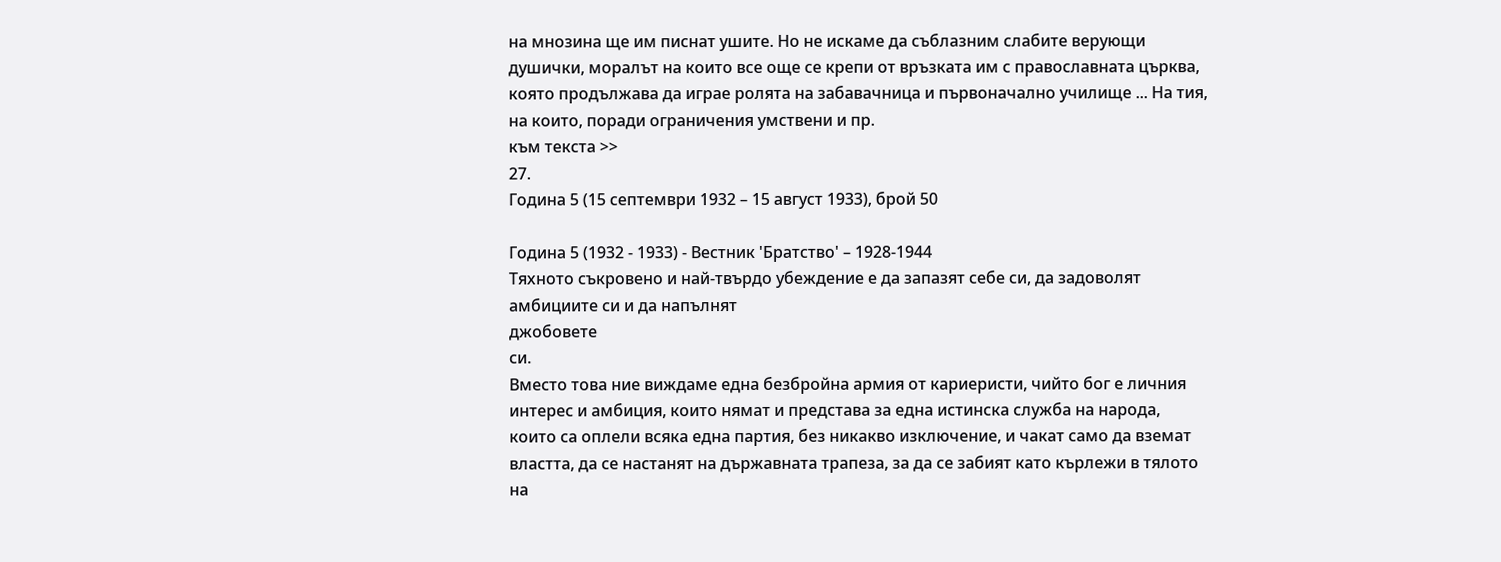на мнозина ще им писнат ушите. Но не искаме да съблазним слабите верующи душички, моралът на които все още се крепи от връзката им с православната църква, която продължава да играе ролята на забавачница и първоначално училище ... На тия, на които, поради ограничения умствени и пр.
към текста >>
27.
Година 5 (15 септември 1932 – 15 август 1933), брой 50

Година 5 (1932 - 1933) - Вестник 'Братство' – 1928-1944
Тяхното съкровено и най-твърдо убеждение е да запазят себе си, да задоволят амбициите си и да напълнят
джобовете
си.
Вместо това ние виждаме една безбройна армия от кариеристи, чийто бог е личния интерес и амбиция, които нямат и представа за една истинска служба на народа, които са оплели всяка една партия, без никакво изключение, и чакат само да вземат властта, да се настанят на държавната трапеза, за да се забият като кърлежи в тялото на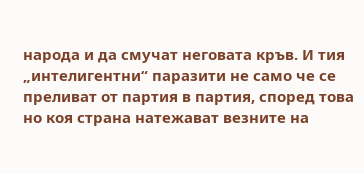народа и да смучат неговата кръв. И тия „интелигентни“ паразити не само че се преливат от партия в партия, според това но коя страна натежават везните на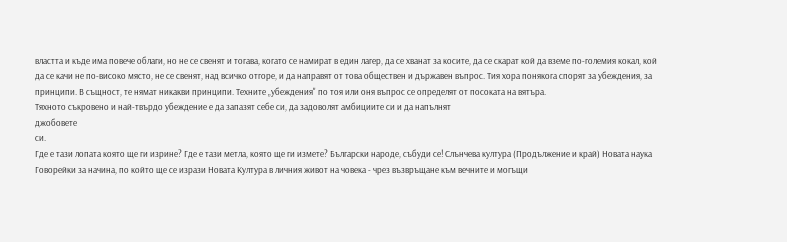властта и къде има повече облаги, но не се свенят и тогава, когато се намират в един лагер, да се хванат за косите, да се скарат кой да вземе по-големия кокал, кой да се качи не по-високо мястo, не се свенят, над всичко отгоре, и да направят от това обществен и държавен въпрос. Тия хора понякога спорят за убеждения, за принципи. В същност, те нямат никакви принципи. Техните „убеждения" по тоя или оня въпрос се определят от посоката на вятъра.
Тяхното съкровено и най-твърдо убеждение е да запазят себе си, да задоволят амбициите си и да напълнят
джобовете
си.
Где е тази лопата която ще ги изрине? Где е тази метла, която ще ги измете? Български народе, събуди се! Слънчева култура (Продължение и край) Новата наука Говорейки за начина, по който ще се изрази Новата Култура в личния живот на човека - чрез възвръщане към вечните и могъщи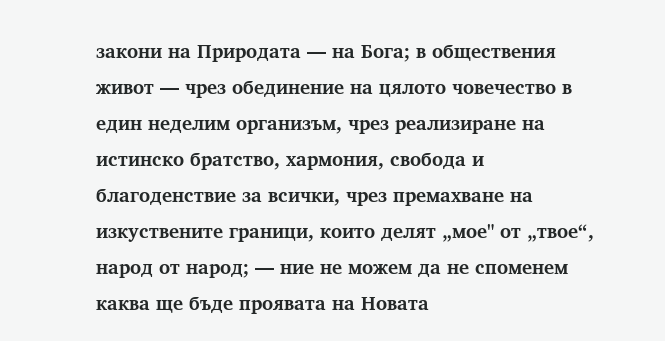закони на Природата — на Бога; в обществения живот — чрез обединение на цялото човечество в един неделим организъм, чрез реализиране на истинско братство, хармония, свобода и благоденствие за всички, чрез премахване на изкуствените граници, които делят „мое" от „твое“, народ от народ; — ние не можем да не споменем каква ще бъде проявата на Новата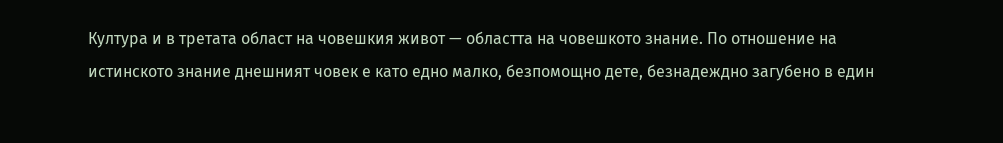Култура и в третата област на човешкия живот — областта на човешкото знание. По отношение на истинското знание днешният човек е като едно малко, безпомощно дете, безнадеждно загубено в един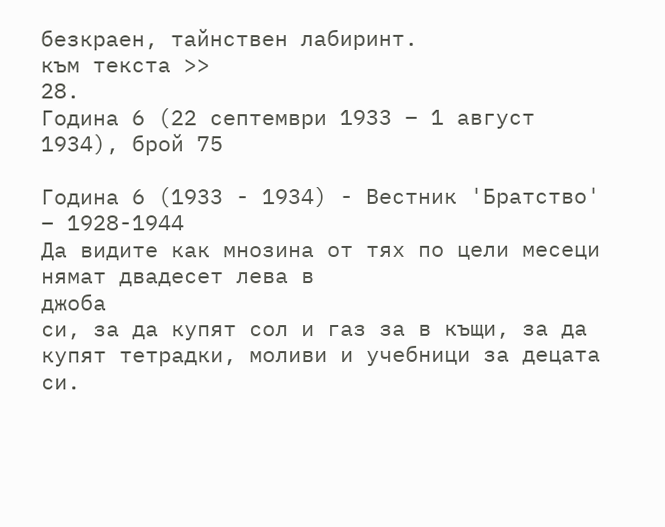безкраен, тайнствен лабиринт.
към текста >>
28.
Година 6 (22 септември 1933 – 1 август 1934), брой 75

Година 6 (1933 - 1934) - Вестник 'Братство' – 1928-1944
Да видите как мнозина от тях по цели месеци нямат двадесет лева в
джоба
си, за да купят сол и газ за в къщи, за да купят тетрадки, моливи и учебници за децата си.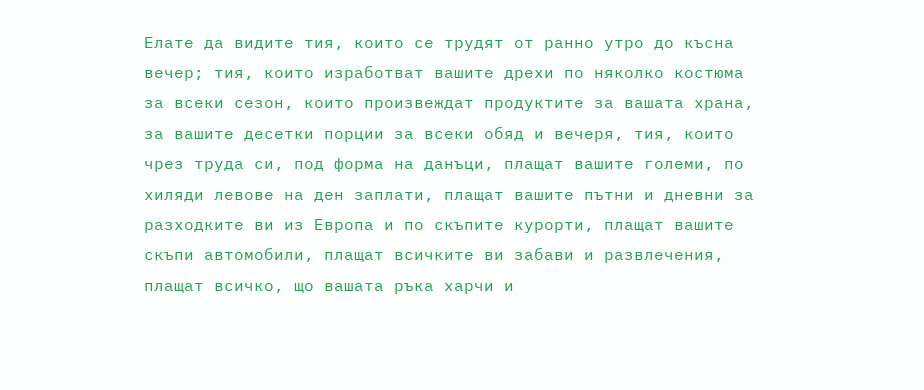Елате да видите тия, които се трудят от ранно утро до късна вечер; тия, които изработват вашите дрехи по няколко костюма за всеки сезон, които произвеждат продуктите за вашата храна, за вашите десетки порции за всеки обяд и вечеря, тия, които чрез труда си, под форма на данъци, плащат вашите големи, по хиляди левове на ден заплати, плащат вашите пътни и дневни за разходките ви из Европа и по скъпите курорти, плащат вашите скъпи автомобили, плащат всичките ви забави и развлечения, плащат всичко, що вашата ръка харчи и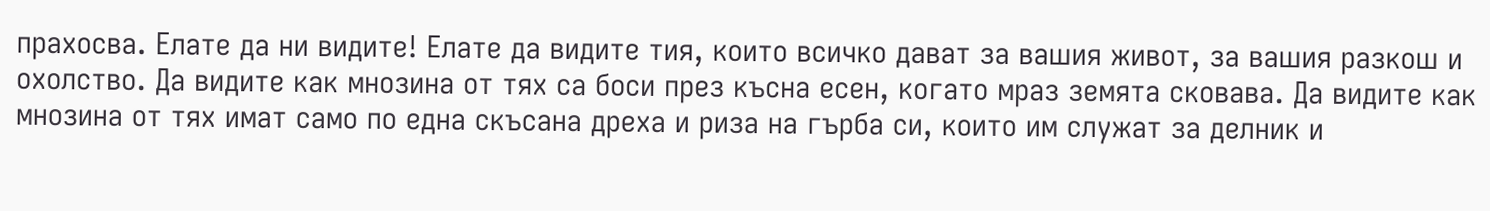прахосва. Елате да ни видите! Елате да видите тия, които всичко дават за вашия живот, за вашия разкош и охолство. Да видите как мнозина от тях са боси през късна есен, когато мраз земята сковава. Да видите как мнозина от тях имат само по една скъсана дреха и риза на гърба си, които им служат за делник и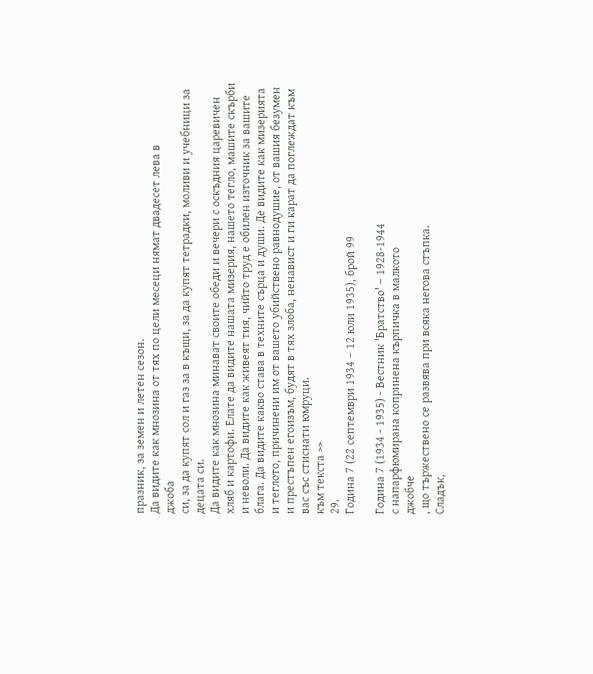празник, за земен и летен сезон.
Да видите как мнозина от тях по цели месеци нямат двадесет лева в
джоба
си, за да купят сол и газ за в къщи, за да купят тетрадки, моливи и учебници за децата си.
Да видите как мнозина минават своите oбеди и вечери с оскъдния царевичен хляб и картофи. Елате да видите нашата мизерия, нашето тегло, машите скърби и неволи. Да видите как живеят тия, чийто труд е обилен източник за вашите блага. Да видите какво става в техните сърца и души. Де видите как мизерията и теглото, причинени им от вашето убийствено равнодушие, от вашия безумен и престъпен егоизъм, будят в тях злоба, ненавист и ги карат да поглеждат към вас със стиснати юмруци.
към текста >>
29.
Година 7 (22 септември 1934 – 12 юли 1935), брой 99

Година 7 (1934 - 1935) - Вестник 'Братство' – 1928-1944
с напарфюмирана копринена кърпичка в малкото
джобче
, що тържествено се развява при всяка негова стъпка.
Сладък,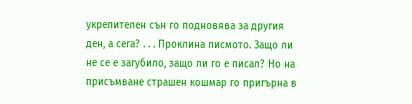укрепителен сън го подновява за другия ден, а сега? . . . Проклина писмото. Защо ли не се е загубило, защо ли го е писал? Но на присъмване страшен кошмар го пригърна в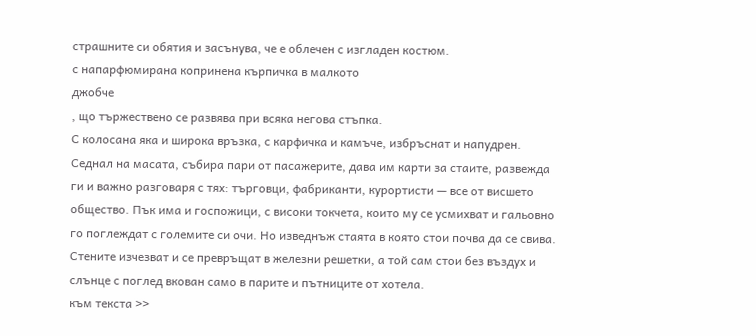страшните си обятия и засънува, че е облечен с изгладен костюм.
с напарфюмирана копринена кърпичка в малкото
джобче
, що тържествено се развява при всяка негова стъпка.
С колосана яка и широка връзка, с карфичка и камъче, избръснат и напудрен. Седнал на масата, събира пари от пасажерите, дава им карти за стаите, развежда ги и важно разговаря с тях: търговци, фабриканти, курортисти — все от висшето общество. Пък има и госпожици, с високи токчета, които му се усмихват и гальовно го поглеждат с големите си очи. Но изведнъж стаята в която стои почва да се свива. Стените изчезват и се превръщат в железни решетки, а той сам стои без въздух и слънце с поглед вкован само в парите и пътниците от хотела.
към текста >>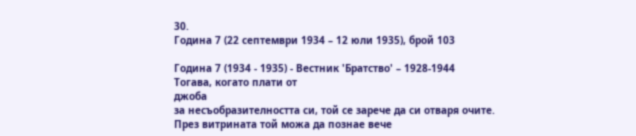30.
Година 7 (22 септември 1934 – 12 юли 1935), брой 103

Година 7 (1934 - 1935) - Вестник 'Братство' – 1928-1944
Тогава, когато плати от
джоба
за несъобразителността си, той се зарече да си отваря очите.
През витрината той можа да познае вече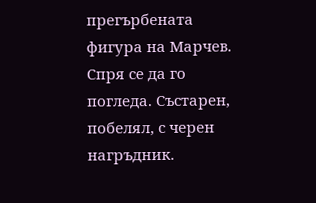прегърбената фигура на Марчев. Спря се да го погледа. Състарен, побелял, с черен нагръдник.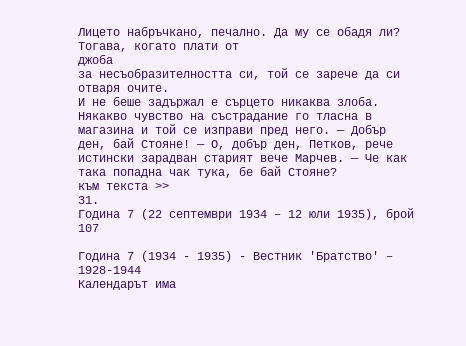Лицето набръчкано, печално. Да му се обадя ли?
Тогава, когато плати от
джоба
за несъобразителността си, той се зарече да си отваря очите.
И не беше задържал е сърцето никаква злоба. Някакво чувство на състрадание го тласна в магазина и той се изправи пред него. — Добър ден, бай Стояне! — О, добър ден, Петков, рече истински зарадван старият вече Марчев. — Че как така попадна чак тука, бе бай Стояне?
към текста >>
31.
Година 7 (22 септември 1934 – 12 юли 1935), брой 107

Година 7 (1934 - 1935) - Вестник 'Братство' – 1928-1944
Календарът има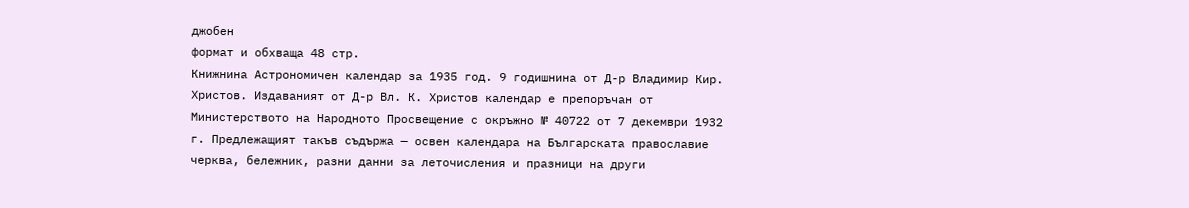джобен
формат и обхваща 48 стр.
Книжнина Астрономичен календар за 1935 год. 9 годишнина от Д-р Владимир Кир. Христов. Издаваният от Д-р Вл. К. Христов календар е препоръчан от Министерството на Народното Просвещение с окръжно № 40722 от 7 декември 1932 г. Предлежащият такъв съдържа — освен календара на Българската православие черква, бележник, разни данни за леточисления и празници на други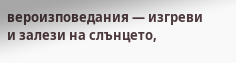вероизповедания — изгреви и залези на слънцето,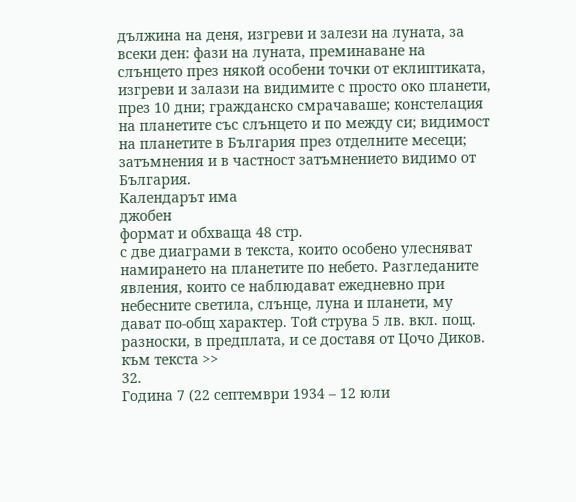дължина на деня, изгреви и залези на луната, за всеки ден: фази на луната, преминаване на слънцето през някой особени точки от еклиптиката, изгреви и залази на видимите с просто око планети, през 10 дни; гражданско смрачаваше; констелация на планетите със слънцето и по между си; видимост на планетите в България през отделните месеци; затъмнения и в частност затъмнението видимо от България.
Календарът има
джобен
формат и обхваща 48 стр.
с две диаграми в текста, които особено улесняват намирането на планетите по небето. Разгледаните явления, които се наблюдават ежедневно при небесните светила, слънце, луна и планети, му дават по-общ характер. Той струва 5 лв. вкл. пощ. разноски, в предплата, и се доставя от Цочо Диков.
към текста >>
32.
Година 7 (22 септември 1934 – 12 юли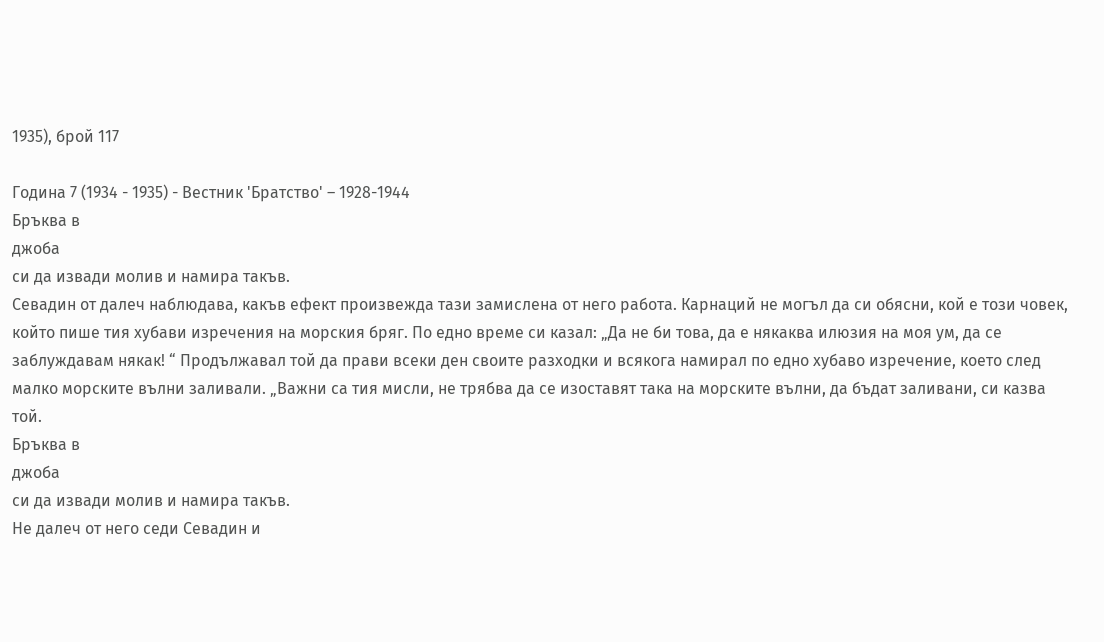1935), брой 117

Година 7 (1934 - 1935) - Вестник 'Братство' – 1928-1944
Бръква в
джоба
си да извади молив и намира такъв.
Севадин от далеч наблюдава, какъв ефект произвежда тази замислена от него работа. Карнаций не могъл да си обясни, кой е този човек, който пише тия хубави изречения на морския бряг. По едно време си казал: „Да не би това, да е някаква илюзия на моя ум, да се заблуждавам някак! “ Продължавал той да прави всеки ден своите разходки и всякога намирал по едно хубаво изречение, което след малко морските вълни заливали. „Важни са тия мисли, не трябва да се изоставят така на морските вълни, да бъдат заливани, си казва той.
Бръква в
джоба
си да извади молив и намира такъв.
Не далеч от него седи Севадин и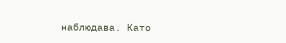наблюдава. Като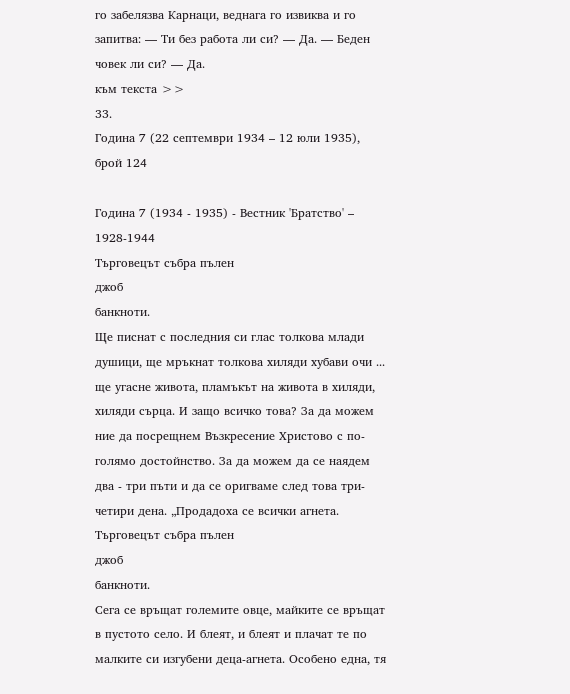го забелязва Карнаци, веднага го извиква и го запитва: — Ти без работа ли си? — Да. — Беден човек ли си? — Да.
към текста >>
33.
Година 7 (22 септември 1934 – 12 юли 1935), брой 124

Година 7 (1934 - 1935) - Вестник 'Братство' – 1928-1944
Търговецът събра пълен
джоб
банкноти.
Ще писнат с последния си глас толкова млади душици, ще мръкнат толкова хиляди хубави очи ... ще угасне живота, пламъкът на живота в хиляди, хиляди сърца. И защо всичко това? За да можем ние да посрещнем Възкресение Христово с по-голямо достойнство. За да можем да се наядем два - три пъти и да се оригваме след това три-четири дена. „Продадоха се всички агнета.
Търговецът събра пълен
джоб
банкноти.
Сега се връщат големите овце, майките се връщат в пустото село. И блеят, и блеят и плачат те по малките си изгубени деца-агнета. Особено една, тя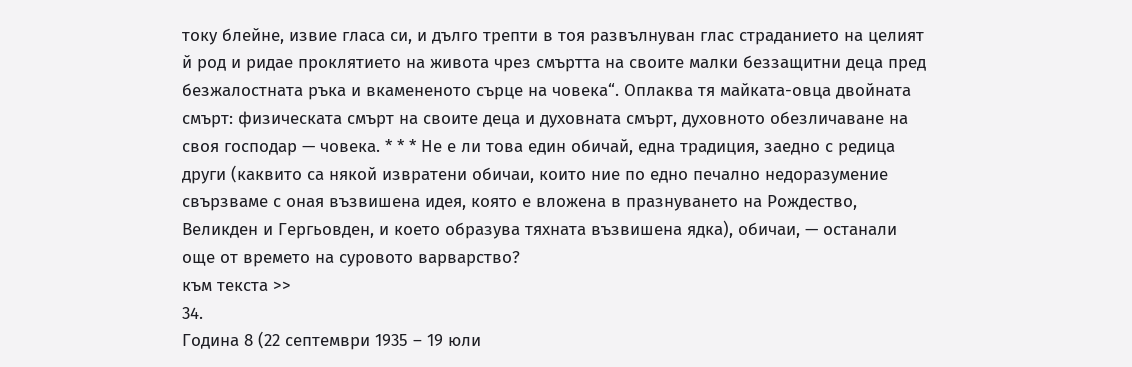току блейне, извие гласа си, и дълго трепти в тоя развълнуван глас страданието на целият й род и ридае проклятието на живота чрез смъртта на своите малки беззащитни деца пред безжалостната ръка и вкамененото сърце на човека“. Оплаква тя майката-овца двойната смърт: физическата смърт на своите деца и духовната смърт, духовното обезличаване на своя господар — човека. * * * Не е ли това един обичай, една традиция, заедно с редица други (каквито са някой извратени обичаи, които ние по едно печално недоразумение свързваме с оная възвишена идея, която е вложена в празнуването на Рождество, Великден и Гергьовден, и което образува тяхната възвишена ядка), обичаи, — останали още от времето на суровото варварство?
към текста >>
34.
Година 8 (22 септември 1935 – 19 юли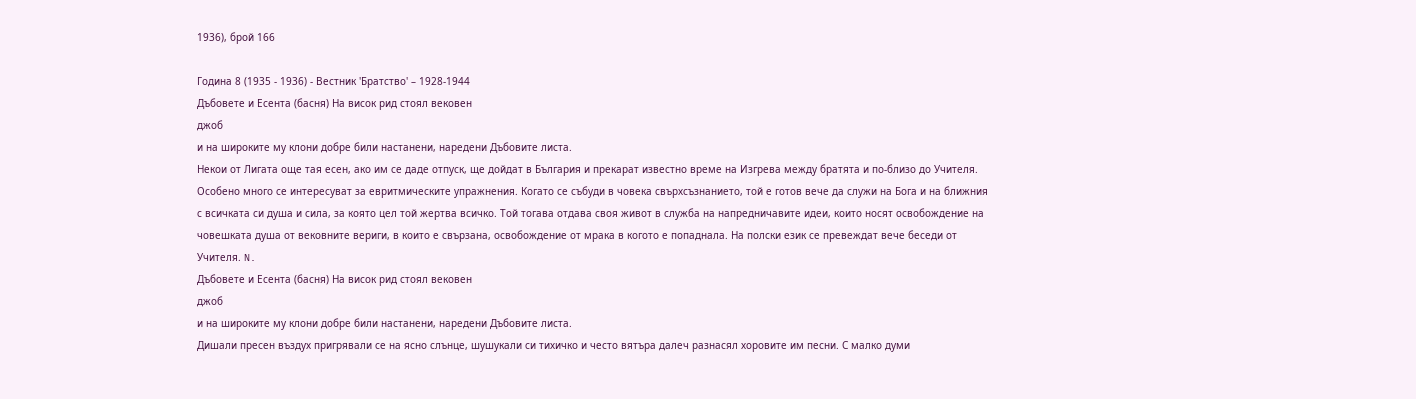1936), брой 166

Година 8 (1935 - 1936) - Вестник 'Братство' – 1928-1944
Дъбовете и Есента (басня) На висок рид стоял вековен
джоб
и на широките му клони добре били настанени, наредени Дъбовите листа.
Некои от Лигата още тая есен, ако им се даде отпуск, ще дойдат в България и прекарат известно време на Изгрева между братята и по-близо до Учителя. Особено много се интересуват за евритмическите упражнения. Когато се събуди в човека свърхсъзнанието, той е готов вече да служи на Бога и на ближния с всичката си душа и сила, за която цел той жертва всичко. Той тогава отдава своя живот в служба на напредничавите идеи, които носят освобождение на човешката душа от вековните вериги, в които е свързана, освобождение от мрака в когото е попаднала. На полски език се превеждат вече беседи от Учителя. N.
Дъбовете и Есента (басня) На висок рид стоял вековен
джоб
и на широките му клони добре били настанени, наредени Дъбовите листа.
Дишали пресен въздух пригрявали се на ясно слънце, шушукали си тихичко и често вятъра далеч разнасял хоровите им песни. С малко думи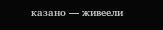казано — живеели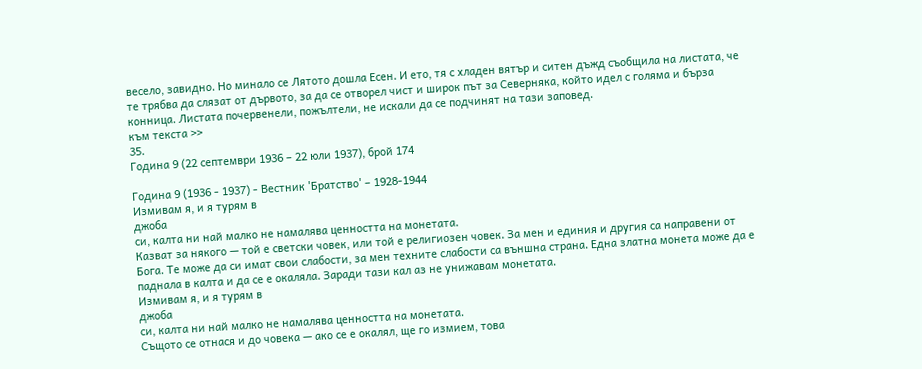весело, завидно. Но минало се Лятото дошла Есен. И ето, тя с хладен вятър и ситен дъжд съобщила на листата, че те трябва да слязат от дървото, за да се отворел чист и широк път за Северняка, който идел с голяма и бърза конница. Листата почервенели, пожълтели, не искали да се подчинят на тази заповед.
към текста >>
35.
Година 9 (22 септември 1936 – 22 юли 1937), брой 174

Година 9 (1936 - 1937) - Вестник 'Братство' – 1928-1944
Измивам я, и я турям в
джоба
си, калта ни най малко не намалява ценността на монетата.
Казват за някого — той е светски човек, или той е религиозен човек. За мен и единия и другия са направени от Бога. Те може да си имат свои слабости, за мен техните слабости са външна страна. Една златна монета може да е паднала в калта и да се е окаляла. Заради тази кал аз не унижавам монетата.
Измивам я, и я турям в
джоба
си, калта ни най малко не намалява ценността на монетата.
Същото се отнася и до човека — ако се е окалял, ще го измием, това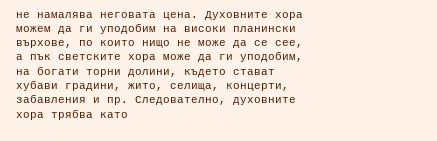не намалява неговата цена. Духовните хора можем да ги уподобим на високи планински върхове, по които нищо не може да се сее, а пък светските хора може да ги уподобим, на богати торни долини, където стават хубави градини, жито, селища, концерти, забавления и пр. Следователно, духовните хора трябва като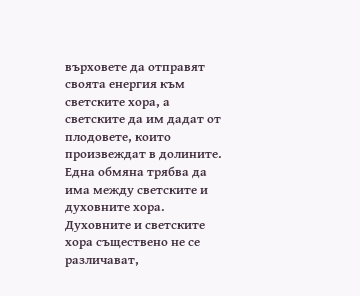върховете да отправят своята енергия към светските хора, а светските да им дадат от плодовете, които произвеждат в долините. Една обмяна трябва да има между светските и духовните хора. Духовните и светските хора съществено не се различават,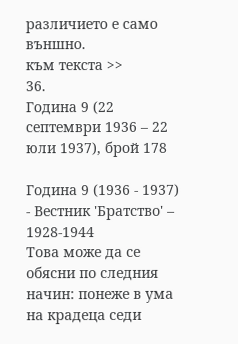различието е само външно.
към текста >>
36.
Година 9 (22 септември 1936 – 22 юли 1937), брой 178

Година 9 (1936 - 1937) - Вестник 'Братство' – 1928-1944
Това може да се обясни по следния начин: понеже в ума на крадеца седи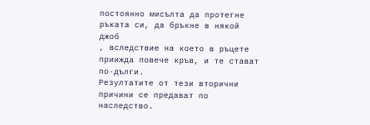постоянно мисълта да протегне ръката си, да бръкне в някой
джоб
, вследствие на което в ръцете приижда повече кръв, и те стават по-дълги.
Резултатите от тези вторични причини се предават по наследство.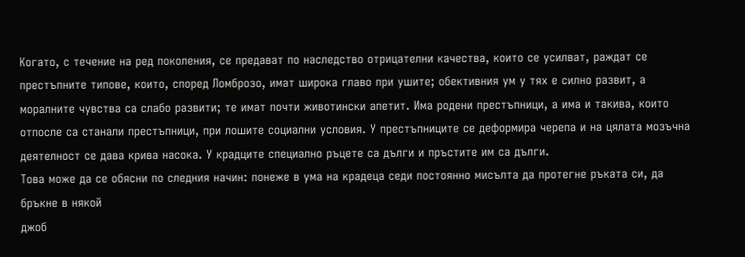Когато, с течение на ред поколения, се предават по наследство отрицателни качества, които се усилват, раждат се престъпните типове, които, според Ломброзо, имат широка главо при ушите; обективния ум у тях е силно развит, а моралните чувства са слабо развити; те имат почти животински апетит. Има родени престъпници, а има и такива, които отпосле са станали престъпници, при лошите социални условия. У престъпниците се деформира черепа и на цялата мозъчна деятелност се дава крива насока. У крадците специално ръцете са дълги и пръстите им са дълги.
Това може да се обясни по следния начин: понеже в ума на крадеца седи постоянно мисълта да протегне ръката си, да бръкне в някой
джоб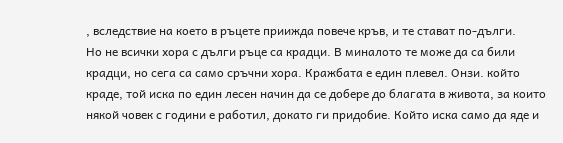, вследствие на което в ръцете приижда повече кръв, и те стават по-дълги.
Но не всички хора с дълги ръце са крадци. В миналото те може да са били крадци, но сега са само сръчни хора. Кражбата е един плевел. Онзи. който краде, той иска по един лесен начин да се добере до благата в живота, за които някой човек с години е работил, докато ги придобие. Който иска само да яде и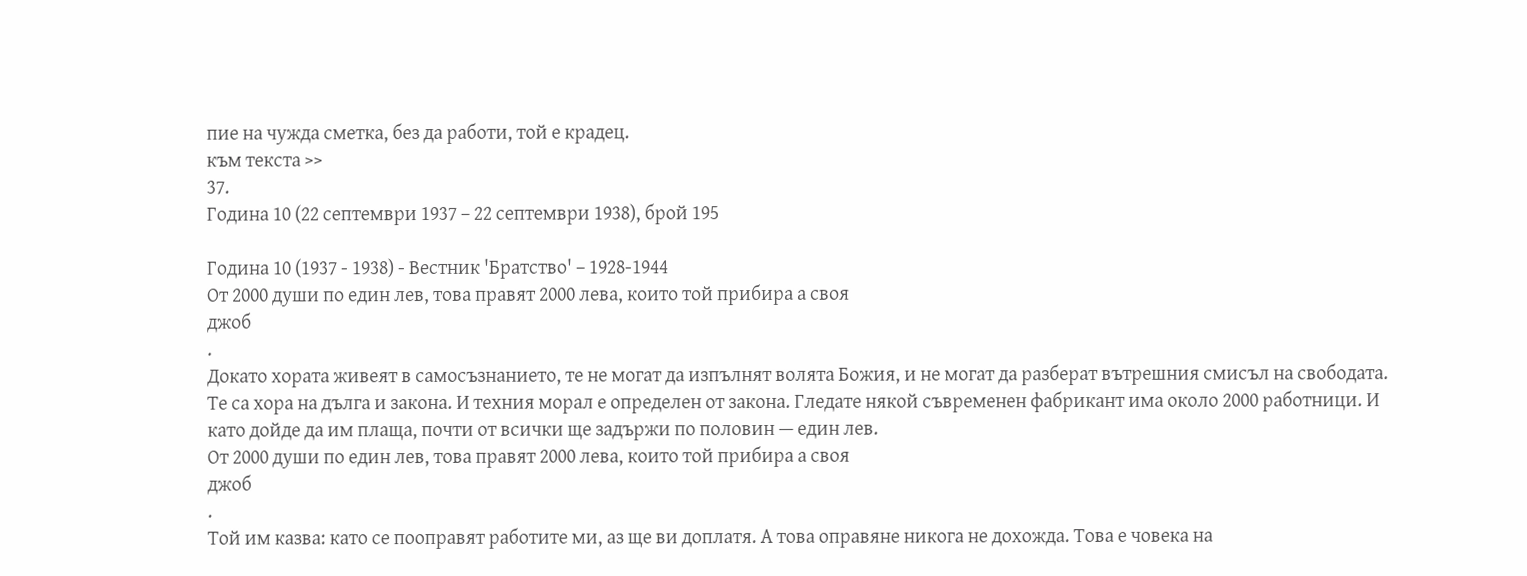пие на чужда сметка, без да работи, той е крадец.
към текста >>
37.
Година 10 (22 септември 1937 – 22 септември 1938), брой 195

Година 10 (1937 - 1938) - Вестник 'Братство' – 1928-1944
От 2000 души по един лев, това правят 2000 лева, които той прибира а своя
джоб
.
Докато хората живеят в самосъзнанието, те не могат да изпълнят волята Божия, и не могат да разберат вътрешния смисъл на свободата. Те са хора на дълга и закона. И техния морал е определен от закона. Гледате някой съвременен фабрикант има около 2000 работници. И като дойде да им плаща, почти от всички ще задържи по половин — един лев.
От 2000 души по един лев, това правят 2000 лева, които той прибира а своя
джоб
.
Той им казва: като се пооправят работите ми, аз ще ви доплатя. А това оправяне никога не дохожда. Това е човека на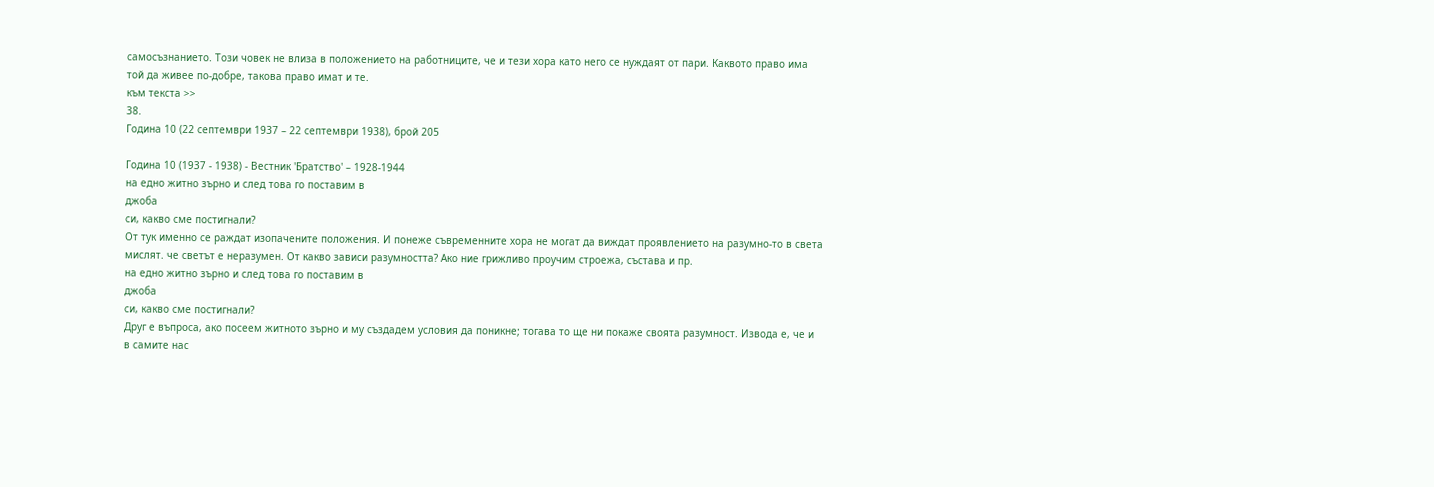самосъзнанието. Този човек не влиза в положението на работниците, че и тези хора като него се нуждаят от пари. Каквото право има той да живее по-добре, такова право имат и те.
към текста >>
38.
Година 10 (22 септември 1937 – 22 септември 1938), брой 205

Година 10 (1937 - 1938) - Вестник 'Братство' – 1928-1944
на едно житно зърно и след това го поставим в
джоба
си, какво сме постигнали?
От тук именно се раждат изопачените положения. И понеже съвременните хора не могат да виждат проявлението на разумно-то в света мислят. че светът е неразумен. От какво зависи разумността? Ако ние грижливо проучим строежа, състава и пр.
на едно житно зърно и след това го поставим в
джоба
си, какво сме постигнали?
Друг е въпроса, ако посеем житното зърно и му създадем условия да поникне; тогава то ще ни покаже своята разумност. Извода е, че и в самите нас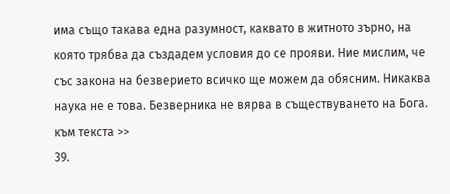има също такава една разумност, каквато в житното зърно, на която трябва да създадем условия до се прояви. Ние мислим, че със закона на безверието всичко ще можем да обясним. Никаква наука не е това. Безверника не вярва в съществуването на Бога.
към текста >>
39.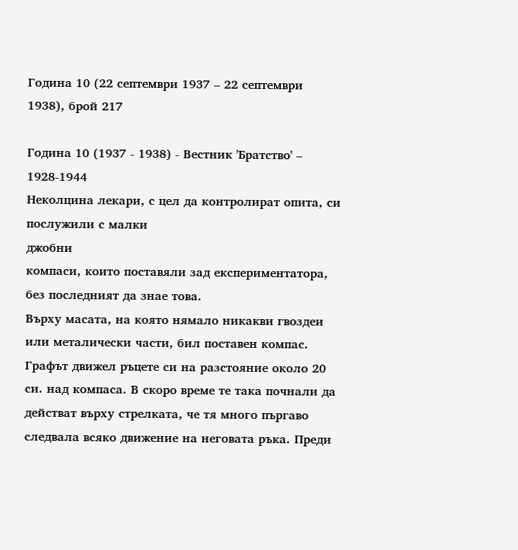Година 10 (22 септември 1937 – 22 септември 1938), брой 217

Година 10 (1937 - 1938) - Вестник 'Братство' – 1928-1944
Неколцина лекари, с цел да контролират опита, си послужили с малки
джобни
компаси, които поставяли зад експериментатора, без последният да знае това.
Върху масата, на която нямало никакви гвоздеи или металически части, бил поставен компас. Графът движел ръцете си на разстояние около 20 си. над компаса. В скоро време те така почнали да действат върху стрелката, че тя много пъргаво следвала всяко движение на неговата ръка. Преди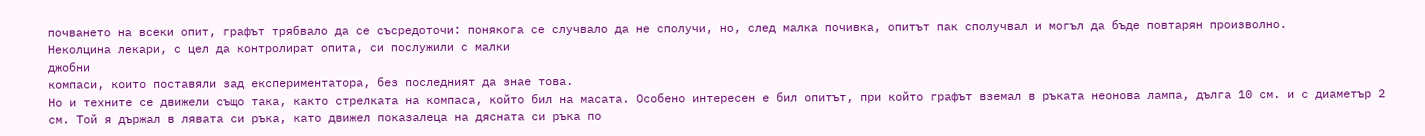почването на всеки опит, графът трябвало да се съсредоточи: понякога се случвало да не сполучи, но, след малка почивка, опитът пак сполучвал и могъл да бъде повтарян произволно.
Неколцина лекари, с цел да контролират опита, си послужили с малки
джобни
компаси, които поставяли зад експериментатора, без последният да знае това.
Но и техните се движели също така, както стрелката на компаса, който бил на масата. Особено интересен е бил опитът, при който графът вземал в ръката неонова лампа, дълга 10 см. и с диаметър 2 см. Той я държал в лявата си ръка, като движел показалеца на дясната си ръка по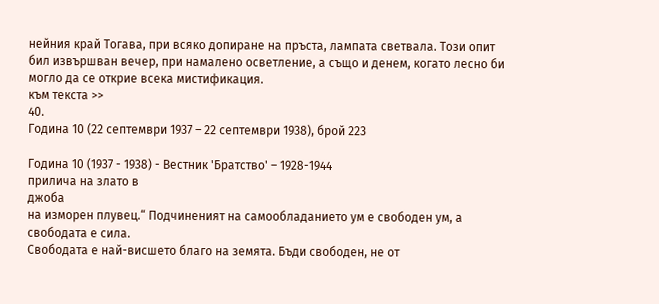нейния край Тогава, при всяко допиране на пръста, лампата светвала. Този опит бил извършван вечер, при намалено осветление, а също и денем, когато лесно би могло да се открие всека мистификация.
към текста >>
40.
Година 10 (22 септември 1937 – 22 септември 1938), брой 223

Година 10 (1937 - 1938) - Вестник 'Братство' – 1928-1944
прилича на злато в
джоба
на изморен плувец.“ Подчиненият на самообладанието ум е свободен ум, а свободата е сила.
Свободата е най-висшето благо на земята. Бъди свободен, не от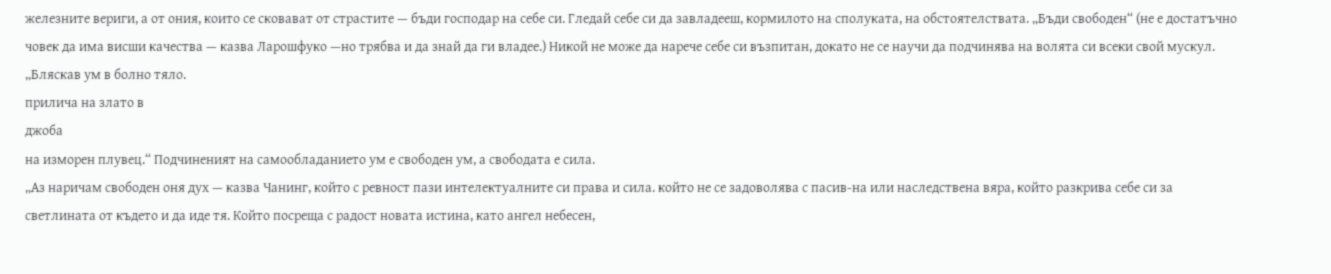железните вериги, а от ония, които се сковават от страстите — бъди господар на себе си. Гледай себе си да завладееш, кормилото на сполуката, на обстоятелствата. „Бъди свободен“ (не е достатъчно човек да има висши качества — казва Ларошфуко —но трябва и да знай да ги владее.) Никой не може да нарече себе си възпитан, докато не се научи да подчинява на волята си всеки свой мускул. „Бляскав ум в болно тяло.
прилича на злато в
джоба
на изморен плувец.“ Подчиненият на самообладанието ум е свободен ум, а свободата е сила.
„Аз наричам свободен оня дух — казва Чанинг, който с ревност пази интелектуалните си права и сила. който не се задоволява с пасив-на или наследствена вяра, който разкрива себе си за светлината от където и да иде тя. Който посреща с радост новата истина, като ангел небесен,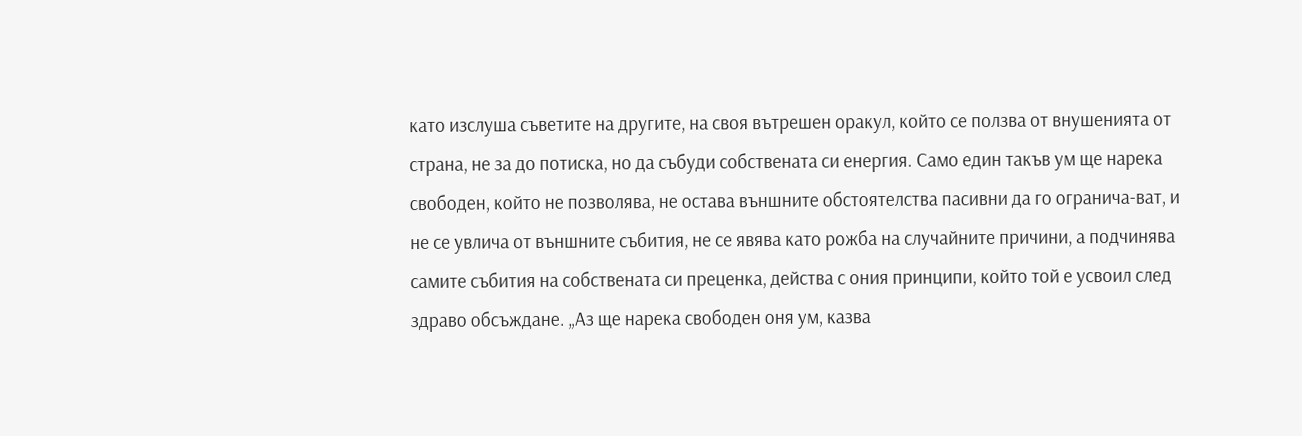като изслуша съветите на другите, на своя вътрешен оракул, който се ползва от внушенията от страна, не за до потиска, но да събуди собствената си енергия. Само един такъв ум ще нарека свободен, който не позволява, не остава външните обстоятелства пасивни да го огранича-ват, и не се увлича от външните събития, не се явява като рожба на случайните причини, а подчинява самите събития на собствената си преценка, действа с ония принципи, който той е усвоил след здраво обсъждане. „Аз ще нарека свободен оня ум, казва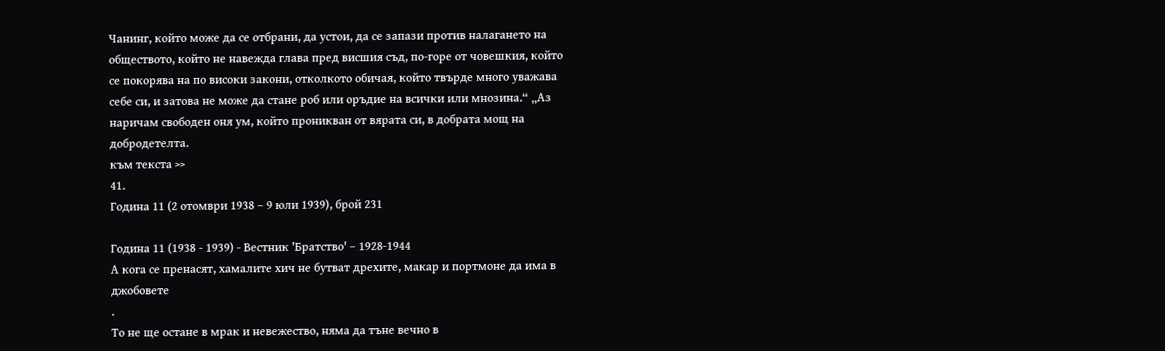Чанинг, който може да се отбрани, да устои, да се запази против налагането на обществото, който не навежда глава пред висшия съд, по-горе от човешкия, който се покорява на по високи закони, отколкото обичая, който твърде много уважава себе си, и затова не може да стане роб или оръдие на всички или мнозина.“ „Аз наричам свободен оня ум, който проникван от вярата си, в добрата мощ на добродетелта.
към текста >>
41.
Година 11 (2 отомври 1938 – 9 юли 1939), брой 231

Година 11 (1938 - 1939) - Вестник 'Братство' – 1928-1944
А кога се пренасят, хамалите хич не бутват дрехите, макар и портмоне да има в
джобовете
.
То не ще остане в мрак и невежество, няма да тъне вечно в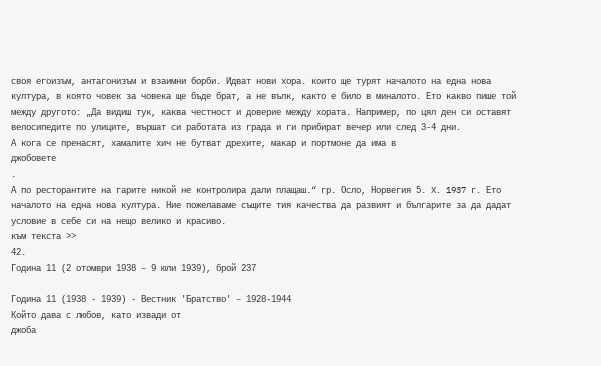своя егоизъм, антагонизъм и взаимни борби. Идват нови хора. които ще турят началото на една нова култура, в която човек за човека ще бъде брат, а не вълк, както е било в миналото. Ето какво пише той между другото: „Да видиш тук, каква честност и доверие между хората. Например, по цял ден си оставят велосипедите по улиците, вършат си работата из града и ги прибират вечер или след 3-4 дни.
А кога се пренасят, хамалите хич не бутват дрехите, макар и портмоне да има в
джобовете
.
А по ресторантите на гарите никой не контролира дали плащаш.“ гр. Осло, Норвегия 5. X. 1937 г. Ето началото на една нова култура. Ние пожелаваме същите тия качества да развият и българите за да дадат условие в себе си на нещо велико и красиво.
към текста >>
42.
Година 11 (2 отомври 1938 – 9 юли 1939), брой 237

Година 11 (1938 - 1939) - Вестник 'Братство' – 1928-1944
Който дава с любов, като извади от
джоба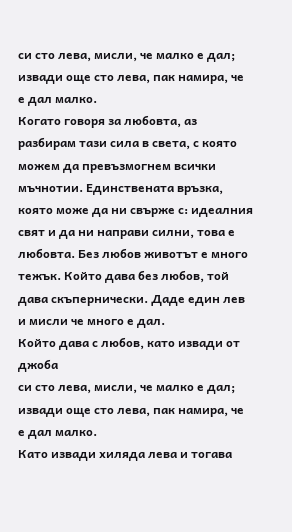си сто лева, мисли, че малко е дал; извади още сто лева, пак намира, че е дал малко.
Когато говоря за любовта, аз разбирам тази сила в света, с която можем да превъзмогнем всички мъчнотии. Единствената връзка, която може да ни свърже с: идеалния свят и да ни направи силни, това е любовта. Без любов животът е много тежък. Който дава без любов, той дава скъпернически. Даде един лев и мисли че много е дал.
Който дава с любов, като извади от
джоба
си сто лева, мисли, че малко е дал; извади още сто лева, пак намира, че е дал малко.
Като извади хиляда лева и тогава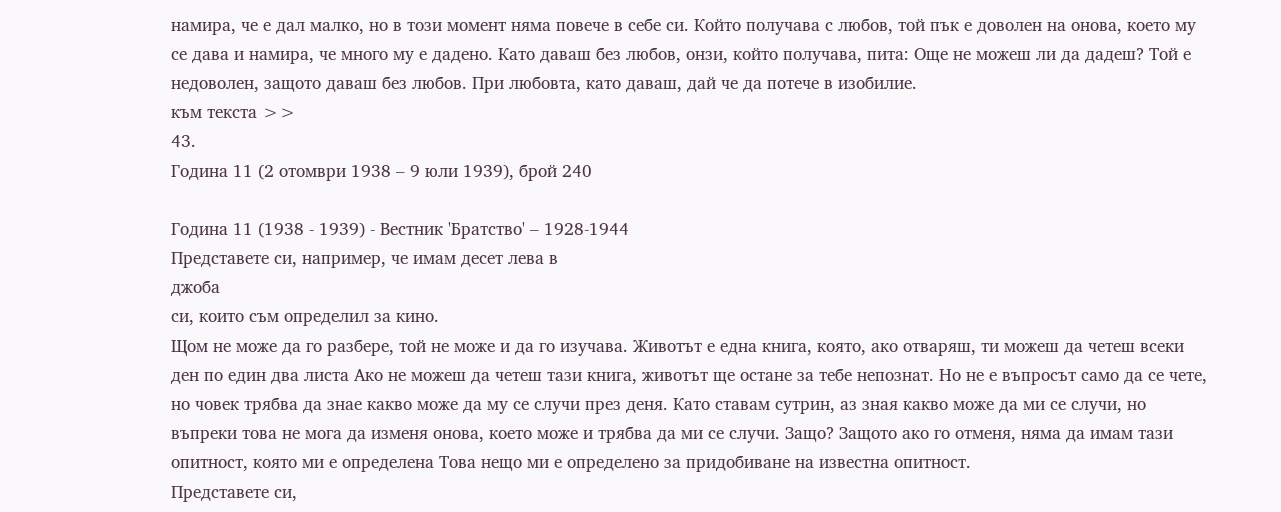намира, че е дал малко, но в този момент няма повече в себе си. Който получава с любов, той пък е доволен на онова, което му се дава и намира, че много му е дадено. Като даваш без любов, онзи, който получава, пита: Още не можеш ли да дадеш? Той е недоволен, защото даваш без любов. При любовта, като даваш, дай че да потече в изобилие.
към текста >>
43.
Година 11 (2 отомври 1938 – 9 юли 1939), брой 240

Година 11 (1938 - 1939) - Вестник 'Братство' – 1928-1944
Представете си, например, че имам десет лева в
джоба
си, които съм определил за кино.
Щом не може да го разбере, той не може и да го изучава. Животът е една книга, която, ако отваряш, ти можеш да четеш всеки ден по един два листа Ако не можеш да четеш тази книга, животът ще остане за тебе непознат. Но не е въпросът само да се чете, но човек трябва да знае какво може да му се случи през деня. Като ставам сутрин, аз зная какво може да ми се случи, но въпреки това не мога да изменя онова, което може и трябва да ми се случи. Защо? Защото ако го отменя, няма да имам тази опитност, която ми е определена Това нещо ми е определено за придобиване на известна опитност.
Представете си,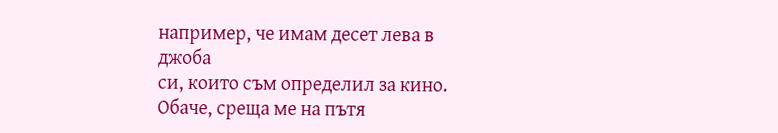например, че имам десет лева в
джоба
си, които съм определил за кино.
Обаче, среща ме на пътя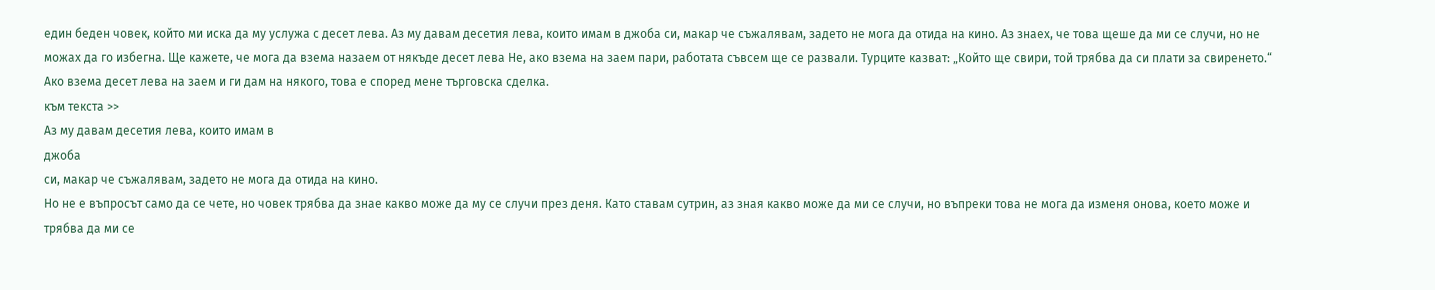един беден човек, който ми иска да му услужа с десет лева. Аз му давам десетия лева, които имам в джоба си, макар че съжалявам, задето не мога да отида на кино. Аз знаех, че това щеше да ми се случи, но не можах да го избегна. Ще кажете, че мога да взема назаем от някъде десет лева Не, ако взема на заем пари, работата съвсем ще се развали. Турците казват: „Който ще свири, той трябва да си плати за свиренето.“ Ако взема десет лева на заем и ги дам на някого, това е според мене търговска сделка.
към текста >>
Аз му давам десетия лева, които имам в
джоба
си, макар че съжалявам, задето не мога да отида на кино.
Но не е въпросът само да се чете, но човек трябва да знае какво може да му се случи през деня. Като ставам сутрин, аз зная какво може да ми се случи, но въпреки това не мога да изменя онова, което може и трябва да ми се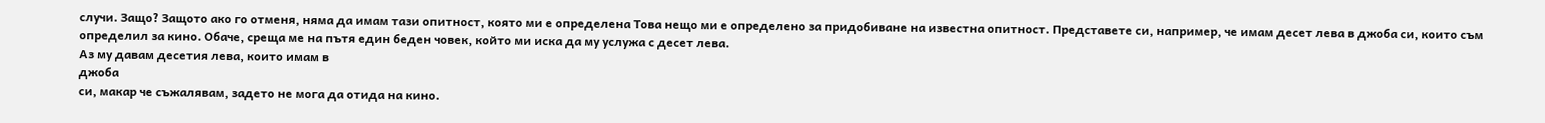случи. Защо? Защото ако го отменя, няма да имам тази опитност, която ми е определена Това нещо ми е определено за придобиване на известна опитност. Представете си, например, че имам десет лева в джоба си, които съм определил за кино. Обаче, среща ме на пътя един беден човек, който ми иска да му услужа с десет лева.
Аз му давам десетия лева, които имам в
джоба
си, макар че съжалявам, задето не мога да отида на кино.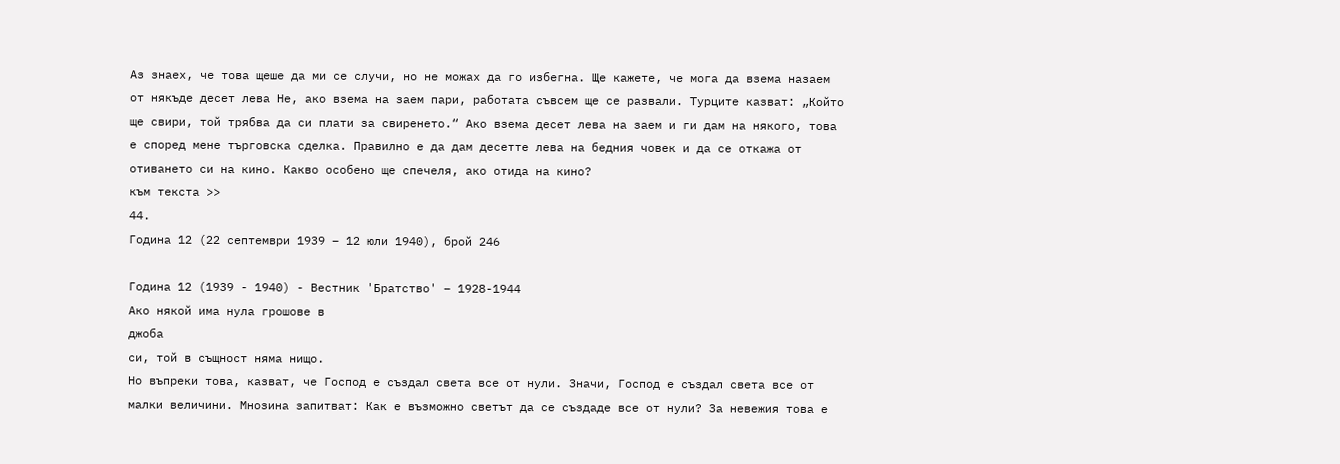Аз знаех, че това щеше да ми се случи, но не можах да го избегна. Ще кажете, че мога да взема назаем от някъде десет лева Не, ако взема на заем пари, работата съвсем ще се развали. Турците казват: „Който ще свири, той трябва да си плати за свиренето.“ Ако взема десет лева на заем и ги дам на някого, това е според мене търговска сделка. Правилно е да дам десетте лева на бедния човек и да се откажа от отиването си на кино. Какво особено ще спечеля, ако отида на кино?
към текста >>
44.
Година 12 (22 септември 1939 – 12 юли 1940), брой 246

Година 12 (1939 - 1940) - Вестник 'Братство' – 1928-1944
Ако някой има нула грошове в
джоба
си, той в същност няма нищо.
Но въпреки това, казват, че Господ е създал света все от нули. Значи, Господ е създал света все от малки величини. Мнозина запитват: Как е възможно светът да се създаде все от нули? За невежия това е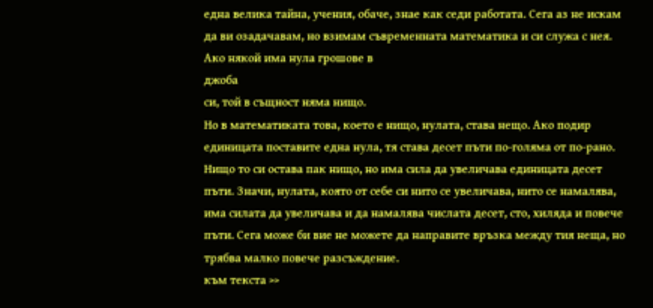една велика тайна, учения, обаче, знае как седи работата. Сега аз не искам да ви озадачавам, но взимам съвременната математика и си служа с нея.
Ако някой има нула грошове в
джоба
си, той в същност няма нищо.
Но в математиката това, което е нищо, нулата, става нещо. Ако подир единицата поставите една нула, тя става десет пъти по-голяма от по-рано. Нищо то си остава пак нищо, но има сила да увеличава единицата десет пъти. Значи, нулата, която от себе си нито се увеличава, нито се намалява, има силата да увеличава и да намалява числата десет, сто, хиляда и повече пъти. Сега може би вие не можете да направите връзка между тия неща, но трябва малко повече разсъждение.
към текста >>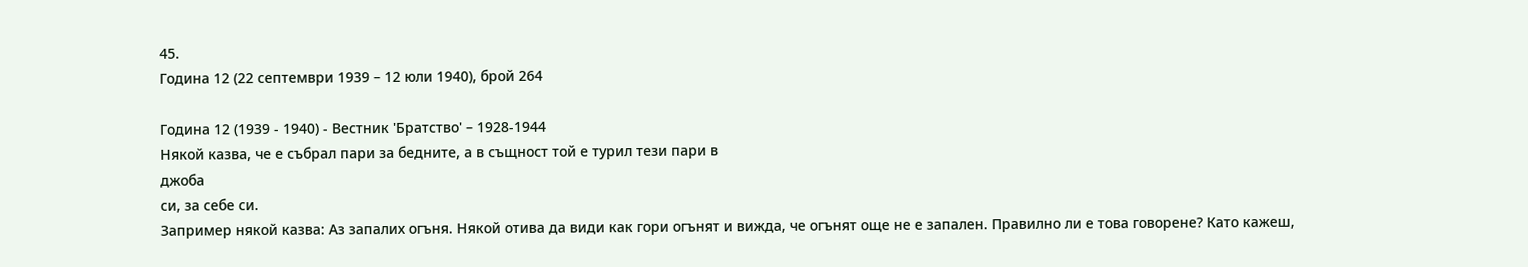45.
Година 12 (22 септември 1939 – 12 юли 1940), брой 264

Година 12 (1939 - 1940) - Вестник 'Братство' – 1928-1944
Някой казва, че е събрал пари за бедните, а в същност той е турил тези пари в
джоба
си, за себе си.
Запример някой казва: Аз запалих огъня. Някой отива да види как гори огънят и вижда, че огънят още не е запален. Правилно ли е това говорене? Като кажеш,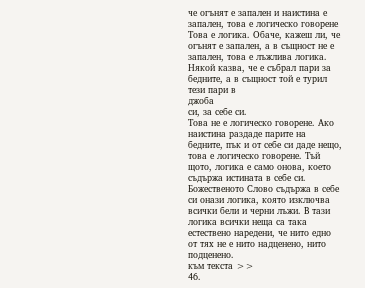че огънят е запален и наистина е запален, това е логическо говорене Това е логика. Обаче, кажеш ли, че огънят е запален, а в същност не е запален, това е лъжлива логика.
Някой казва, че е събрал пари за бедните, а в същност той е турил тези пари в
джоба
си, за себе си.
Това не е логическо говорене. Ако наистина раздаде парите на бедните, пък и от себе си даде нещо, това е логическо говорене. Тъй щото, логика е само онова, което съдържа истината в себе си. Божественото Слово съдържа в себе си онази логика, която изключва всички бели и черни лъжи. В тази логика всички неща са така естествено наредени, че нито едно от тях не е нито надценено, нито подценено.
към текста >>
46.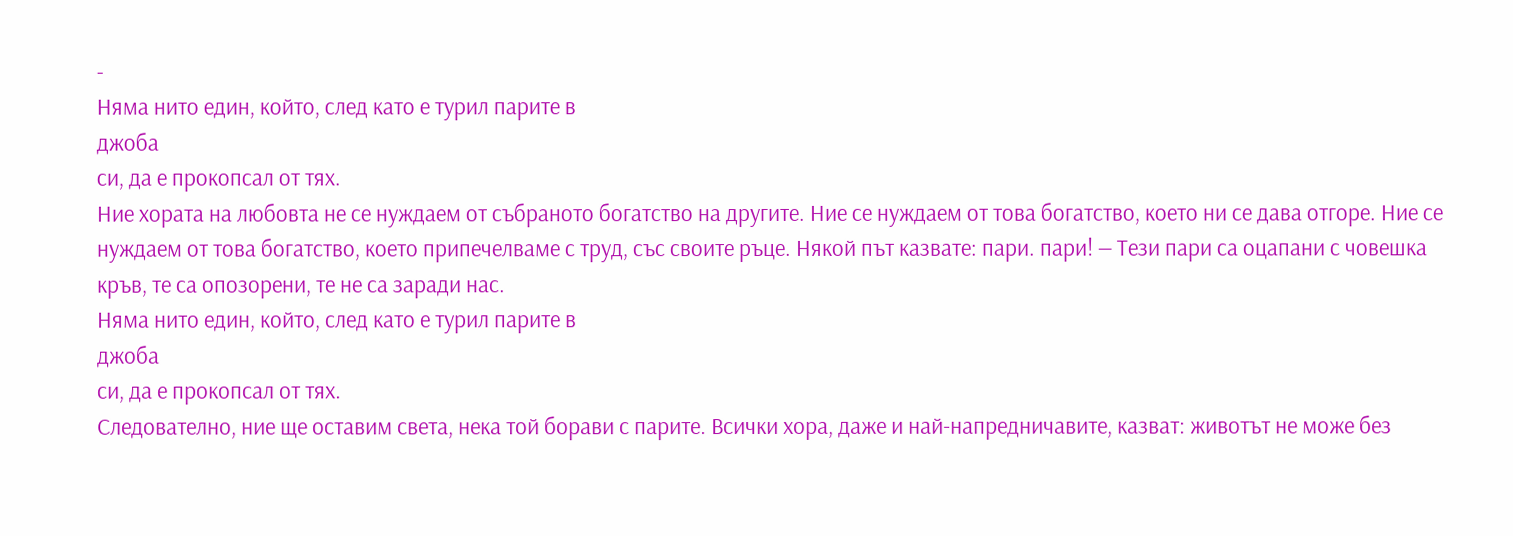-
Няма нито един, който, след като е турил парите в
джоба
си, да е прокопсал от тях.
Ние хората на любовта не се нуждаем от събраното богатство на другите. Ние се нуждаем от това богатство, което ни се дава отгоре. Ние се нуждаем от това богатство, което припечелваме с труд, със своите ръце. Някой път казвате: пари. пари! — Тези пари са оцапани с човешка кръв, те са опозорени, те не са заради нас.
Няма нито един, който, след като е турил парите в
джоба
си, да е прокопсал от тях.
Следователно, ние ще оставим света, нека той борави с парите. Всички хора, даже и най-напредничавите, казват: животът не може без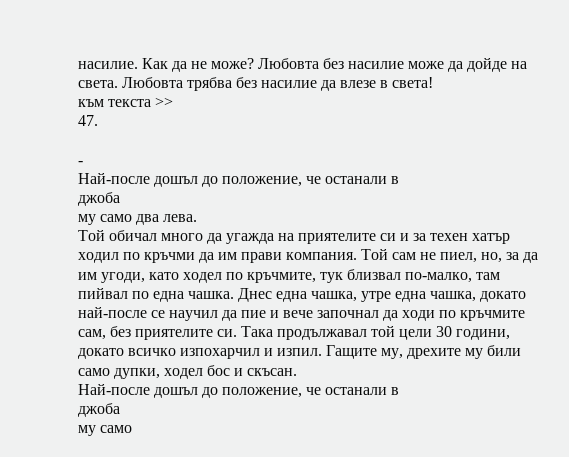насилие. Как да не може? Любовта без насилие може да дойде на света. Любовта трябва без насилие да влезе в света!
към текста >>
47.

-
Най-после дошъл до положение, че останали в
джоба
му само два лева.
Той обичал много да угажда на приятелите си и за техен хатър ходил по кръчми да им прави компания. Той сам не пиел, но, за да им угоди, като ходел по кръчмите, тук близвал по-малко, там пийвал по една чашка. Днес една чашка, утре една чашка, докато най-после се научил да пие и вече започнал да ходи по кръчмите сам, без приятелите си. Така продължавал той цели 30 години, докато всичко изпохарчил и изпил. Гащите му, дрехите му били само дупки, ходел бос и скъсан.
Най-после дошъл до положение, че останали в
джоба
му само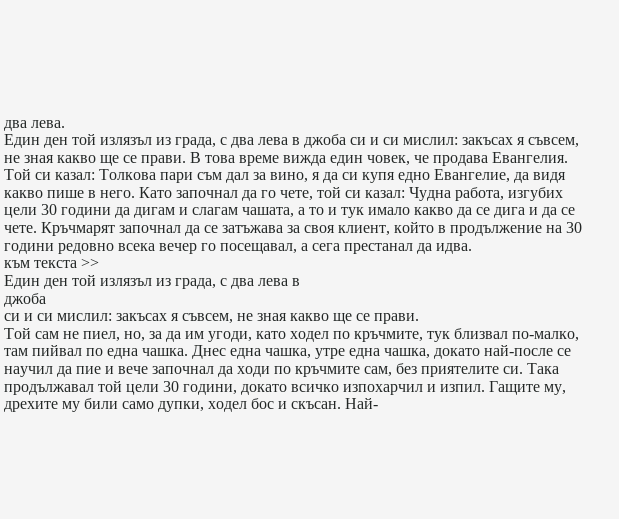два лева.
Един ден той излязъл из града, с два лева в джоба си и си мислил: закъсах я съвсем, не зная какво ще се прави. В това време вижда един човек, че продава Евангелия. Той си казал: Толкова пари съм дал за вино, я да си купя едно Евангелие, да видя какво пише в него. Като започнал да го чете, той си казал: Чудна работа, изгубих цели 30 години да дигам и слагам чашата, а то и тук имало какво да се дига и да се чете. Кръчмарят започнал да се затъжава за своя клиент, който в продължение на 30 години редовно всека вечер го посещавал, а сега престанал да идва.
към текста >>
Един ден той излязъл из града, с два лева в
джоба
си и си мислил: закъсах я съвсем, не зная какво ще се прави.
Той сам не пиел, но, за да им угоди, като ходел по кръчмите, тук близвал по-малко, там пийвал по една чашка. Днес една чашка, утре една чашка, докато най-после се научил да пие и вече започнал да ходи по кръчмите сам, без приятелите си. Така продължавал той цели 30 години, докато всичко изпохарчил и изпил. Гащите му, дрехите му били само дупки, ходел бос и скъсан. Най-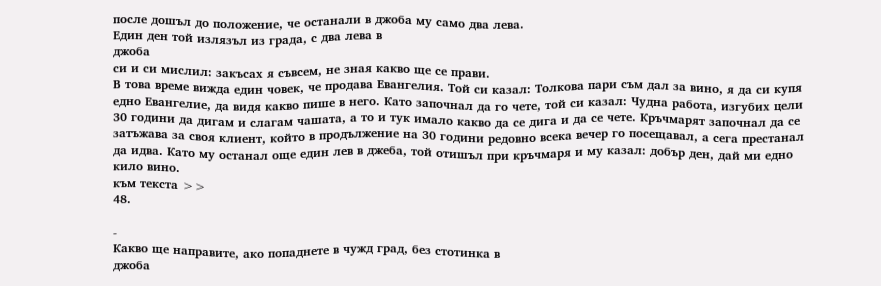после дошъл до положение, че останали в джоба му само два лева.
Един ден той излязъл из града, с два лева в
джоба
си и си мислил: закъсах я съвсем, не зная какво ще се прави.
В това време вижда един човек, че продава Евангелия. Той си казал: Толкова пари съм дал за вино, я да си купя едно Евангелие, да видя какво пише в него. Като започнал да го чете, той си казал: Чудна работа, изгубих цели 30 години да дигам и слагам чашата, а то и тук имало какво да се дига и да се чете. Кръчмарят започнал да се затъжава за своя клиент, който в продължение на 30 години редовно всека вечер го посещавал, а сега престанал да идва. Като му останал още един лев в джеба, той отишъл при кръчмаря и му казал: добър ден, дай ми едно кило вино.
към текста >>
48.

-
Какво ще направите, ако попаднете в чужд град, без стотинка в
джоба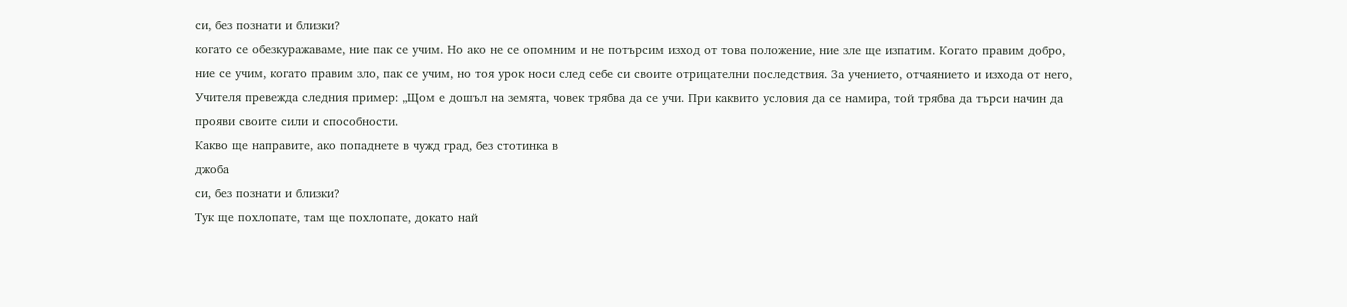си, без познати и близки?
когато се обезкуражаваме, ние пак се учим. Но ако не се опомним и не потърсим изход от това положение, ние зле ще изпатим. Когато правим добро, ние се учим, когато правим зло, пак се учим, но тоя урок носи след себе си своите отрицателни последствия. За учението, отчаянието и изхода от него, Учителя превежда следния пример: „Щом е дошъл на земята, човек трябва да се учи. При каквито условия да се намира, той трябва да търси начин да прояви своите сили и способности.
Какво ще направите, ако попаднете в чужд град, без стотинка в
джоба
си, без познати и близки?
Тук ще похлопате, там ще похлопате, докато най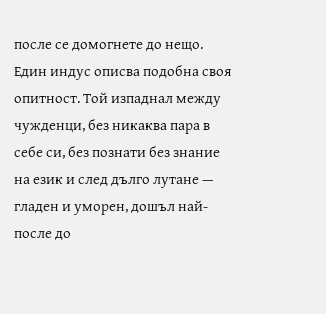после се домогнете до нещо. Един индус описва подобна своя опитност. Той изпаднал между чужденци, без никаква пара в себе си, без познати без знание на език и след дълго лутане — гладен и уморен, дошъл най-после до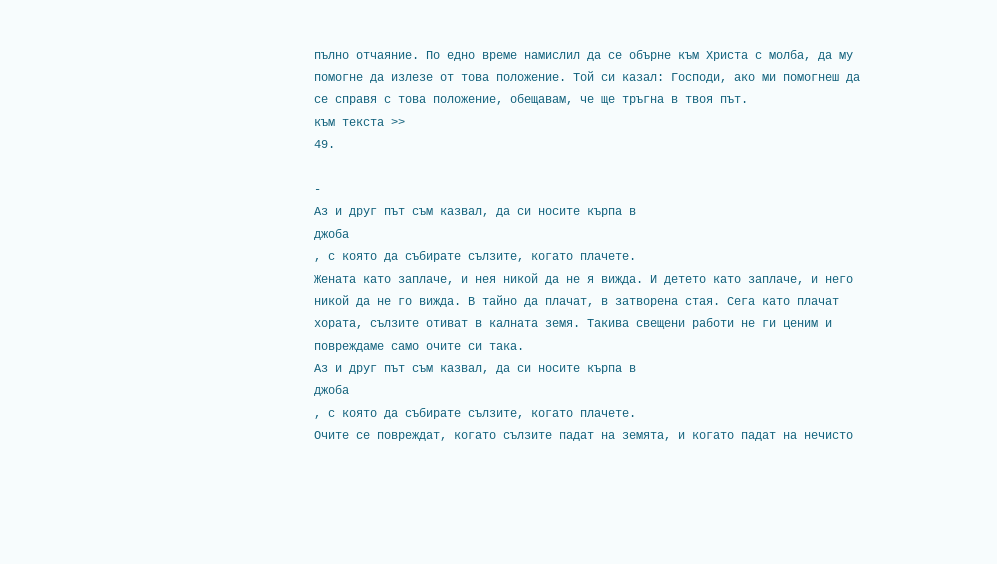пълно отчаяние. По едно време намислил да се обърне към Христа с молба, да му помогне да излезе от това положение. Той си казал: Господи, ако ми помогнеш да се справя с това положение, обещавам, че ще тръгна в твоя път.
към текста >>
49.

-
Аз и друг път съм казвал, да си носите кърпа в
джоба
, с която да събирате сълзите, когато плачете.
Жената като заплаче, и нея никой да не я вижда. И детето като заплаче, и него никой да не го вижда. В тайно да плачат, в затворена стая. Сега като плачат хората, сълзите отиват в калната земя. Такива свещени работи не ги ценим и повреждаме само очите си така.
Аз и друг път съм казвал, да си носите кърпа в
джоба
, с която да събирате сълзите, когато плачете.
Очите се повреждат, когато сълзите падат на земята, и когато падат на нечисто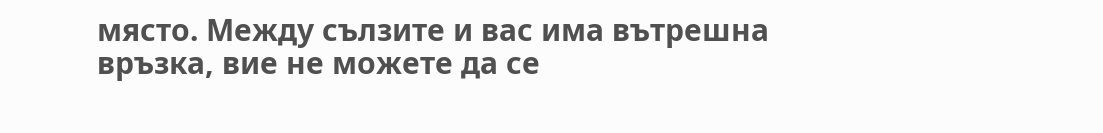място. Между сълзите и вас има вътрешна връзка, вие не можете да се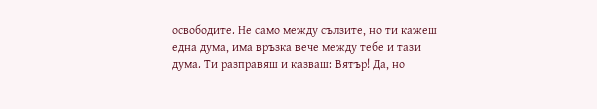освободите. Не само между сълзите, но ти кажеш една дума, има връзка вече между тебе и тази дума. Ти разправяш и казваш: Вятър! Да, но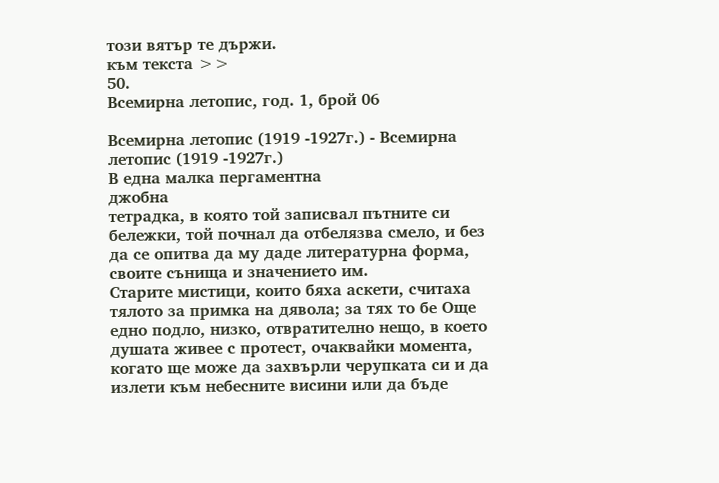този вятър те държи.
към текста >>
50.
Всемирна летопис, год. 1, брой 06

Всемирна летопис (1919 -1927г.) - Всемирна летопис (1919 -1927г.)
В една малка пергаментна
джобна
тетрадка, в която той записвал пътните си бележки, той почнал да отбелязва смело, и без да се опитва да му даде литературна форма, своите сънища и значението им.
Старите мистици, които бяха аскети, считаха тялото за примка на дявола; за тях то бе Още едно подло, низко, отвратително нещо, в което душата живее с протест, очаквайки момента, когато ще може да захвърли черупката си и да излети към небесните висини или да бъде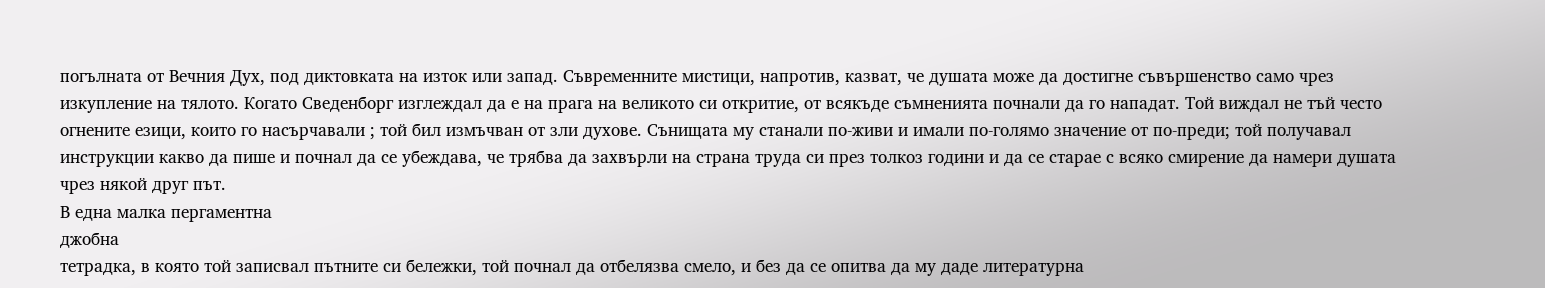погълната от Вечния Дух, под диктовката на изток или запад. Съвременните мистици, напротив, казват, че душата може да достигне съвършенство само чрез изкупление на тялото. Когато Сведенборг изглеждал да е на прага на великото си откритие, от всякъде съмненията почнали да го нападат. Той виждал не тъй често огнените езици, които го насърчавали ; той бил измъчван от зли духове. Сънищата му станали по-живи и имали по-голямо значение от по-преди; той получавал инструкции какво да пише и почнал да се убеждава, че трябва да захвърли на страна труда си през толкоз години и да се старае с всяко смирение да намери душата чрез някой друг път.
В една малка пергаментна
джобна
тетрадка, в която той записвал пътните си бележки, той почнал да отбелязва смело, и без да се опитва да му даде литературна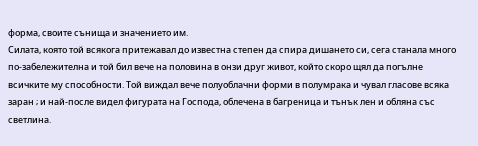форма, своите сънища и значението им.
Силата, която той всякога притежавал до известна степен да спира дишането си, сега станала много по-забележителна и той бил вече на половина в онзи друг живот, който скоро щял да погълне всичките му способности. Той виждал вече полуоблачни форми в полумрака и чувал гласове всяка заран ; и най-после видел фигурата на Господа, облечена в багреница и тънък лен и обляна със светлина.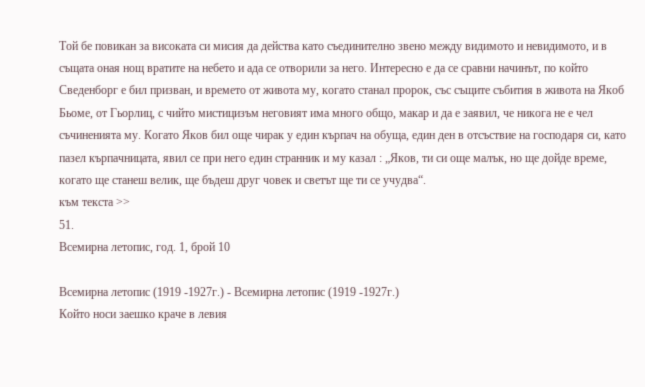Той бе повикан за високата си мисия да действа като съединително звено между видимото и невидимото, и в същата оная нощ вратите на небето и ада се отворили за него. Интересно е да се сравни начинът, по който Сведенборг е бил призван, и времето от живота му, когато станал пророк, със същите събития в живота на Якоб Бьоме, от Гьорлиц, с чийто мистицизъм неговият има много общо, макар и да е заявил, че никога не е чел съчиненията му. Когато Яков бил още чирак у един кърпач на обуща, един ден в отсъствие на господаря си, като пазел кърпачницата, явил се при него един странник и му казал : „Яков, ти си още малък, но ще дойде време, когато ще станеш велик, ще бъдеш друг човек и светът ще ти се учудва“.
към текста >>
51.
Всемирна летопис, год. 1, брой 10

Всемирна летопис (1919 -1927г.) - Всемирна летопис (1919 -1927г.)
Който носи заешко краче в левия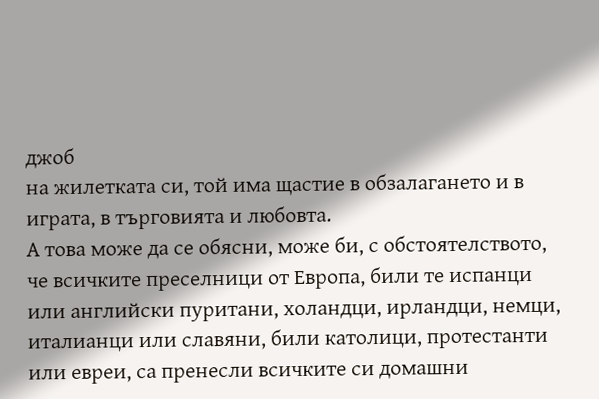джоб
на жилетката си, той има щастие в обзалагането и в играта, в търговията и любовта.
А това може да се обясни, може би, с обстоятелството, че всичките преселници от Европа, били те испанци или английски пуритани, холандци, ирландци, немци, италианци или славяни, били католици, протестанти или евреи, са пренесли всичките си домашни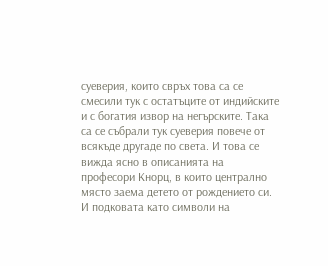суеверия, които свръх това са се смесили тук с остатъците от индийските и с богатия извор на негърските. Така са се събрали тук суеверия повече от всякъде другаде по света. И това се вижда ясно в описанията на професори Кнорц, в които централно място заема детето от рождението си. И подковата като символи на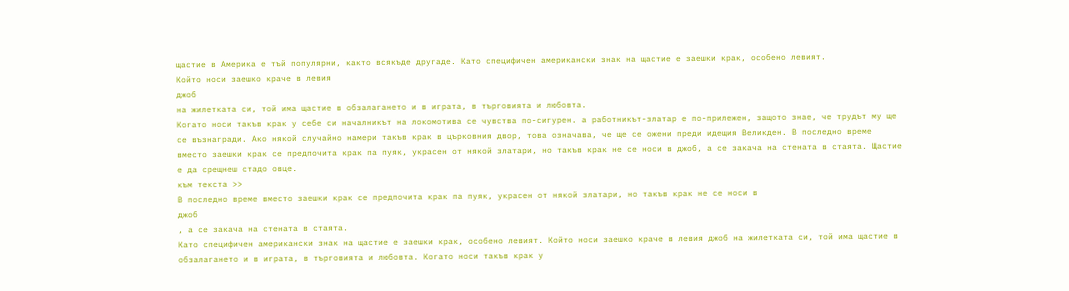щастие в Америка е тъй популярни, както всякъде другаде. Като специфичен американски знак на щастие е заешки крак, особено левият.
Който носи заешко краче в левия
джоб
на жилетката си, той има щастие в обзалагането и в играта, в търговията и любовта.
Когато носи такъв крак у себе си началникът на локомотива се чувства по-сигурен. а работникът-златар е по-прилежен, защото знае, че трудът му ще се възнагради. Ако някой случайно намери такъв крак в църковния двор, това означава, че ще се ожени преди идещия Великден. В последно време вместо заешки крак се предпочита крак па пуяк, украсен от някой златари, но такъв крак не се носи в джоб, а се закача на стената в стаята. Щастие е да срещнеш стадо овце.
към текста >>
В последно време вместо заешки крак се предпочита крак па пуяк, украсен от някой златари, но такъв крак не се носи в
джоб
, а се закача на стената в стаята.
Като специфичен американски знак на щастие е заешки крак, особено левият. Който носи заешко краче в левия джоб на жилетката си, той има щастие в обзалагането и в играта, в търговията и любовта. Когато носи такъв крак у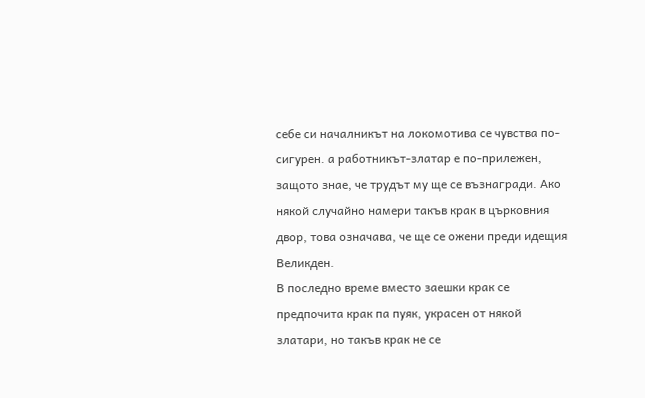себе си началникът на локомотива се чувства по-сигурен. а работникът-златар е по-прилежен, защото знае, че трудът му ще се възнагради. Ако някой случайно намери такъв крак в църковния двор, това означава, че ще се ожени преди идещия Великден.
В последно време вместо заешки крак се предпочита крак па пуяк, украсен от някой златари, но такъв крак не се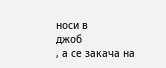носи в
джоб
, а се закача на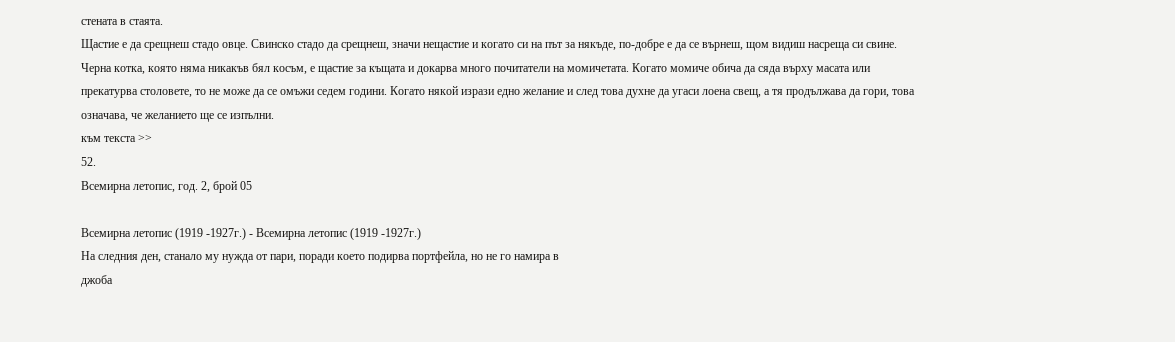стената в стаята.
Щастие е да срещнеш стадо овце. Свинско стадо да срещнеш, значи нещастие и когато си на път за някъде, по-добре е да се върнеш, щом видиш насреща си свине. Черна котка, която няма никакъв бял косъм, е щастие за къщата и докарва много почитатели на момичетата. Когато момиче обича да сяда върху масата или прекатурва столовете, то не може да се омъжи седем години. Когато някой изрази едно желание и след това духне да угаси лоена свещ, а тя продължава да гори, това означава, че желанието ще се изпълни.
към текста >>
52.
Всемирна летопис, год. 2, брой 05

Всемирна летопис (1919 -1927г.) - Всемирна летопис (1919 -1927г.)
На следния ден, станало му нужда от пари, поради което подирва портфейла, но не го намира в
джоба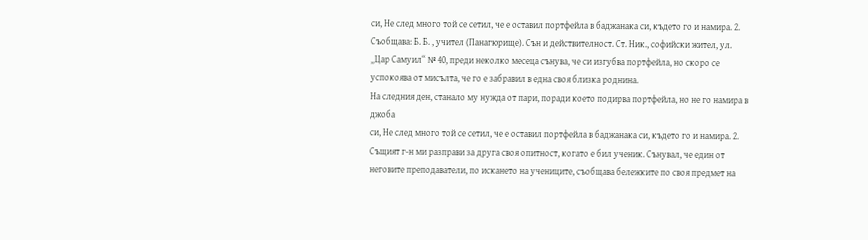си, Не след много той се сетил, че е оставил портфейла в баджанака си, където го и намира. 2.
Съобщава: Б. Б. , учител (Панагюрище). Сън и действителност. Ст. Ник., софийски жител, ул. „Цар Самуил“ № 40, преди неколко месеца сънува, че си изгубва портфейла, но скоро се успокоява от мисълта, че го е забравил в една своя близка роднина.
На следния ден, станало му нужда от пари, поради което подирва портфейла, но не го намира в
джоба
си, Не след много той се сетил, че е оставил портфейла в баджанака си, където го и намира. 2.
Същият г-н ми разправи за друга своя опитност, когато е бил ученик. Сънувал, че един от неговите преподаватели, по искането на учениците, съобщава бележките по своя предмет на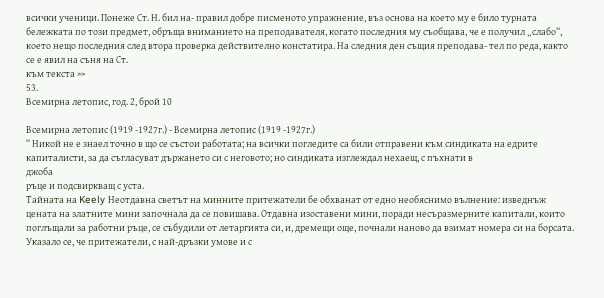всички ученици. Понеже Ст. Н. бил на- правил добре писменото упражнение, въз основа на което му е било турната бележката по този предмет, обръща вниманието на преподавателя, когато последния му съобщава, че е получил „слабо“, което нещо последния след втора проверка действително констатира. На следния ден същия преподава- тел по реда, както се е явил на съня на Ст.
към текста >>
53.
Всемирна летопис, год. 2, брой 10

Всемирна летопис (1919 -1927г.) - Всемирна летопис (1919 -1927г.)
“ Никой не е знаел точно в що се състои работата; на всички погледите са били отправени към синдиката на едрите капиталисти, за да съгласуват държането си с неговото; но синдиката изглеждал нехаещ, с пъхнати в
джоба
ръце и подсвиркващ с уста.
Тайната на Keely Неотдавна светът на минните притежатели бе обхванат от едно необяснимо вълнение: изведнъж цената на златните мини започнала да се повишава. Отдавна изоставени мини, поради несъразмерните капитали, които поглъщали за работни ръце, се събудили от летаргията си, и, дремещи още, почнали наново да взимат номера си на борсата. Указало се, че притежатели, с най-дръзки умове и с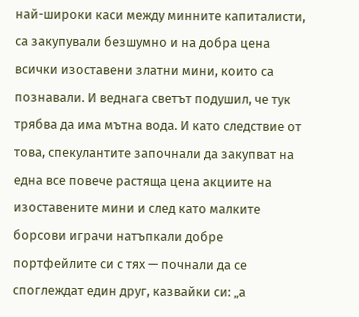най-широки каси между минните капиталисти, са закупували безшумно и на добра цена всички изоставени златни мини, които са познавали. И веднага светът подушил, че тук трябва да има мътна вода. И като следствие от това, спекулантите започнали да закупват на една все повече растяща цена акциите на изоставените мини и след като малките борсови играчи натъпкали добре портфейлите си с тях — почнали да се споглеждат един друг, казвайки си: „а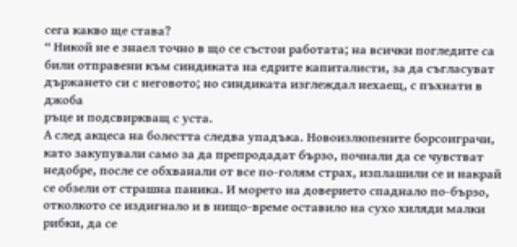сега какво ще става?
“ Никой не е знаел точно в що се състои работата; на всички погледите са били отправени към синдиката на едрите капиталисти, за да съгласуват държането си с неговото; но синдиката изглеждал нехаещ, с пъхнати в
джоба
ръце и подсвиркващ с уста.
А след акцеса на болестта следва упадъка. Новоизлюпените борсоиграчи, като закупували само за да препродадат бързо, почнали да се чувстват недобре, после се обхванали от все по-голям страх, изплашили се и накрай се обзели от страшна паника. И морето на доверието спаднало по-бързо, отколкото се издигнало и в нищо-време оставило на сухо хиляди малки рибки, да се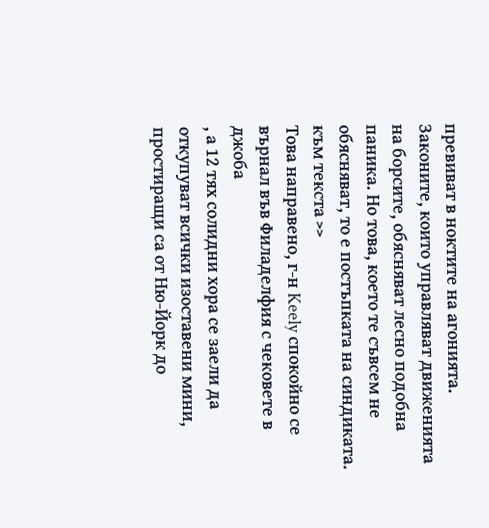превиват в ноктите на агонията. Законите, които управляват движенията на борсите, обясняват лесно подобна паника. Но това, което те съвсем не обясняват, то е постъпката на синдиката.
към текста >>
Това направено, г-н Keely спокойно се върнал във Филаделфия с чековете в
джоба
, а 12 тях солидни хора се заели да откупуват всички изоставени мини, простиращи са от Ню-Йорк до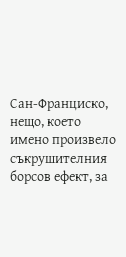Сан-Франциско, нещо, което имено произвело съкрушителния борсов ефект, за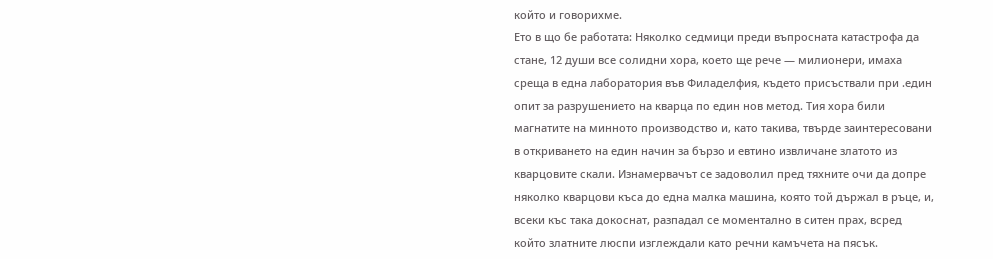който и говорихме.
Ето в що бе работата: Няколко седмици преди въпросната катастрофа да стане, 12 души все солидни хора, което ще рече — милионери, имаха среща в една лаборатория във Филаделфия, където присъствали при .един опит за разрушението на кварца по един нов метод. Тия хора били магнатите на минното производство и, като такива, твърде заинтересовани в откриването на един начин за бързо и евтино извличане златото из кварцовите скали. Изнамервачът се задоволил пред тяхните очи да допре няколко кварцови къса до една малка машина, която той държал в ръце, и, всеки къс така докоснат, разпадал се моментално в ситен прах, всред който златните люспи изглеждали като речни камъчета на пясък.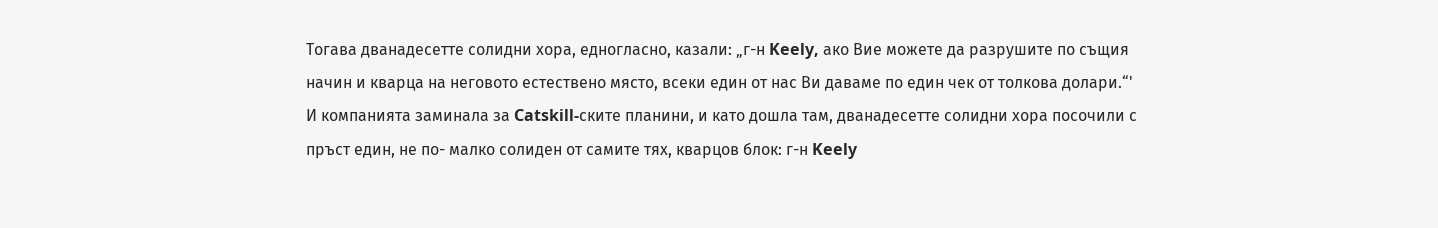Тогава дванадесетте солидни хора, едногласно, казали: „г-н Keely, ако Вие можете да разрушите по същия начин и кварца на неговото естествено място, всеки един от нас Ви даваме по един чек от толкова долари.“' И компанията заминала за Catskill-ските планини, и като дошла там, дванадесетте солидни хора посочили с пръст един, не по- малко солиден от самите тях, кварцов блок: г-н Keely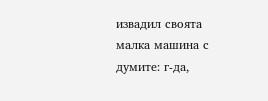извадил своята малка машина с думите: г-да,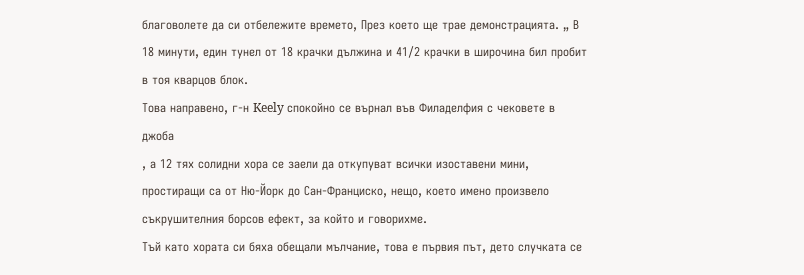благоволете да си отбележите времето, През което ще трае демонстрацията. „ В 18 минути, един тунел от 18 крачки дължина и 41/2 крачки в широчина бил пробит в тоя кварцов блок.
Това направено, г-н Keely спокойно се върнал във Филаделфия с чековете в
джоба
, а 12 тях солидни хора се заели да откупуват всички изоставени мини, простиращи са от Ню-Йорк до Сан-Франциско, нещо, което имено произвело съкрушителния борсов ефект, за който и говорихме.
Тъй като хората си бяха обещали мълчание, това е първия път, дето случката се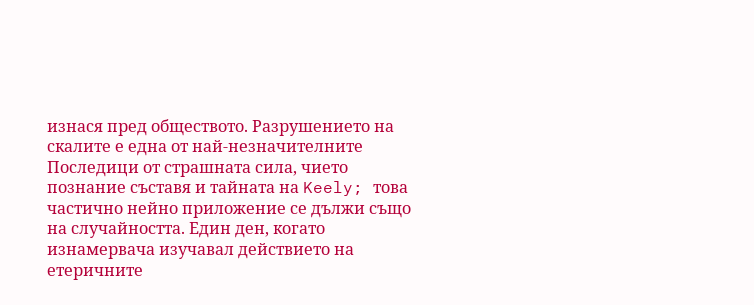изнася пред обществото. Разрушението на скалите е една от най-незначителните Последици от страшната сила, чието познание съставя и тайната на Keely; това частично нейно приложение се дължи също на случайността. Един ден, когато изнамервача изучавал действието на етеричните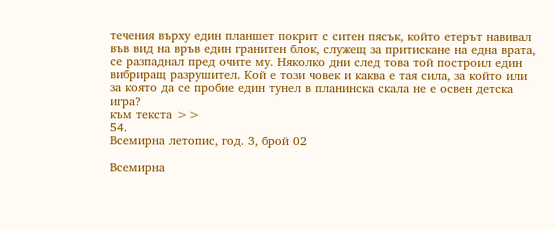течения върху един планшет покрит с ситен пясък, който етерът навивал във вид на връв един гранитен блок, служещ за притискане на една врата, се разпаднал пред очите му. Няколко дни след това той построил един вибриращ разрушител. Кой е този човек и каква е тая сила, за който или за която да се пробие един тунел в планинска скала не е освен детска игра?
към текста >>
54.
Всемирна летопис, год. 3, брой 02

Всемирна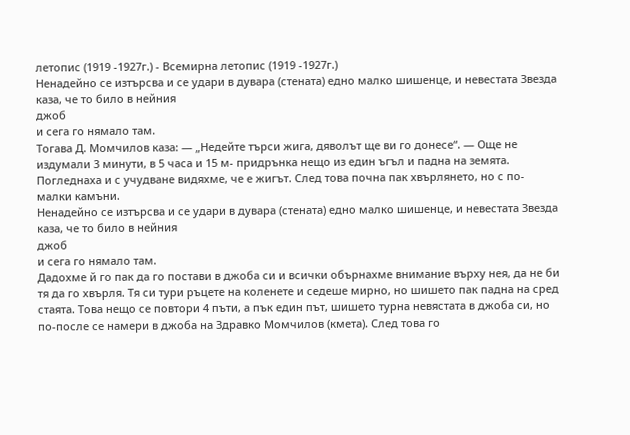летопис (1919 -1927г.) - Всемирна летопис (1919 -1927г.)
Ненадейно се изтърсва и се удари в дувара (стената) едно малко шишенце, и невестата Звезда каза, че то било в нейния
джоб
и сега го нямало там.
Тогава Д. Момчилов каза: — „Недейте търси жига, дяволът ще ви го донесе“. — Още не издумали 3 минути, в 5 часа и 15 м- придрънка нещо из един ъгъл и падна на земята. Погледнаха и с учудване видяхме, че е жигът. След това почна пак хвърлянето, но с по-малки камъни.
Ненадейно се изтърсва и се удари в дувара (стената) едно малко шишенце, и невестата Звезда каза, че то било в нейния
джоб
и сега го нямало там.
Дадохме й го пак да го постави в джоба си и всички обърнахме внимание върху нея, да не би тя да го хвърля. Тя си тури ръцете на коленете и седеше мирно, но шишето пак падна на сред стаята. Това нещо се повтори 4 пъти, а пък един път, шишето турна невястата в джоба си, но по-после се намери в джоба на Здравко Момчилов (кмета). След това го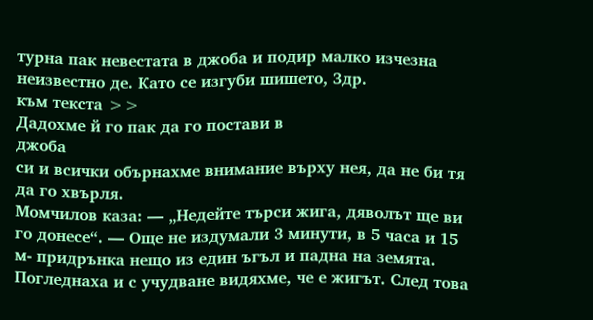турна пак невестата в джоба и подир малко изчезна неизвестно де. Като се изгуби шишето, Здр.
към текста >>
Дадохме й го пак да го постави в
джоба
си и всички обърнахме внимание върху нея, да не би тя да го хвърля.
Момчилов каза: — „Недейте търси жига, дяволът ще ви го донесе“. — Още не издумали 3 минути, в 5 часа и 15 м- придрънка нещо из един ъгъл и падна на земята. Погледнаха и с учудване видяхме, че е жигът. След това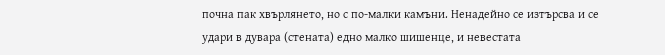почна пак хвърлянето, но с по-малки камъни. Ненадейно се изтърсва и се удари в дувара (стената) едно малко шишенце, и невестата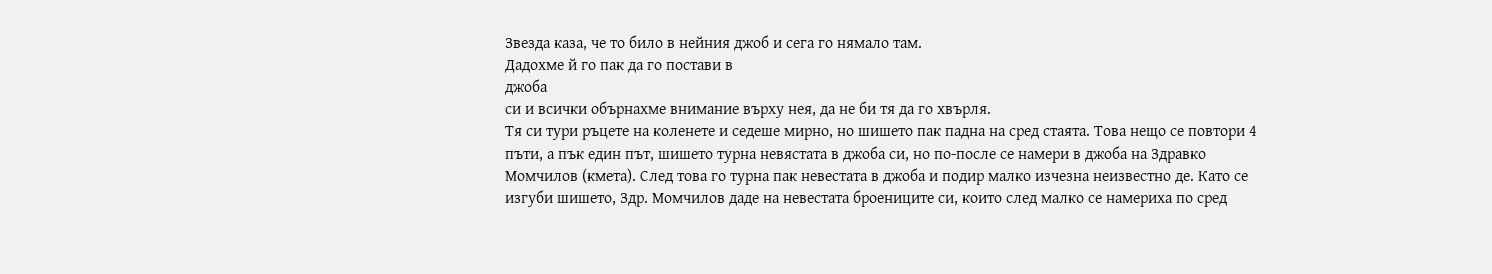Звезда каза, че то било в нейния джоб и сега го нямало там.
Дадохме й го пак да го постави в
джоба
си и всички обърнахме внимание върху нея, да не би тя да го хвърля.
Тя си тури ръцете на коленете и седеше мирно, но шишето пак падна на сред стаята. Това нещо се повтори 4 пъти, а пък един път, шишето турна невястата в джоба си, но по-после се намери в джоба на Здравко Момчилов (кмета). След това го турна пак невестата в джоба и подир малко изчезна неизвестно де. Като се изгуби шишето, Здр. Момчилов даде на невестата броениците си, които след малко се намериха по сред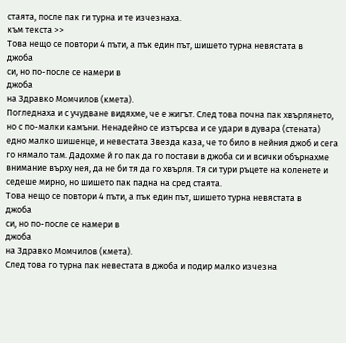стаята, после пак ги турна и те изчезнаха.
към текста >>
Това нещо се повтори 4 пъти, а пък един път, шишето турна невястата в
джоба
си, но по-после се намери в
джоба
на Здравко Момчилов (кмета).
Погледнаха и с учудване видяхме, че е жигът. След това почна пак хвърлянето, но с по-малки камъни. Ненадейно се изтърсва и се удари в дувара (стената) едно малко шишенце, и невестата Звезда каза, че то било в нейния джоб и сега го нямало там. Дадохме й го пак да го постави в джоба си и всички обърнахме внимание върху нея, да не би тя да го хвърля. Тя си тури ръцете на коленете и седеше мирно, но шишето пак падна на сред стаята.
Това нещо се повтори 4 пъти, а пък един път, шишето турна невястата в
джоба
си, но по-после се намери в
джоба
на Здравко Момчилов (кмета).
След това го турна пак невестата в джоба и подир малко изчезна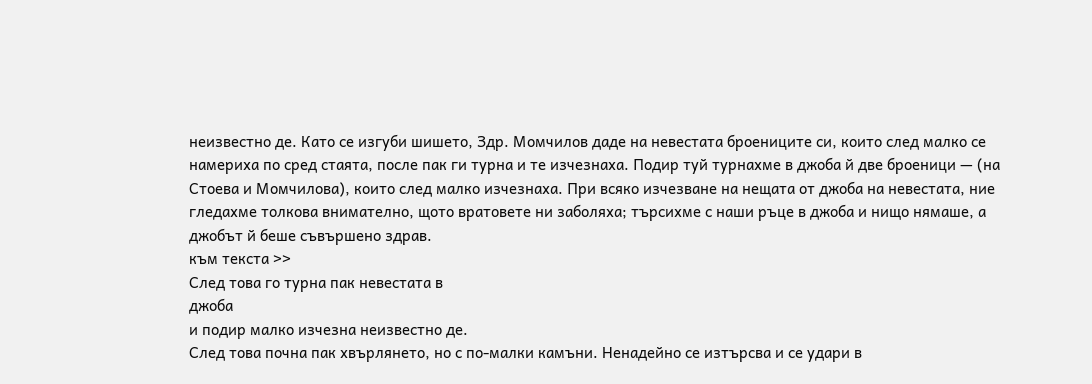неизвестно де. Като се изгуби шишето, Здр. Момчилов даде на невестата броениците си, които след малко се намериха по сред стаята, после пак ги турна и те изчезнаха. Подир туй турнахме в джоба й две броеници — (на Стоева и Момчилова), които след малко изчезнаха. При всяко изчезване на нещата от джоба на невестата, ние гледахме толкова внимателно, щото вратовете ни заболяха; търсихме с наши ръце в джоба и нищо нямаше, а джобът й беше съвършено здрав.
към текста >>
След това го турна пак невестата в
джоба
и подир малко изчезна неизвестно де.
След това почна пак хвърлянето, но с по-малки камъни. Ненадейно се изтърсва и се удари в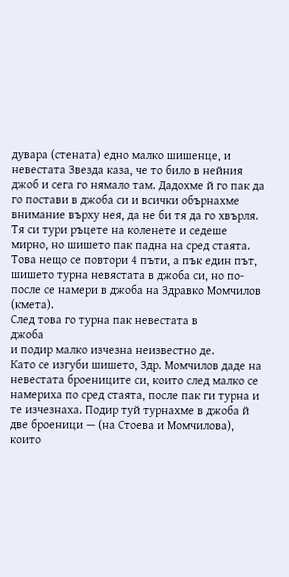дувара (стената) едно малко шишенце, и невестата Звезда каза, че то било в нейния джоб и сега го нямало там. Дадохме й го пак да го постави в джоба си и всички обърнахме внимание върху нея, да не би тя да го хвърля. Тя си тури ръцете на коленете и седеше мирно, но шишето пак падна на сред стаята. Това нещо се повтори 4 пъти, а пък един път, шишето турна невястата в джоба си, но по-после се намери в джоба на Здравко Момчилов (кмета).
След това го турна пак невестата в
джоба
и подир малко изчезна неизвестно де.
Като се изгуби шишето, Здр. Момчилов даде на невестата броениците си, които след малко се намериха по сред стаята, после пак ги турна и те изчезнаха. Подир туй турнахме в джоба й две броеници — (на Стоева и Момчилова), които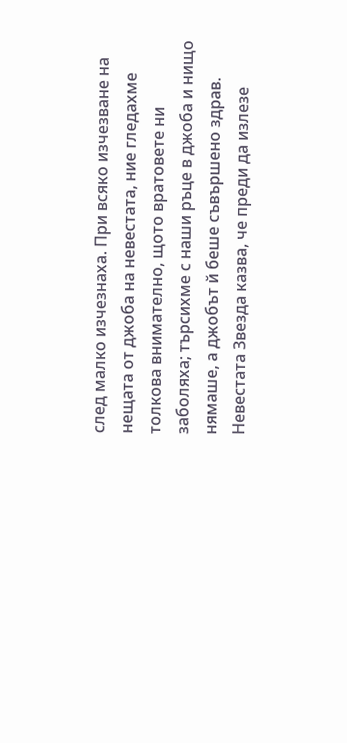след малко изчезнаха. При всяко изчезване на нещата от джоба на невестата, ние гледахме толкова внимателно, щото вратовете ни заболяха; търсихме с наши ръце в джоба и нищо нямаше, а джобът й беше съвършено здрав. Невестата Звезда казва, че преди да излезе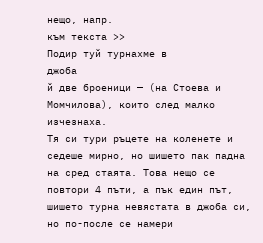нещо, напр.
към текста >>
Подир туй турнахме в
джоба
й две броеници — (на Стоева и Момчилова), които след малко изчезнаха.
Тя си тури ръцете на коленете и седеше мирно, но шишето пак падна на сред стаята. Това нещо се повтори 4 пъти, а пък един път, шишето турна невястата в джоба си, но по-после се намери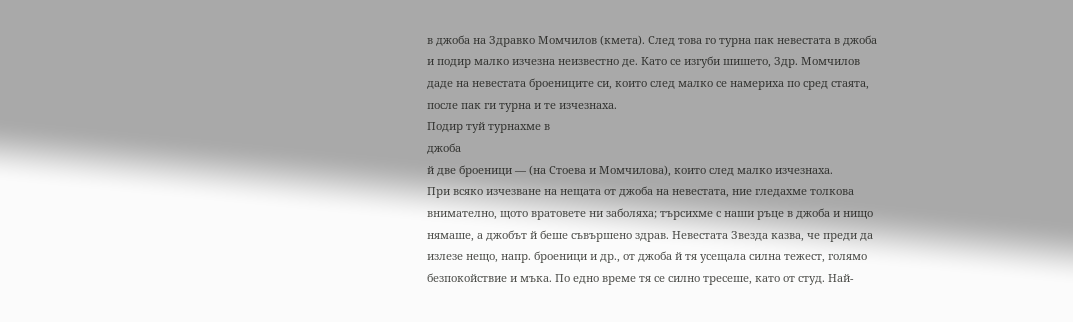в джоба на Здравко Момчилов (кмета). След това го турна пак невестата в джоба и подир малко изчезна неизвестно де. Като се изгуби шишето, Здр. Момчилов даде на невестата броениците си, които след малко се намериха по сред стаята, после пак ги турна и те изчезнаха.
Подир туй турнахме в
джоба
й две броеници — (на Стоева и Момчилова), които след малко изчезнаха.
При всяко изчезване на нещата от джоба на невестата, ние гледахме толкова внимателно, щото вратовете ни заболяха; търсихме с наши ръце в джоба и нищо нямаше, а джобът й беше съвършено здрав. Невестата Звезда казва, че преди да излезе нещо, напр. броеници и др., от джоба й тя усещала силна тежест, голямо безпокойствие и мъка. По едно време тя се силно тресеше, като от студ. Най-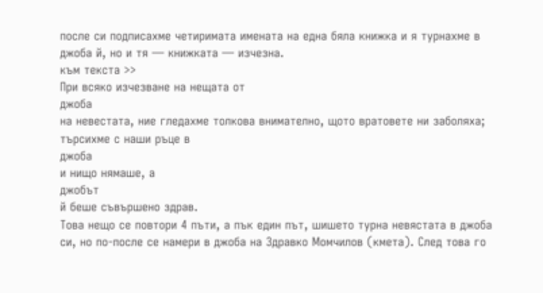после си подписахме четиримата имената на една бяла книжка и я турнахме в джоба й, но и тя — книжката — изчезна.
към текста >>
При всяко изчезване на нещата от
джоба
на невестата, ние гледахме толкова внимателно, щото вратовете ни заболяха; търсихме с наши ръце в
джоба
и нищо нямаше, а
джобът
й беше съвършено здрав.
Това нещо се повтори 4 пъти, а пък един път, шишето турна невястата в джоба си, но по-после се намери в джоба на Здравко Момчилов (кмета). След това го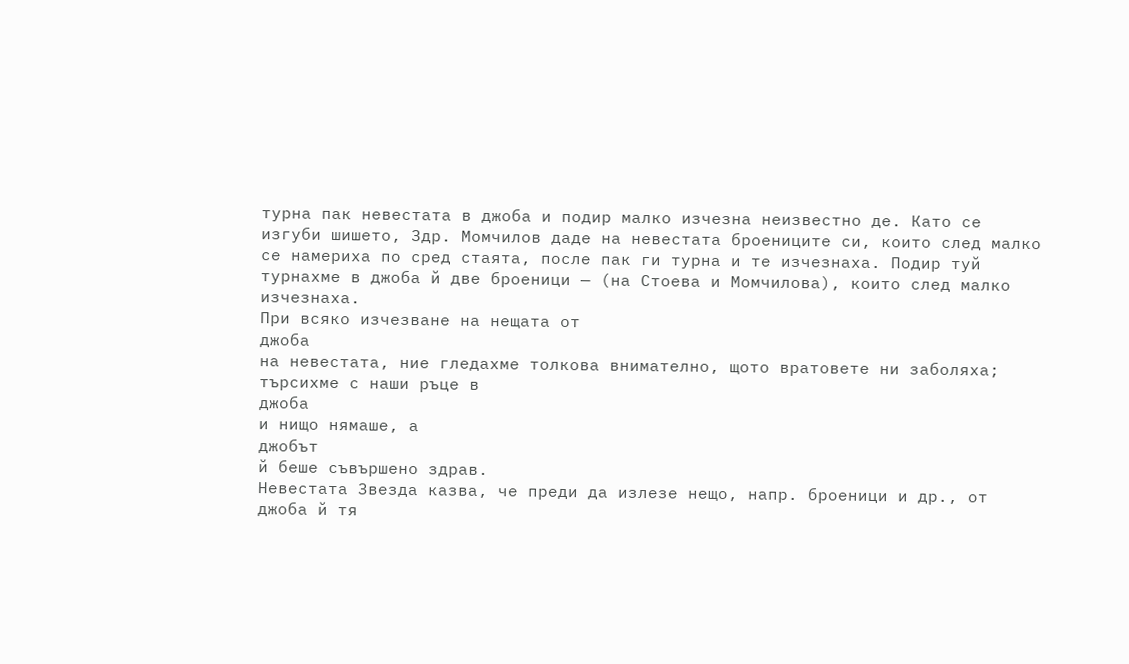турна пак невестата в джоба и подир малко изчезна неизвестно де. Като се изгуби шишето, Здр. Момчилов даде на невестата броениците си, които след малко се намериха по сред стаята, после пак ги турна и те изчезнаха. Подир туй турнахме в джоба й две броеници — (на Стоева и Момчилова), които след малко изчезнаха.
При всяко изчезване на нещата от
джоба
на невестата, ние гледахме толкова внимателно, щото вратовете ни заболяха; търсихме с наши ръце в
джоба
и нищо нямаше, а
джобът
й беше съвършено здрав.
Невестата Звезда казва, че преди да излезе нещо, напр. броеници и др., от джоба й тя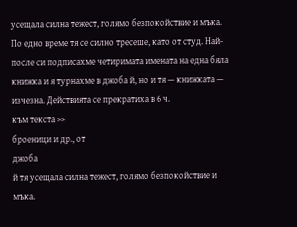усещала силна тежест, голямо безпокойствие и мъка. По едно време тя се силно тресеше, като от студ. Най-после си подписахме четиримата имената на една бяла книжка и я турнахме в джоба й, но и тя — книжката — изчезна. Действията се прекратиха в 6 ч.
към текста >>
броеници и др., от
джоба
й тя усещала силна тежест, голямо безпокойствие и мъка.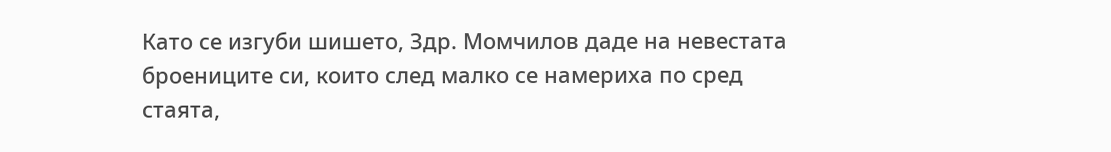Като се изгуби шишето, Здр. Момчилов даде на невестата броениците си, които след малко се намериха по сред стаята,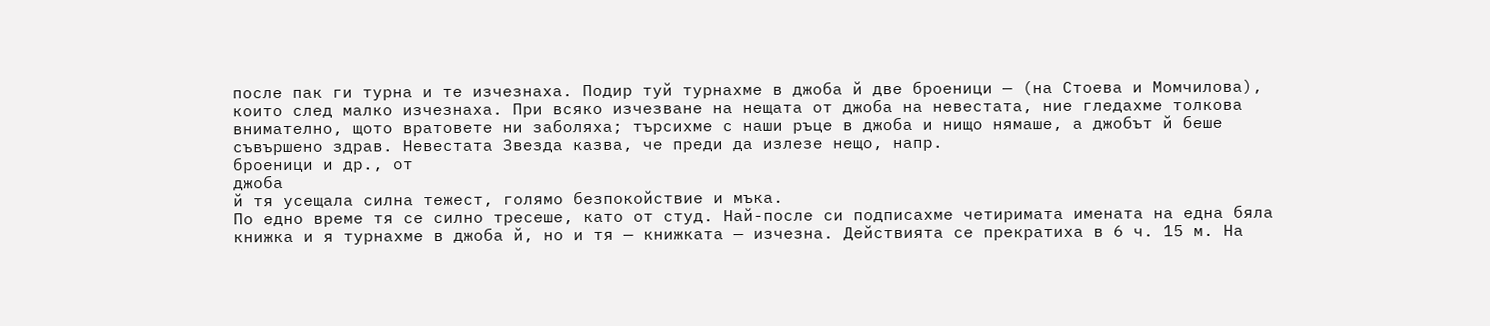после пак ги турна и те изчезнаха. Подир туй турнахме в джоба й две броеници — (на Стоева и Момчилова), които след малко изчезнаха. При всяко изчезване на нещата от джоба на невестата, ние гледахме толкова внимателно, щото вратовете ни заболяха; търсихме с наши ръце в джоба и нищо нямаше, а джобът й беше съвършено здрав. Невестата Звезда казва, че преди да излезе нещо, напр.
броеници и др., от
джоба
й тя усещала силна тежест, голямо безпокойствие и мъка.
По едно време тя се силно тресеше, като от студ. Най-после си подписахме четиримата имената на една бяла книжка и я турнахме в джоба й, но и тя — книжката — изчезна. Действията се прекратиха в 6 ч. 15 м. На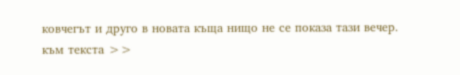ковчегът и друго в новата къща нищо не се показа тази вечер.
към текста >>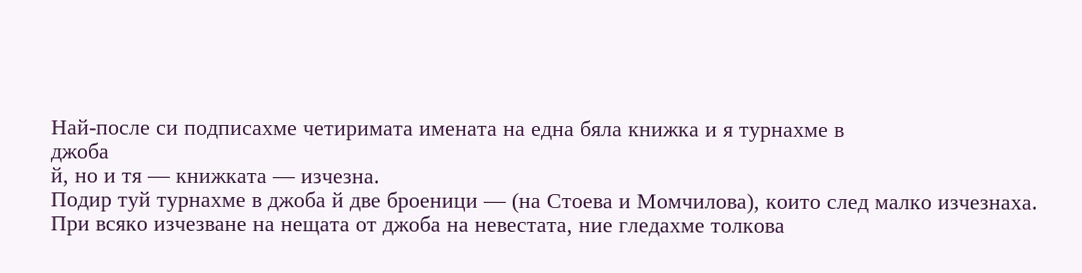Най-после си подписахме четиримата имената на една бяла книжка и я турнахме в
джоба
й, но и тя — книжката — изчезна.
Подир туй турнахме в джоба й две броеници — (на Стоева и Момчилова), които след малко изчезнаха. При всяко изчезване на нещата от джоба на невестата, ние гледахме толкова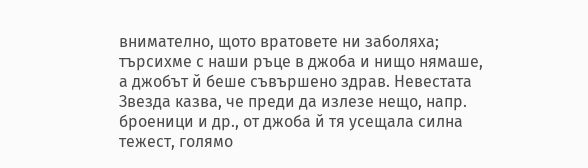внимателно, щото вратовете ни заболяха; търсихме с наши ръце в джоба и нищо нямаше, а джобът й беше съвършено здрав. Невестата Звезда казва, че преди да излезе нещо, напр. броеници и др., от джоба й тя усещала силна тежест, голямо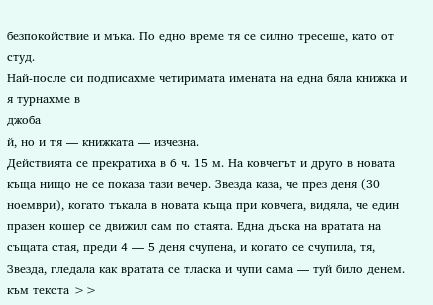безпокойствие и мъка. По едно време тя се силно тресеше, като от студ.
Най-после си подписахме четиримата имената на една бяла книжка и я турнахме в
джоба
й, но и тя — книжката — изчезна.
Действията се прекратиха в 6 ч. 15 м. На ковчегът и друго в новата къща нищо не се показа тази вечер. Звезда каза, че през деня (30 ноември), когато тъкала в новата къща при ковчега, видяла, че един празен кошер се движил сам по стаята. Една дъска на вратата на същата стая, преди 4 — 5 деня счупена, и когато се счупила, тя, Звезда, гледала как вратата се тласка и чупи сама — туй било денем.
към текста >>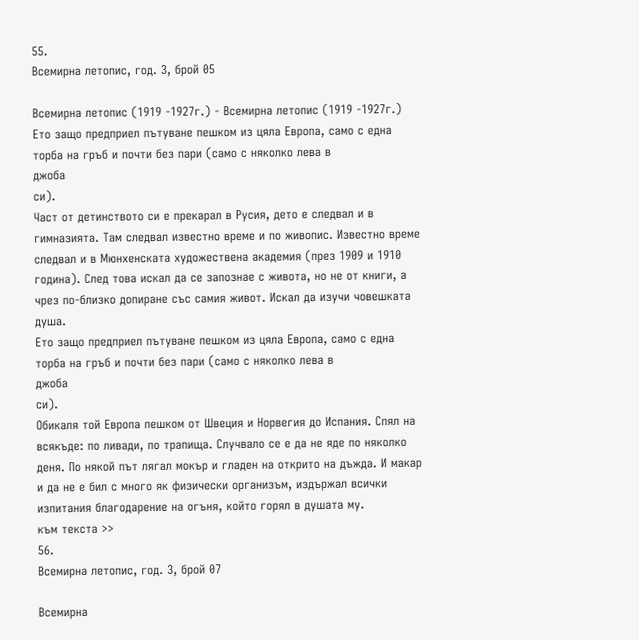55.
Всемирна летопис, год. 3, брой 05

Всемирна летопис (1919 -1927г.) - Всемирна летопис (1919 -1927г.)
Ето защо предприел пътуване пешком из цяла Европа, само с една торба на гръб и почти без пари (само с няколко лева в
джоба
си).
Част от детинството си е прекарал в Русия, дето е следвал и в гимназията. Там следвал известно време и по живопис. Известно време следвал и в Мюнхенската художествена академия (през 1909 и 1910 година). След това искал да се запознае с живота, но не от книги, а чрез по-близко допиране със самия живот. Искал да изучи човешката душа.
Ето защо предприел пътуване пешком из цяла Европа, само с една торба на гръб и почти без пари (само с няколко лева в
джоба
си).
Обикаля той Европа пешком от Швеция и Норвегия до Испания. Спял на всякъде: по ливади, по трапища. Случвало се е да не яде по няколко деня. По някой път лягал мокър и гладен на открито на дъжда. И макар и да не е бил с много як физически организъм, издържал всички изпитания благодарение на огъня, който горял в душата му.
към текста >>
56.
Всемирна летопис, год. 3, брой 07

Всемирна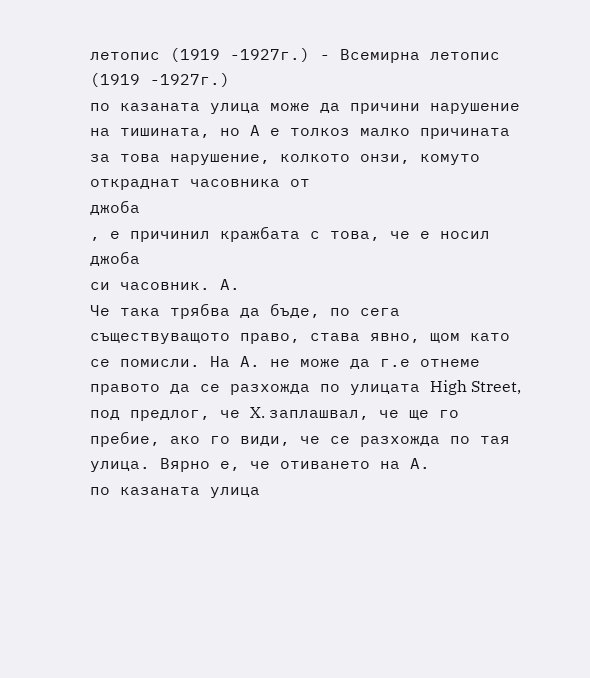летопис (1919 -1927г.) - Всемирна летопис (1919 -1927г.)
по казаната улица може да причини нарушение на тишината, но А е толкоз малко причината за това нарушение, колкото онзи, комуто откраднат часовника от
джоба
, е причинил кражбата с това, че е носил
джоба
си часовник. А.
Че така трябва да бъде, по сега съществуващото право, става явно, щом като се помисли. На А. не може да г.е отнеме правото да се разхожда по улицата High Street, под предлог, че X. заплашвал, че ще го пребие, ако го види, че се разхожда по тая улица. Вярно е, че отиването на А.
по казаната улица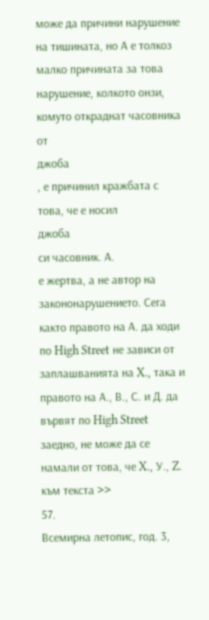може да причини нарушение на тишината, но А е толкоз малко причината за това нарушение, колкото онзи, комуто откраднат часовника от
джоба
, е причинил кражбата с това, че е носил
джоба
си часовник. А.
е жертва, а не автор на закононарушението. Сега както правото на А. да ходи по High Street не зависи от заплашванията на X., така и правото на А., В., С. и Д. да вървят по High Street заедно, не може да се намали от това, че X., У., Z.
към текста >>
57.
Всемирна летопис, год. 3,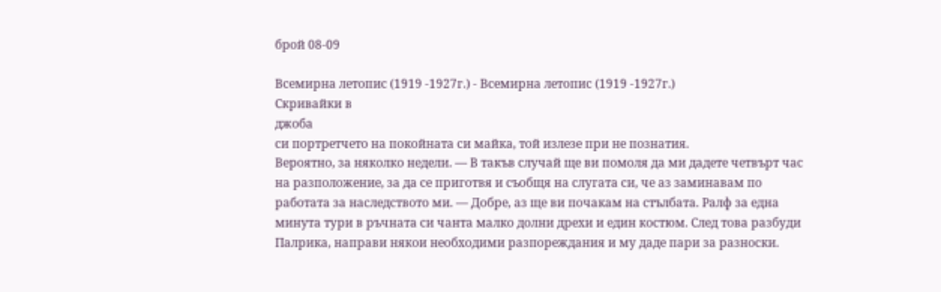брой 08-09

Всемирна летопис (1919 -1927г.) - Всемирна летопис (1919 -1927г.)
Скривайки в
джоба
си портретчето на покойната си майка, той излезе при не познатия.
Вероятно, за няколко недели. — В такъв случай ще ви помоля да ми дадете четвърт час на разположение, за да се приготвя и съобщя на слугата си, че аз заминавам по работата за наследството ми. — Добре, аз ще ви почакам на стълбата. Ралф за една минута тури в ръчната си чанта малко долни дрехи и един костюм. След това разбуди Палрика, направи някои необходими разпореждания и му даде пари за разноски.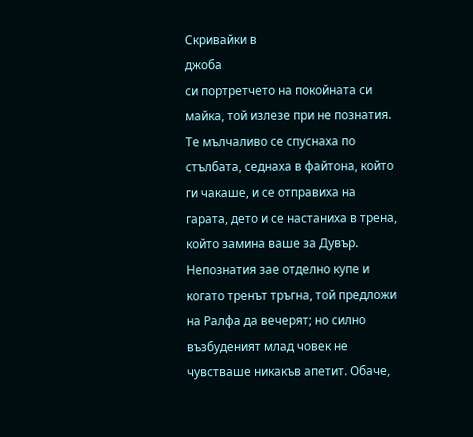Скривайки в
джоба
си портретчето на покойната си майка, той излезе при не познатия.
Те мълчаливо се спуснаха по стълбата, седнаха в файтона, който ги чакаше, и се отправиха на гарата, дето и се настаниха в трена, който замина ваше за Дувър. Непознатия зае отделно купе и когато тренът тръгна, той предложи на Ралфа да вечерят; но силно възбуденият млад човек не чувстваше никакъв апетит. Обаче,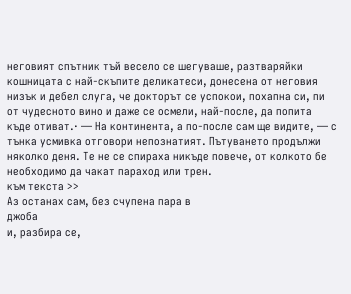неговият спътник тъй весело се шегуваше, разтваряйки кошницата с най-скъпите деликатеси, донесена от неговия низък и дебел слуга, че докторът се успокои, похапна си, пи от чудесното вино и даже се осмели, най-после, да попита къде отиват.· — На континента, а по-после сам ще видите, — с тънка усмивка отговори непознатият. Пътуването продължи няколко деня. Те не се спираха никъде повече, от колкото бе необходимо да чакат параход или трен.
към текста >>
Аз останах сам, без счупена пара в
джоба
и, разбира се,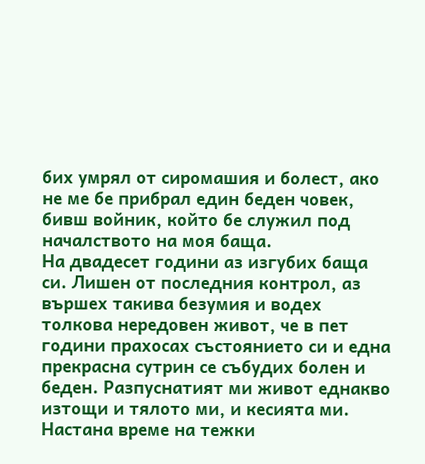бих умрял от сиромашия и болест, ако не ме бе прибрал един беден човек, бивш войник, който бе служил под началството на моя баща.
На двадесет години аз изгубих баща си. Лишен от последния контрол, аз вършех такива безумия и водех толкова нередовен живот, че в пет години прахосах състоянието си и една прекрасна сутрин се събудих болен и беден. Разпуснатият ми живот еднакво изтощи и тялото ми, и кесията ми. Настана време на тежки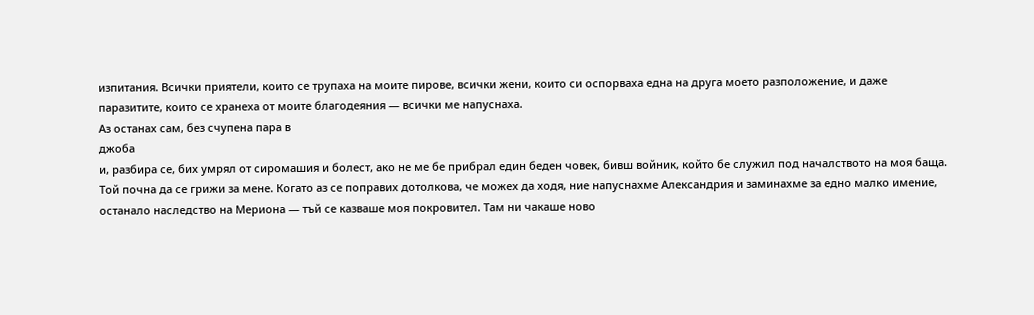изпитания. Всички приятели, които се трупаха на моите пирове, всички жени, които си оспорваха една на друга моето разположение, и даже паразитите, които се хранеха от моите благодеяния — всички ме напуснаха.
Аз останах сам, без счупена пара в
джоба
и, разбира се, бих умрял от сиромашия и болест, ако не ме бе прибрал един беден човек, бивш войник, който бе служил под началството на моя баща.
Той почна да се грижи за мене. Когато аз се поправих дотолкова, че можех да ходя, ние напуснахме Александрия и заминахме за едно малко имение, останало наследство на Мериона — тъй се казваше моя покровител. Там ни чакаше ново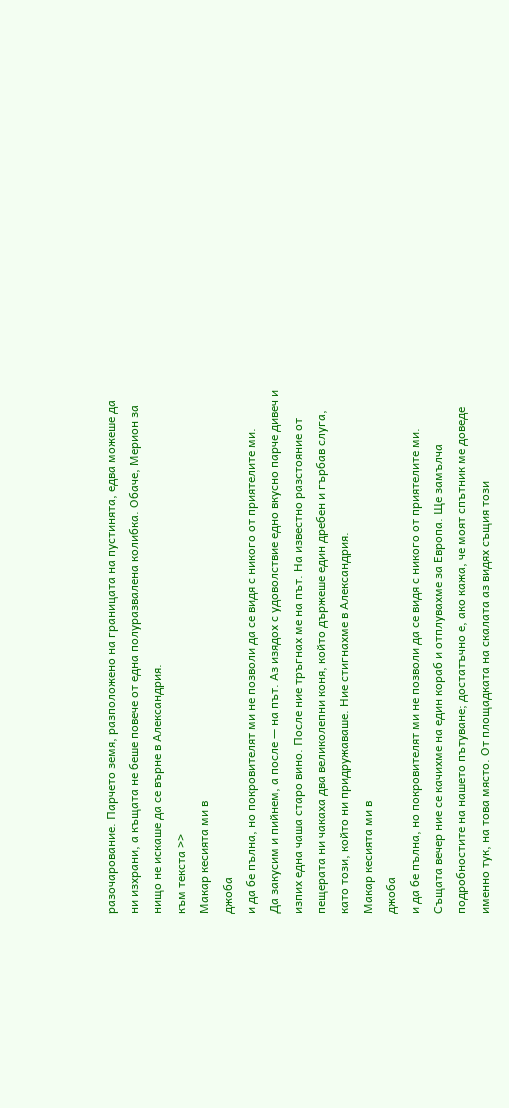разочарование. Парчето земя, разположено на границата на пустинята, едва можеше да ни изхрани, а къщата не беше повече от една полуразвалена колибка. Обаче, Мерион за нищо не искаше да се върне в Александрия.
към текста >>
Макар кесията ми в
джоба
и да бе пълна, но покровителят ми не позволи да се видя с никого от приятелите ми.
Да закусим и пийнем, а после — на път. Аз изядох с удоволствие едно вкусно парче дивеч и изпих една чаша старо вино. После ние тръгнах ме на път. На известно разстояние от пещерата ни чакаха два великолепни коня, който държеше един дребен и гърбав слуга, като този, който ни придружаваше. Ние стигнахме в Александрия.
Макар кесията ми в
джоба
и да бе пълна, но покровителят ми не позволи да се видя с никого от приятелите ми.
Същата вечер ние се качихме на един кораб и отплувахме за Европа. Ще замълча подробностите на нашето пътуване; достатъчно е, ако кажа, че моят спътник ме доведе именно тук, на това място. От площадката на скалата аз видях същия този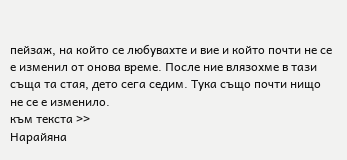пейзаж, на който се любувахте и вие и който почти не се е изменил от онова време. После ние влязохме в тази съща та стая, дето сега седим. Тука също почти нищо не се е изменило.
към текста >>
Нарайяна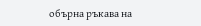обърна ръкава на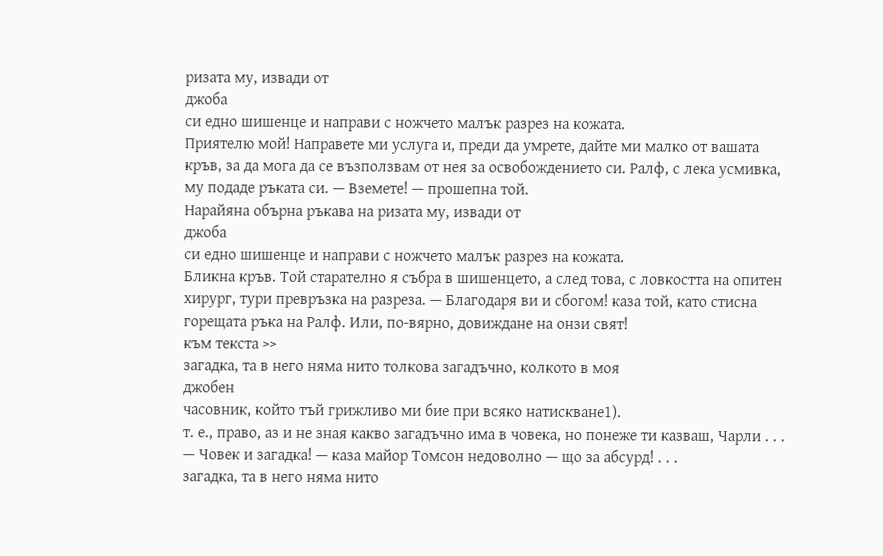ризата му, извади от
джоба
си едно шишенце и направи с ножчето малък разрез на кожата.
Приятелю мой! Направете ми услуга и, преди да умрете, дайте ми малко от вашата кръв, за да мога да се възползвам от нея за освобождението си. Ралф, с лека усмивка, му подаде ръката си. — Вземете! — прошепна той.
Нарайяна обърна ръкава на ризата му, извади от
джоба
си едно шишенце и направи с ножчето малък разрез на кожата.
Бликна кръв. Той старателно я събра в шишенцето, а след това, с ловкостта на опитен хирург, тури превръзка на разреза. — Благодаря ви и сбогом! каза той, като стисна горещата ръка на Ралф. Или, по-вярно, довиждане на онзи свят!
към текста >>
загадка, та в него няма нито толкова загадъчно, колкото в моя
джобен
часовник, който тъй грижливо ми бие при всяко натискване1).
т. е., право, аз и не зная какво загадъчно има в човека, но понеже ти казваш, Чарли . . . — Човек и загадка! — каза майор Томсон недоволно — що за абсурд! . . .
загадка, та в него няма нито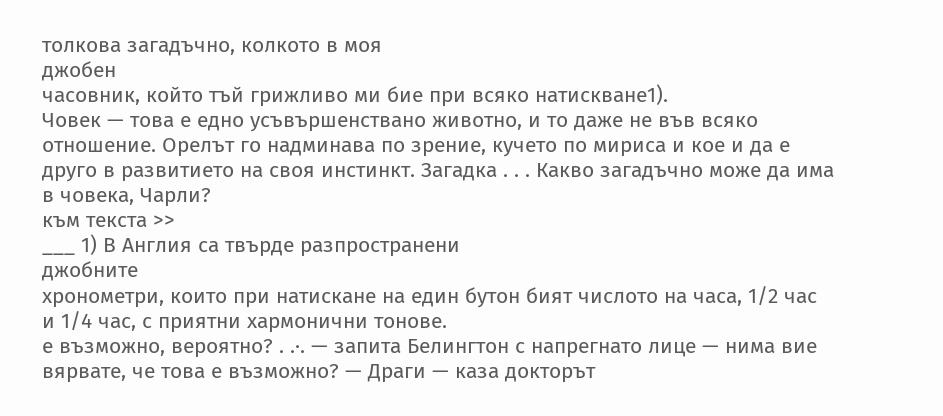толкова загадъчно, колкото в моя
джобен
часовник, който тъй грижливо ми бие при всяко натискване1).
Човек — това е едно усъвършенствано животно, и то даже не във всяко отношение. Орелът го надминава по зрение, кучето по мириса и кое и да е друго в развитието на своя инстинкт. Загадка . . . Какво загадъчно може да има в човека, Чарли?
към текста >>
___ 1) В Англия са твърде разпространени
джобните
хронометри, които при натискане на един бутон бият числото на часа, 1/2 час и 1/4 час, с приятни хармонични тонове.
е възможно, вероятно? . .·. — запита Белингтон с напрегнато лице — нима вие вярвате, че това е възможно? — Драги — каза докторът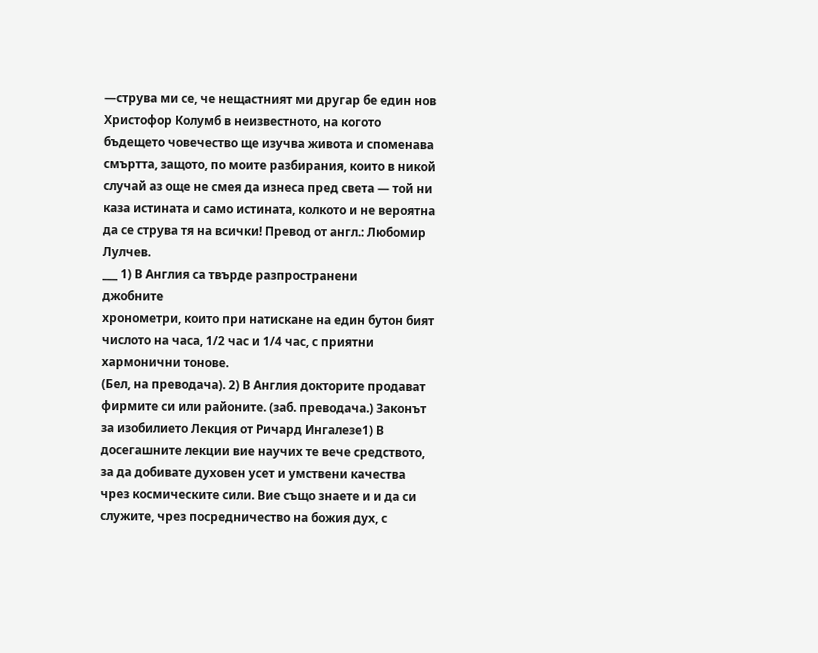—струва ми се, че нещастният ми другар бе един нов Христофор Колумб в неизвестното, на когото бъдещето човечество ще изучва живота и споменава смъртта, защото, по моите разбирания, които в никой случай аз още не смея да изнеса пред света — той ни каза истината и само истината, колкото и не вероятна да се струва тя на всички! Превод от англ.: Любомир Лулчев.
___ 1) В Англия са твърде разпространени
джобните
хронометри, които при натискане на един бутон бият числото на часа, 1/2 час и 1/4 час, с приятни хармонични тонове.
(Бел, на преводача). 2) В Англия докторите продават фирмите си или районите. (заб. преводача.) Законът за изобилието Лекция от Ричард Ингалезе1) В досегашните лекции вие научих те вече средството, за да добивате духовен усет и умствени качества чрез космическите сили. Вие също знаете и и да си служите, чрез посредничество на божия дух, с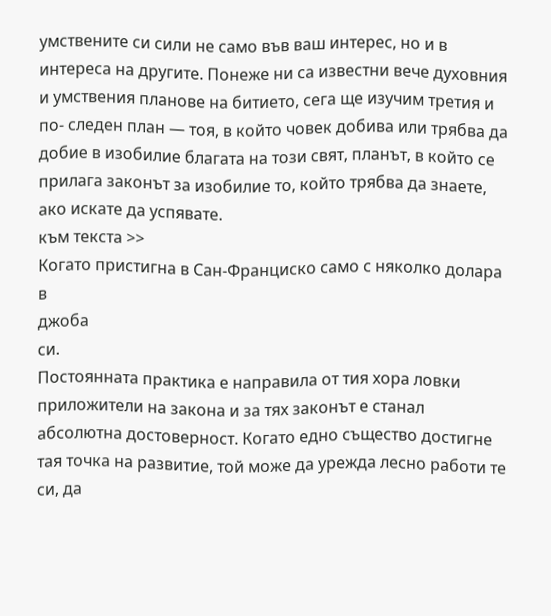умствените си сили не само във ваш интерес, но и в интереса на другите. Понеже ни са известни вече духовния и умствения планове на битието, сега ще изучим третия и по- следен план — тоя, в който човек добива или трябва да добие в изобилие благата на този свят, планът, в който се прилага законът за изобилие то, който трябва да знаете, ако искате да успявате.
към текста >>
Когато пристигна в Сан-Франциско само с няколко долара в
джоба
си.
Постоянната практика е направила от тия хора ловки приложители на закона и за тях законът е станал абсолютна достоверност. Когато едно същество достигне тая точка на развитие, той може да урежда лесно работи те си, да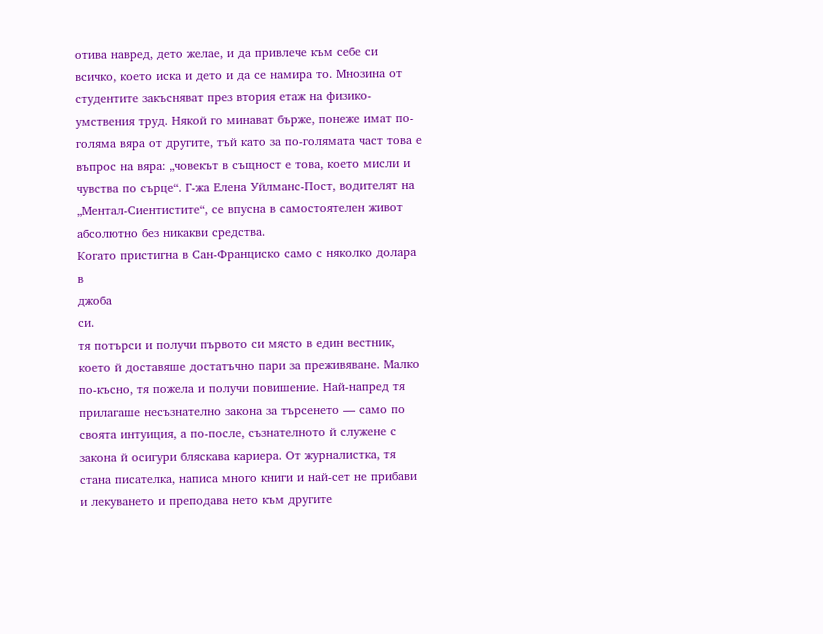отива навред, дето желае, и да привлече към себе си всичко, което иска и дето и да се намира то. Мнозина от студентите закъсняват през втория етаж на физико-умствения труд. Някой го минават бърже, понеже имат по-голяма вяра от другите, тъй като за по-голямата част това е въпрос на вяра: „човекът в същност е това, което мисли и чувства по сърце“. Г-жа Елена Уйлманс-Пост, водителят на „Ментал-Сиентистите“, се впусна в самостоятелен живот абсолютно без никакви средства.
Когато пристигна в Сан-Франциско само с няколко долара в
джоба
си.
тя потърси и получи първото си място в един вестник, което й доставяше достатъчно пари за преживяване. Малко по-късно, тя пожела и получи повишение. Най-напред тя прилагаше несъзнателно закона за търсенето — само по своята интуиция, а по-после, съзнателното й служене с закона й осигури бляскава кариера. От журналистка, тя стана писателка, написа много книги и най-сет не прибави и лекуването и преподава нето към другите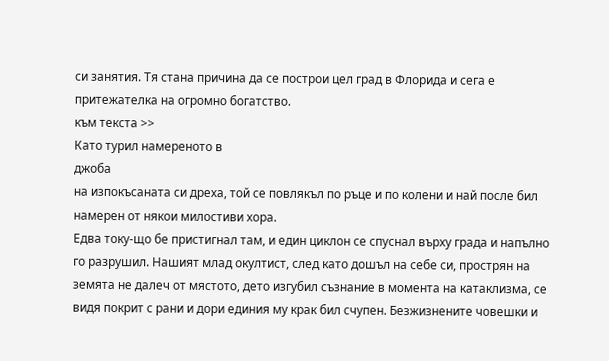си занятия. Тя стана причина да се построи цел град в Флорида и сега е притежателка на огромно богатство.
към текста >>
Като турил намереното в
джоба
на изпокъсаната си дреха, той се повлякъл по ръце и по колени и най после бил намерен от някои милостиви хора.
Едва току-що бе пристигнал там, и един циклон се спуснал върху града и напълно го разрушил. Нашият млад окултист, след като дошъл на себе си, прострян на земята не далеч от мястото, дето изгубил съзнание в момента на катаклизма, се видя покрит с рани и дори единия му крак бил счупен. Безжизнените човешки и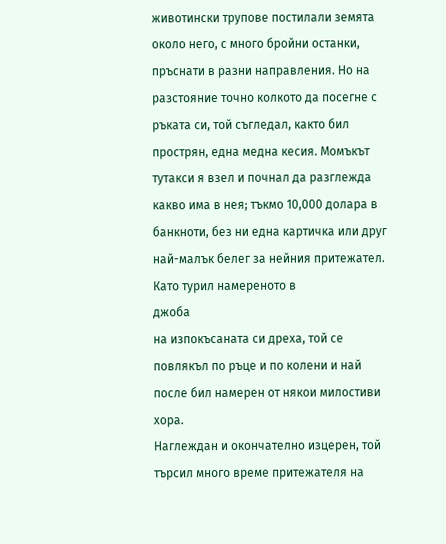животински трупове постилали земята около него, с много бройни останки, пръснати в разни направления. Но на разстояние точно колкото да посегне с ръката си, той съгледал, както бил прострян, една медна кесия. Момъкът тутакси я взел и почнал да разглежда какво има в нея; тъкмо 10,000 долара в банкноти, без ни една картичка или друг най-малък белег за нейния притежател.
Като турил намереното в
джоба
на изпокъсаната си дреха, той се повлякъл по ръце и по колени и най после бил намерен от някои милостиви хора.
Наглеждан и окончателно изцерен, той търсил много време притежателя на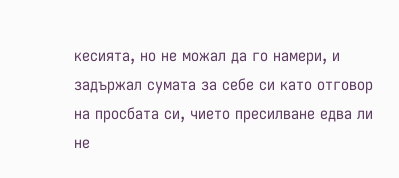кесията, но не можал да го намери, и задържал сумата за себе си като отговор на просбата си, чието пресилване едва ли не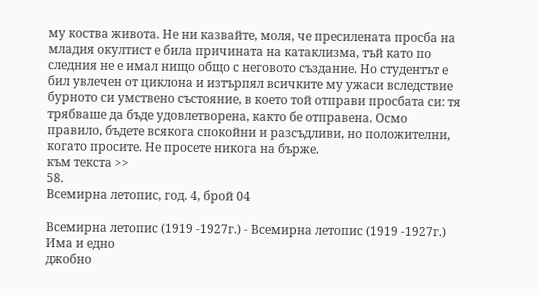му коства живота. Не ни казвайте, моля, че пресилената просба на младия окултист е била причината на катаклизма, тъй като по следния не е имал нищо общо с неговото създание. Но студентът е бил увлечен от циклона и изтърпял всичките му ужаси вследствие бурното си умствено състояние, в което той отправи просбата си: тя трябваше да бъде удовлетворена, както бе отправена. Осмо правило, бъдете всякога спокойни и разсъдливи, но положителни, когато просите. Не просете никога на бърже.
към текста >>
58.
Всемирна летопис, год. 4, брой 04

Всемирна летопис (1919 -1927г.) - Всемирна летопис (1919 -1927г.)
Има и едно
джобно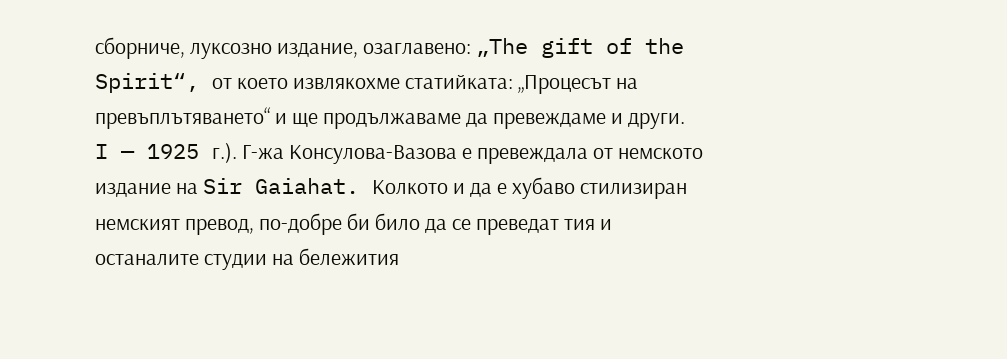сборниче, луксозно издание, озаглавено: „The gift of the Spirit“, от което извлякохме статийката: „Процесът на превъплътяването“ и ще продължаваме да превеждаме и други.
I — 1925 г.). Г-жа Консулова-Вазова е превеждала от немското издание на Sir Gaiahat. Колкото и да е хубаво стилизиран немският превод, по-добре би било да се преведат тия и останалите студии на бележития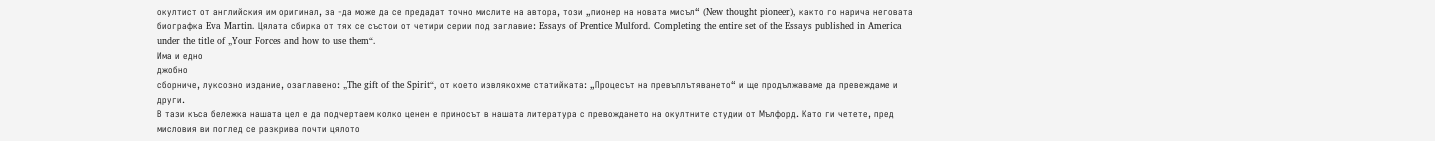окултист от английския им оригинал, за -да може да се предадат точно мислите на автора, този „пионер на новата мисъл“ (New thought pioneer), както го нарича неговата биографка Eva Martin. Цялата сбирка от тях се състои от четири серии под заглавие: Essays of Prentice Mulford. Completing the entire set of the Essays published in America under the title of „Your Forces and how to use them“.
Има и едно
джобно
сборниче, луксозно издание, озаглавено: „The gift of the Spirit“, от което извлякохме статийката: „Процесът на превъплътяването“ и ще продължаваме да превеждаме и други.
В тази къса бележка нашата цел е да подчертаем колко ценен е приносът в нашата литература с превождането на окултните студии от Мълфорд. Като ги четете, пред мисловия ви поглед се разкрива почти цялото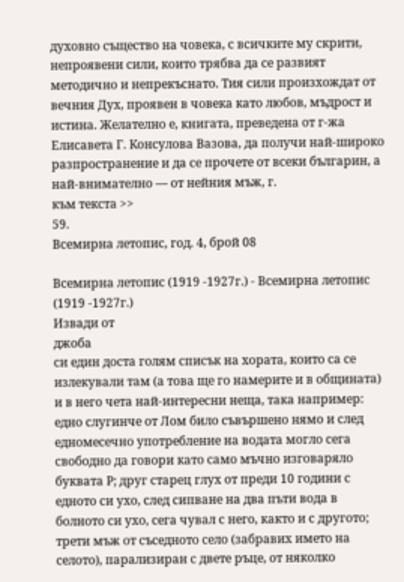духовно същество на човека, с всичките му скрити, непроявени сили, които трябва да се развият методично и непрекъснато. Тия сили произхождат от вечния Дух, проявен в човека като любов, мъдрост и истина. Желателно е, книгата, преведена от г-жа Елисавета Г. Консулова Вазова, да получи най-широко разпространение и да се прочете от всеки българин, а най-внимателно — от нейния мъж, г.
към текста >>
59.
Всемирна летопис, год. 4, брой 08

Всемирна летопис (1919 -1927г.) - Всемирна летопис (1919 -1927г.)
Извади от
джоба
си един доста голям списък на хората, които са се излекували там (а това ще го намерите и в общината) и в него чета най-интересни неща, така например: едно слугинче от Лом било съвършено нямо и след едномесечно употребление на водата могло сега свободно да говори като само мъчно изговаряло буквата Р; друг старец глух от преди 10 години с едното си ухо, след сипване на два пъти вода в болното си ухо, сега чувал с него, както и с другото; трети мъж от съседното село (забравих името на селото), парализиран с двете ръце, от няколко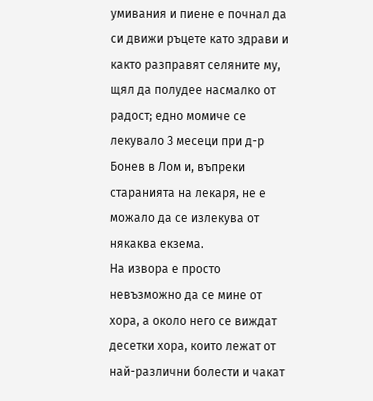умивания и пиене е почнал да си движи ръцете като здрави и както разправят селяните му, щял да полудее насмалко от радост; едно момиче се лекувало 3 месеци при д-р Бонев в Лом и, въпреки старанията на лекаря, не е можало да се излекува от някаква екзема.
На извора е просто невъзможно да се мине от хора, а около него се виждат десетки хора, които лежат от най-различни болести и чакат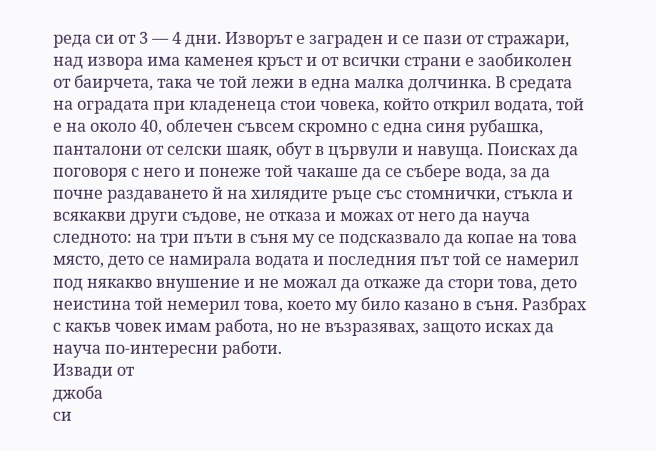реда си от 3 — 4 дни. Изворът е заграден и се пази от стражари, над извора има каменея кръст и от всички страни е заобиколен от баирчета, така че той лежи в една малка долчинка. В средата на оградата при кладенеца стои човека, който открил водата, той е на около 40, облечен съвсем скромно с една синя рубашка, панталони от селски шаяк, обут в цървули и навуща. Поисках да поговоря с него и понеже той чакаше да се събере вода, за да почне раздаването й на хилядите ръце със стомнички, стъкла и всякакви други съдове, не отказа и можах от него да науча следното: на три пъти в съня му се подсказвало да копае на това място, дето се намирала водата и последния път той се намерил под някакво внушение и не можал да откаже да стори това, дето неистина той немерил това, което му било казано в съня. Разбрах с какъв човек имам работа, но не възразявах, защото исках да науча по-интересни работи.
Извади от
джоба
си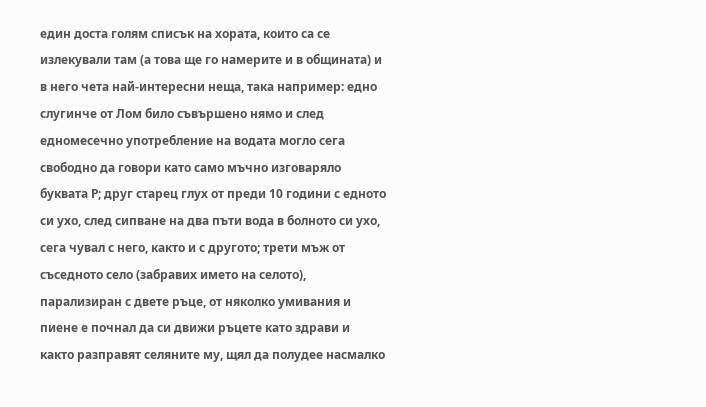един доста голям списък на хората, които са се излекували там (а това ще го намерите и в общината) и в него чета най-интересни неща, така например: едно слугинче от Лом било съвършено нямо и след едномесечно употребление на водата могло сега свободно да говори като само мъчно изговаряло буквата Р; друг старец глух от преди 10 години с едното си ухо, след сипване на два пъти вода в болното си ухо, сега чувал с него, както и с другото; трети мъж от съседното село (забравих името на селото), парализиран с двете ръце, от няколко умивания и пиене е почнал да си движи ръцете като здрави и както разправят селяните му, щял да полудее насмалко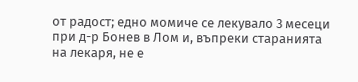от радост; едно момиче се лекувало 3 месеци при д-р Бонев в Лом и, въпреки старанията на лекаря, не е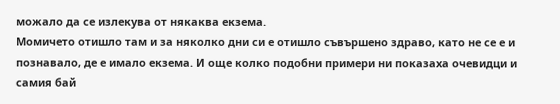можало да се излекува от някаква екзема.
Момичето отишло там и за няколко дни си е отишло съвършено здраво, като не се е и познавало, де е имало екзема. И още колко подобни примери ни показаха очевидци и самия бай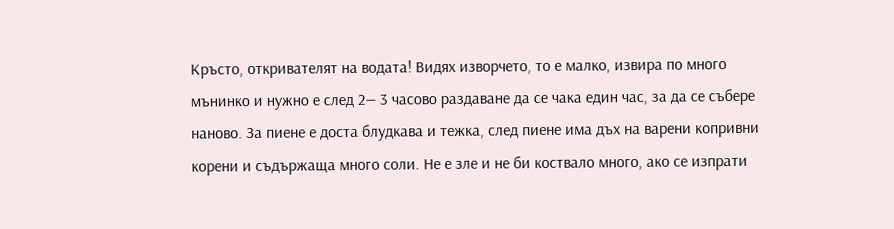Кръсто, откривателят на водата! Видях изворчето, то е малко, извира по много мънинко и нужно е след 2— 3 часово раздаване да се чака един час, за да се събере наново. За пиене е доста блудкава и тежка, след пиене има дъх на варени копривни корени и съдържаща много соли. Не е зле и не би коствало много, ако се изпрати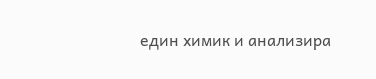един химик и анализира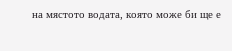на мястото водата, която може би ще е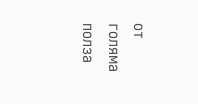от голяма полза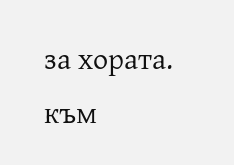за хората.
към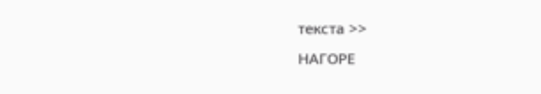текста >>
НАГОРЕ